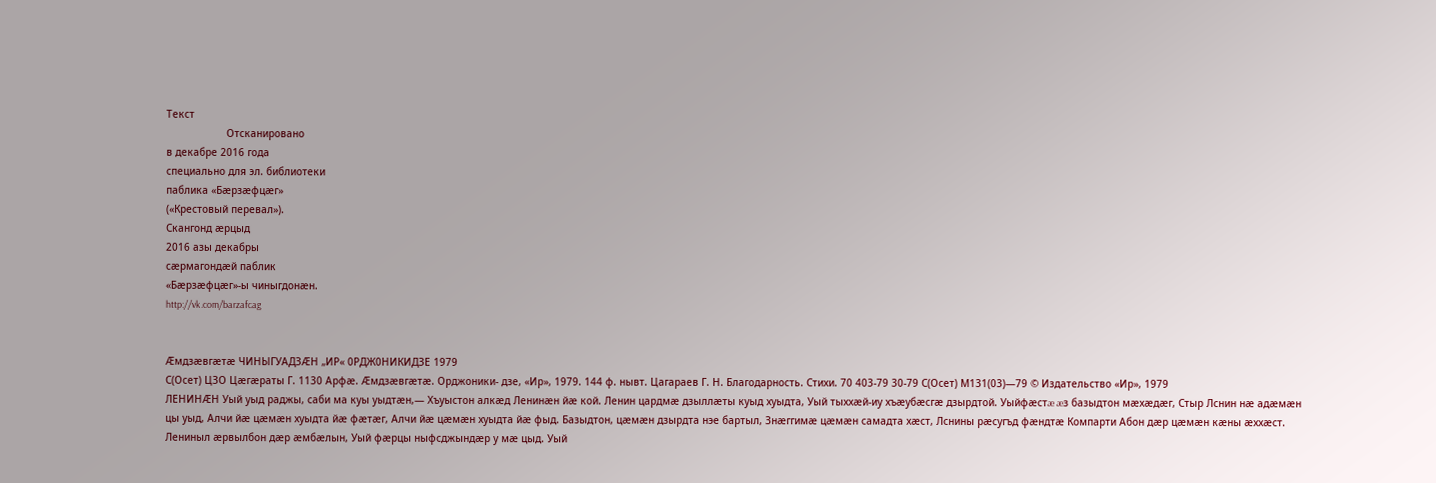Текст
                    Отсканировано
в декабре 2016 года
специально для эл. библиотеки
паблика «Бæрзæфцæг»
(«Крестовый перевал»).
Скангонд æрцыд
2016 азы декабры
сæрмагондæй паблик
«Бæрзæфцæг»-ы чиныгдонæн.
http://vk.com/barzafcag


Æмдзæвгæтæ ЧИНЫГУАДЗÆН „ИР« 0РДЖ0НИКИДЗЕ 1979
С(Осет) ЦЗО Цæгæраты Г. 1130 Арфæ. Æмдзæвгæтæ. Орджоники- дзе, «Ир», 1979. 144 ф. нывт. Цагараев Г. Н. Благодарность. Стихи. 70 403-79 30-79 С(Осет) М131(03)—79 © Издательство «Ир», 1979
ЛЕНИНÆН Уый уыд раджы, саби ма куы уыдтæн,— Хъуыстон алкæд Ленинæн йæ кой. Ленин цардмæ дзыллæты куыд хуыдта, Уый тыххæй-иу хъæубæсгæ дзырдтой. Уыйфæстæ æз базыдтон мæхæдæг, Стыр Лснин нæ адæмæн цы уыд, Алчи йæ цæмæн хуыдта йæ фæтæг, Алчи йæ цæмæн хуыдта йæ фыд. Базыдтон, цæмæн дзырдта нэе бартыл, Знæггимæ цæмæн самадта хæст, Лснины рæсугъд фæндтæ Компарти Абон дæр цæмæн кæны æххæст. Лениныл æрвылбон дæр æмбæлын, Уый фæрцы ныфсджындæр у мæ цыд. Уый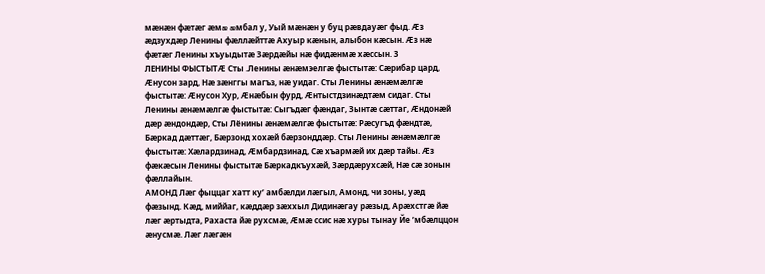мæнæн фæтæг æмæ æмбал у, Уый мæнæн у буц рæвдауæг фыд. Æз æдзухдæр Ленины фæллæйттæ Ахуыр кæнын, алыбон кæсын. Æз нæ фæтæг Ленины хъуыдытæ Зæрдæйы нæ фидæнмæ хæссын. 3
ЛЕНИНЫ ФЫСТЫТÆ Сты .Ленины æнæмэелгæ фыстытæ: Сæрибар цард, Æнусон зард, Нæ зæнггы магъз, нæ уидаг. Сты Ленины æнæмæлгæ фыстытæ: Æнусон Хур, Æнæбын фурд, Æнтыстдзинæдтæм сидаг. Сты Ленины æнæмæлгæ фыстытæ: Сыгъдæг фæндаг, Зынтæ сæттаг, Æндонæй дæр æндондæр, Сты Лёнины æнæмæлгæ фыстытæ: Рæсугъд фæндтæ, Бæркад дæттæг, Бæрзонд хохæй бæрзонддæр. Сты Ленины æнæмæлгæ фыстытæ: Хæлардзинад, Æмбардзинад, Сæ хъармæй их дæр тайы. Æз фæкæсын Ленины фыстытæ Бæркадкъухæй, Зæрдæрухсæй, Нæ сæ зонын фæллайын.
АМОНД Лæг фыццаг хатт ку’ амбæлди лæгыл, Амонд, чи зоны, уæд фæзынд. Кæд, миййаг, кæддæр зæххыл Дидинæгау рæзыд, Арæхстгæ йæ лæг æртыдта, Рахаста йæ рухсмæ, Æмæ ссис нæ хуры тынау Йе ’мбæлццон æнусмæ. Лæг лæгæн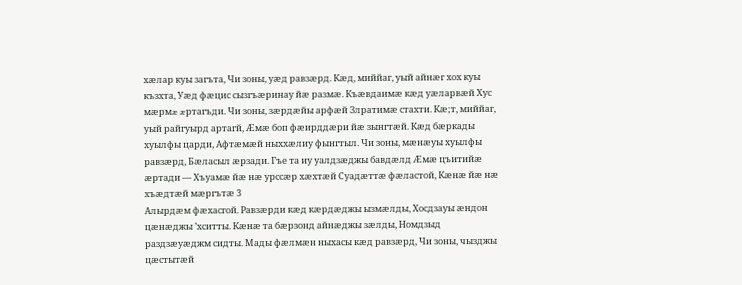хæлар куы загъта, Чи зоны, уæд равзæрд. Кæд, миййаг, уый айнæг хох куы къзхта, Уæд фæцис сызгъæринау йæ размæ. Къæвдаимæ кæд уæларвæй Хус мæрмæ æртагъди. Чи зоны, зæрдæйы арфæй Злратимæ стахти. Кæ;т, миййаг, уый райгуырд артагй, Æмæ боп фæирддæри йæ зынгтæй. Кæд бæркады хуылфы царди, Афтæмæй ныххæлиу фынгтыл. Чи зоны, мæнæуы хуылфы равзæрд, Бæласыл æрзади. Гъе та иу уалдзæджы бавдæлд Æмæ цъитийæ æртади — Хъуамæ йæ нæ урссæр хæхтæй Суадæттæ фæластой, Кæнæ йæ нæ хъæдтæй мæргътæ 3
Алырдæм фæхасгой. Равзæрди кæд кæрдæджы ызмæлды, Хосдзауы æндон цæнæджы ’хситты. Кæнæ та бæрзонд айнæджы зæлды, Номдзыд раздзæуæджм сидты. Мады фæлмæн ныхасы кæд равзæрд, Чи зоны, чызджы цæстытæй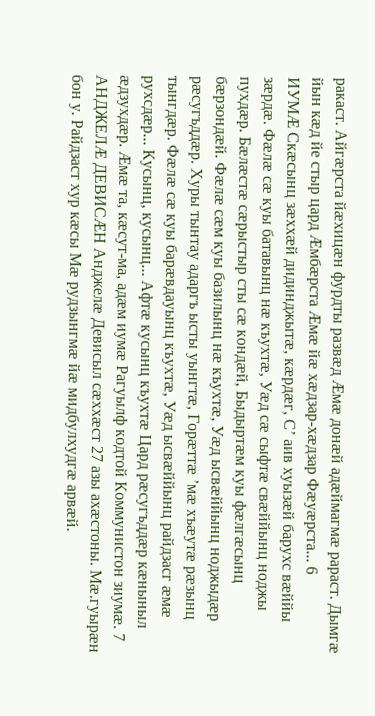ракаст. Айгæрста йæхицæн фурдты развæд Æмæ донæй адæймагмæ рараст. Дымгæ йын кæд йе стыр цард Æмбæрста Æмæ йæ хæдзар-хæдзар Фæуæрста... 6
ИУМÆ Скæсынц зæххæй дидинджытæ, кæрдæг, С’ аив хуызæй барухс вæййы зæрдæ. Фæлæ сæ куы батавынц нæ къухтæ, Уæд сæ сыфтæ свæййынц ноджы пухдæр. Бæлæстæ сæрыстыр сты сæ кондæй, Быдыртæм куы фæлгæсынц бæрзондæй. Фæлæ сæм куы базилынц нæ къухтæ, Уæд ысвæййынц ноджыдæр рæсугъддæр. Хуры тынтау адаргъ ысты уынгтæ, Горæттæ ’мæ хъæутæ рæзынц тынгдæр. Фæлæ сæ куы барæвдауынц къухтæ, Уæд ысвæййынц райдзасг æмæ рухсдæр... Кусынц, кусынц... Афтæ кусынц къухтæ Цард рæсугъддæр кæныныл æдзухдæр. Æмæ та, кæсут-ма, адæм иумæ Рагуылф кодтой Коммунистон зиумæ. 7
АНДЖЕЛÆ ДЕВИСÆН Анджелæ Девисыл сæххæст 27 азы ахæстоны. Мæ.гуырæн бон у. Райдзаст хур кæсы Мæ рудзынгмæ йæ мидбулхудгæ арвæй.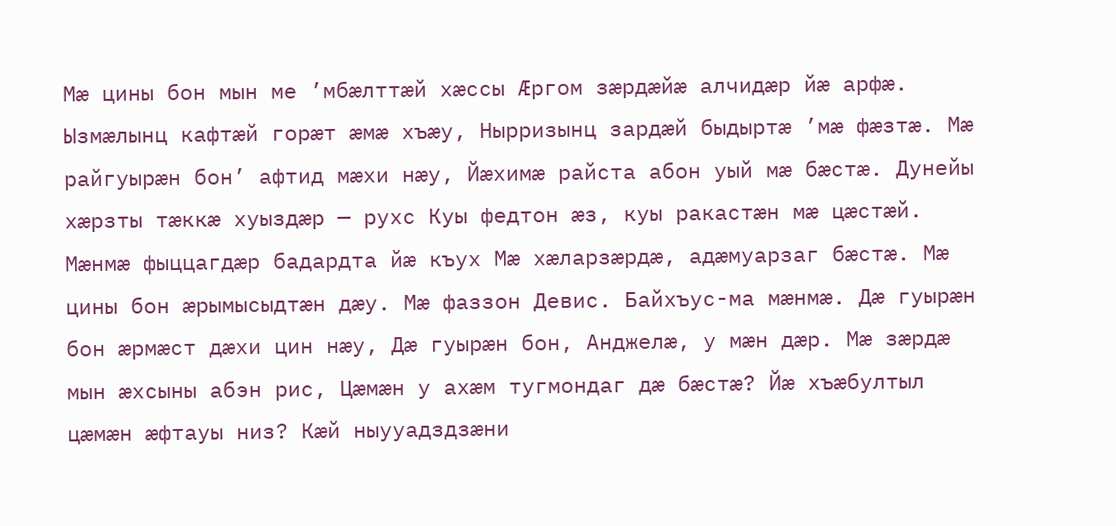Мæ цины бон мын ме ’мбæлттæй хæссы Æргом зæрдæйæ алчидæр йæ арфæ. Ызмæлынц кафтæй горæт æмæ хъæу, Нырризынц зардæй быдыртæ ’мæ фæзтæ. Мæ райгуырæн бон’ афтид мæхи нæу, Йæхимæ райста абон уый мæ бæстæ. Дунейы хæрзты тæккæ хуыздæр — рухс Куы федтон æз, куы ракастæн мæ цæстæй. Мæнмæ фыццагдæр бадардта йæ къух Мæ хæларзæрдæ, адæмуарзаг бæстæ. Мæ цины бон æрымысыдтæн дæу. Мæ фаззон Девис. Байхъус-ма мæнмæ. Дæ гуырæн бон æрмæст дæхи цин нæу, Дæ гуырæн бон, Анджелæ, у мæн дæр. Мæ зæрдæ мын æхсыны абэн рис, Цæмæн у ахæм тугмондаг дæ бæстæ? Йæ хъæбултыл цæмæн æфтауы низ? Кæй ныууадздзæни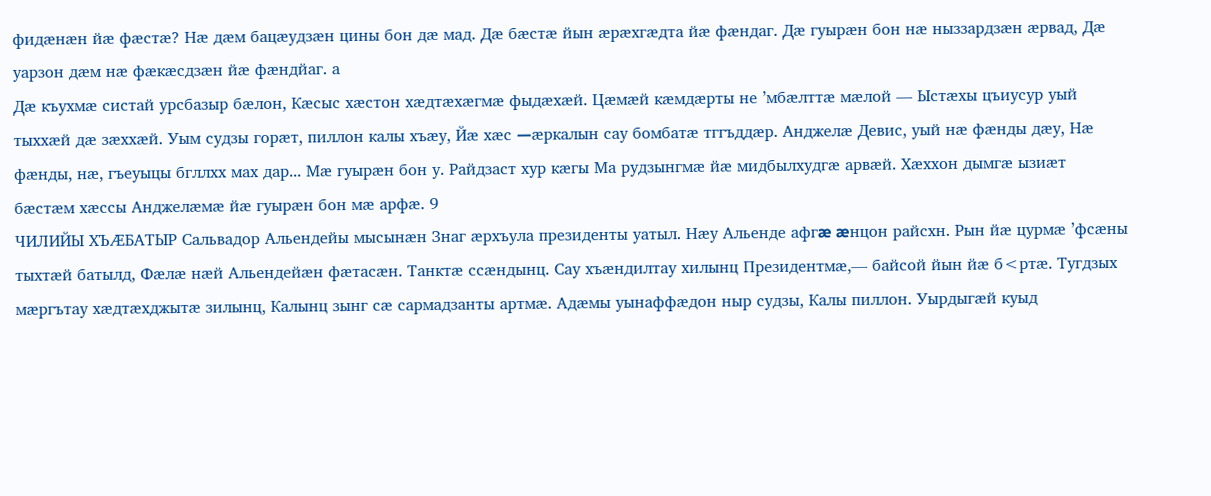фидæнæн йæ фæстæ? Нæ дæм бацæудзæн цины бон дæ мад. Дæ бæстæ йын æрæхгæдта йæ фæндаг. Дæ гуырæн бон нæ ныззардзæн æрвад, Дæ уарзон дæм нæ фæкæсдзæн йæ фæндйаг. а
Дæ къухмæ систай урсбазыр бæлон, Кæсыс хæстон хæдтæхæгмæ фыдæхæй. Цæмæй кæмдæрты не ’мбæлттæ мæлой — Ыстæхы цъиусур уый тыххæй дæ зæххæй. Уым судзы горæт, пиллон калы хъæу, Йæ хæс —æркалын сау бомбатæ тггъддæр. Анджелæ Девис, уый нæ фæнды дæу, Нæ фæнды, нæ, гъеуыцы бгллхх мах дар... Мæ гуырæн бон у. Райдзаст хур кæгы Ма рудзынгмæ йæ мидбылхудгæ арвæй. Хæххон дымгæ ызиæт бæстæм хæссы Анджелæмæ йæ гуырæн бон мæ арфæ. 9
ЧИЛИЙЫ ХЪÆБАТЫР Сальвадор Альендейы мысынæн Знаг æрхъула президенты уатыл. Нæу Альенде афгæ æнцон райсхн. Рын йæ цурмæ ’фсæны тыхтæй батылд, Фæлæ нæй Альендейæн фæтасæн. Танктæ ссæндынц. Сау хъæндилтау хилынц Президентмæ,— байсой йын йæ б<ртæ. Тугдзых мæргътау хæдтæхджытæ зилынц, Калынц зынг сæ сармадзанты артмæ. Адæмы уынаффæдон ныр судзы, Калы пиллон. Уырдыгæй куыд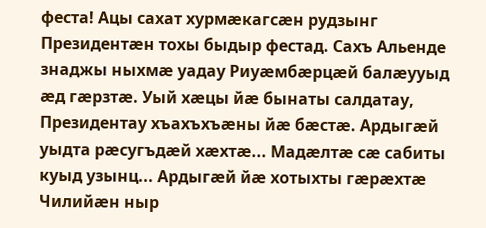феста! Ацы сахат хурмæкагсæн рудзынг Президентæн тохы быдыр фестад. Сахъ Альенде знаджы ныхмæ уадау Риуæмбæрцæй балæууыд æд гæрзтæ. Уый хæцы йæ бынаты салдатау, Президентау хъахъхъæны йæ бæстæ. Ардыгæй уыдта рæсугъдæй хæхтæ... Мадæлтæ сæ сабиты куыд узынц... Ардыгæй йæ хотыхты гæрæхтæ Чилийæн ныр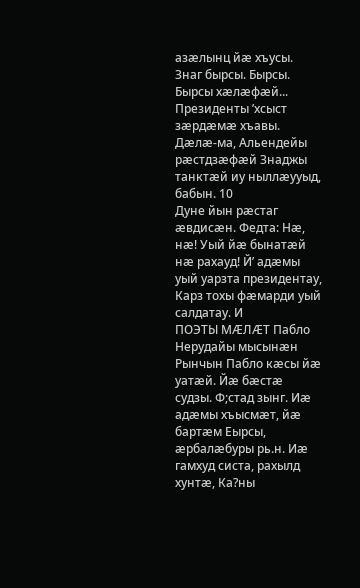азæлынц йæ хъусы. Знаг бырсы. Бырсы. Бырсы хæлæфæй... Президенты ’хсыст зæрдæмæ хъавы. Дæлæ-ма, Альендейы рæстдзæфæй Знаджы танктæй иу ныллæууыд, бабын. 10
Дуне йын рæстаг æвдисæн. Федта: Нæ, нæ! Уый йæ бынатæй нæ рахауд! Й’ адæмы уый уарзта президентау, Карз тохы фæмарди уый салдатау. И
ПОЭТЫ МÆЛÆТ Пабло Нерудайы мысынæн Рынчын Пабло кæсы йæ уатæй. Йæ бæстæ судзы. Ф;стад зынг. Иæ адæмы хъысмæт, йæ бартæм Еырсы, æрбалæбуры рь.н. Иæ гамхуд систа, рахылд хунтæ, Ка?ны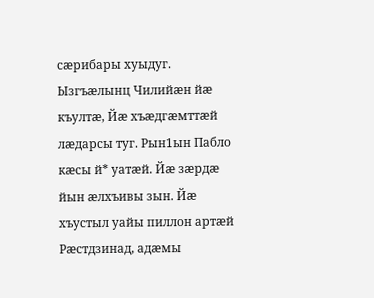сæрибары хуыдуг. Ызгъæлынц Чилийæн йæ къултæ, Йæ хъæдгæмттæй лæдарсы туг. Рын1ын Пабло кæсы й* уатæй. Йæ зæрдæ йын æлхъивы зын. Йæ хъустыл уайы пиллон артæй Рæстдзинад, адæмы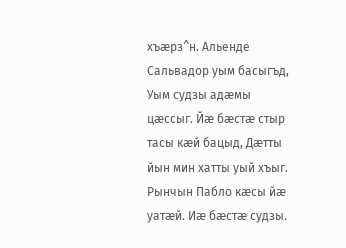хъæрз^н. Альенде Сальвадор уым басыгъд, Уым судзы адæмы цæссыг. Йæ бæстæ стыр тасы кæй бацыд, Дæтты йын мин хатты уый хъыг. Рынчын Пабло кæсы йæ уатæй. Иæ бæстæ судзы.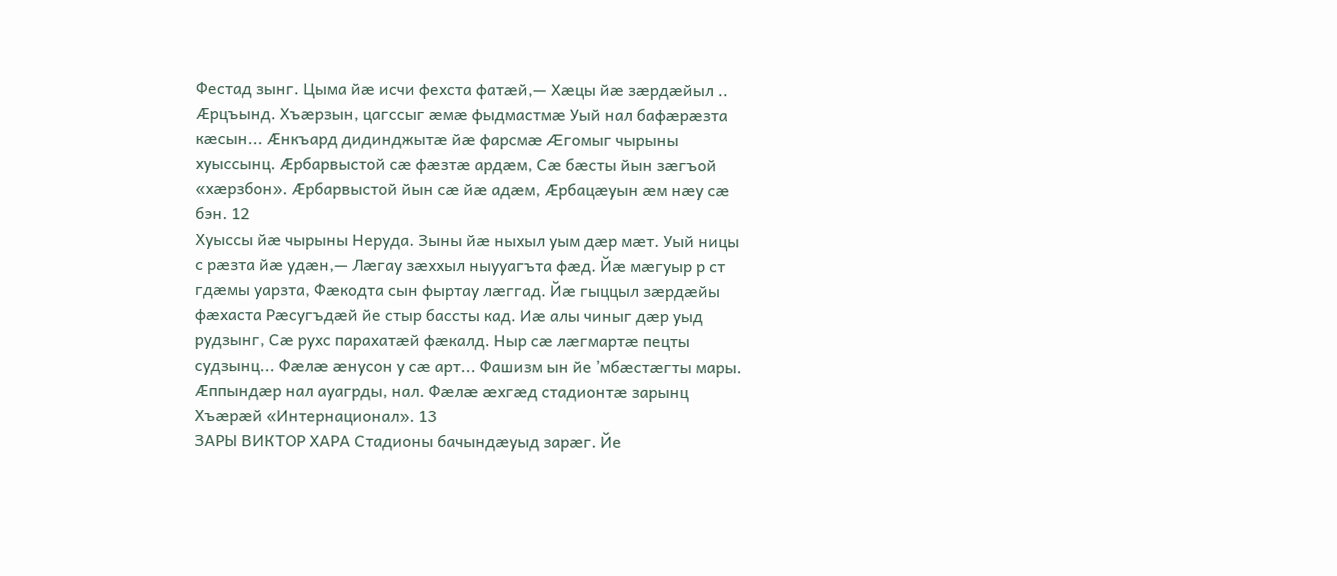Фестад зынг. Цыма йæ исчи фехста фатæй,— Хæцы йæ зæрдæйыл .. Æрцъынд. Хъæрзын, цагссыг æмæ фыдмастмæ Уый нал бафæрæзта кæсын... Æнкъард дидинджытæ йæ фарсмæ Æгомыг чырыны хуыссынц. Æрбарвыстой сæ фæзтæ ардæм, Сæ бæсты йын зæгъой «хæрзбон». Æрбарвыстой йын сæ йæ адæм, Æрбацæуын æм нæу сæ бэн. 12
Хуыссы йæ чырыны Неруда. Зыны йæ ныхыл уым дæр мæт. Уый ницы с рæзта йæ удæн,— Лæгау зæххыл ныууагъта фæд. Йæ мæгуыр р ст гдæмы уарзта, Фæкодта сын фыртау лæггад. Йæ гыццыл зæрдæйы фæхаста Рæсугъдæй йе стыр бассты кад. Иæ алы чиныг дæр уыд рудзынг, Сæ рухс парахатæй фæкалд. Ныр сæ лæгмартæ пецты судзынц... Фæлæ æнусон у сæ арт... Фашизм ын йе ’мбæстæгты мары. Æппындæр нал ауагрды, нал. Фæлæ æхгæд стадионтæ зарынц Хъæрæй «Интернационал». 13
ЗАРЫ ВИКТОР ХАРА Стадионы бачындæуыд зарæг. Йе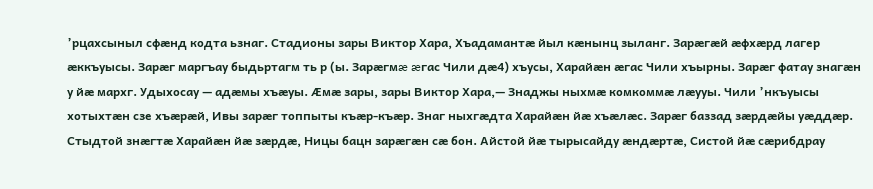’рцахсыныл сфæнд кодта ьзнаг. Стадионы зары Виктор Хара, Хъадамантæ йыл кæнынц зыланг. Зарæгæй æфхæрд лагер æккъуысы. Зарæг маргъау быдьртагм ть р (ы. Зарæгмæ æгас Чили дæ4) хъусы, Харайæн æгас Чили хъырны. Зарæг фатау знагæн у йæ мархг. Удыхосау — адæмы хъæуы. Æмæ зары, зары Виктор Хара,— Знаджы ныхмæ комкоммæ лæууы. Чили ’нкъуысы хотыхтæн сзе хъæрæй, Ивы зарæг топпыты къæр-къæр. Знаг ныхгæдта Харайæн йæ хъæлæс. Зарæг баззад зæрдæйы уæддæр. Стыдтой знæгтæ Харайæн йæ зæрдæ, Ницы бацн зарæгæн сæ бон. Айстой йæ тырысайду æндæртæ, Систой йæ сæрибдрау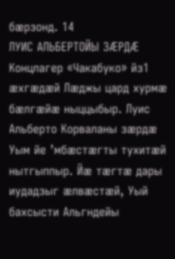бæрзонд. 14
ЛУИС АЛЬБЕРТОЙЫ ЗÆРДÆ Концлагер «Чакабуко» йз1 æхгæдæй Лæджы цард хурмæ бæлгæйæ ныццыбыр. Луис Альберто Корваланы зæрдæ Уым йе ’мбæстæгты тухитæй нытгыппыр. Йæ тæгтæ дары иудадзыг æлвæстæй, Уый бахсысти Альгндейы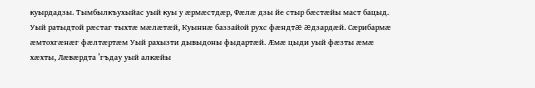куырдадзы. Тымбылкъухыйас уый куы у æрмæстдæр, Фæлæ дзы йе стыр бæстæйы маст бацыд. Уый ратыдтой рæстаг тыхтæ мæлæтæй, Куыннæ баззайой рухс фæндтæ æдзардæй. Сæрибармæ æмтохгæнæг фæлтæртæм Уый рахызти дывыдоны фыдартæй. Æмæ цыди уый фæзты æмæ хæхты, Лæвæрдта ’гъдау уый алкæйы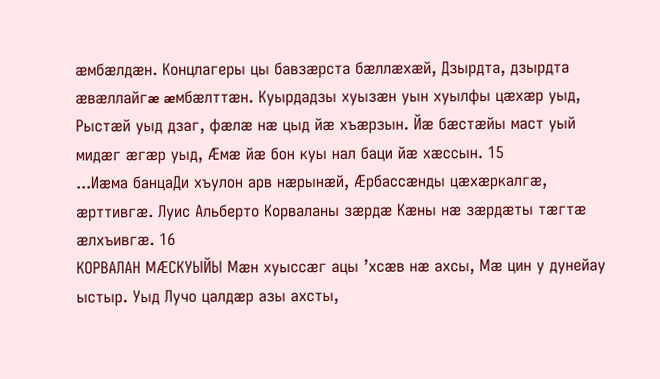æмбæлдæн. Концлагеры цы бавзæрста бæллæхæй, Дзырдта, дзырдта æвæллайгæ æмбæлттæн. Куырдадзы хуызæн уын хуылфы цæхæр уыд, Рыстæй уыд дзаг, фæлæ нæ цыд йæ хъæрзын. Йæ бæстæйы маст уый мидæг æгæр уыд, Æмæ йæ бон куы нал баци йæ хæссын. 15
...Иæма банцаДи хъулон арв нæрынæй, Æрбассæнды цæхæркалгæ, æрттивгæ. Луис Альберто Корваланы зæрдæ Кæны нæ зæрдæты тæгтæ æлхъивгæ. 16
КОРВАЛАН МÆСКУЫЙЫ Мæн хуыссæг ацы ’хсæв нæ ахсы, Мæ цин у дунейау ыстыр. Уыд Лучо цалдæр азы ахсты,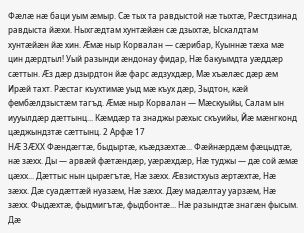Фæлæ нæ баци уым æмыр. Сæ тых та равдыстой нæ тыхтæ, Рæстдзинад равдыста йæхи. Ныхгæдтам хунтæйæн сæ дзыхтæ, Ыскалдтам хунтæйæн йæ хин. Æмæ ныр Корвалан — сæрибар, Куыннæ тæха мæ цин дæрдтыл! Уый разынди æндонау фидар, Нæ бакуымдта уæддæр сæттын. Æз дæр дзырдтон йæ фарс æдзухдæр, Мæ хъæлæс дæр æм Ирæй тахт. Рæстаг къухтимæ уыд мæ къух дæр, Зыдтон, кæй фембæлдзыстæм тагъд. Æмæ ныр Корвалан — Мæскуыйы, Салам ын иууылдæр дæттынц... Кæмдæр та знаджы рæхыс скъуийы, Йæ мæнгконд цæджындзтæ сæттынц. 2 Арфæ 17
НÆ ЗÆХХ Фæндæгтæ, быдыртæ, къæдзæхтæ... Фæйнæрдæм фæцыдтæ, нæ зæхх. Ды — арвæй фæтæндæр, уæрæхдæр, Нæ туджы — дæ сой æмæ цæхх... Дæттыс нын цырæгътæ, Нæ зæхх. Æвзистхуыз æртæхтæ, Нæ зæхх. Дæ суадæттæй нуазæм, Нæ зæхх. Дæу мадæлтау уарзæм, Нæ зæхх. Фыдæхтæ, фыдмигътæ, фыдбонтæ... Нæ разындтæ знагæн фысым. Дæ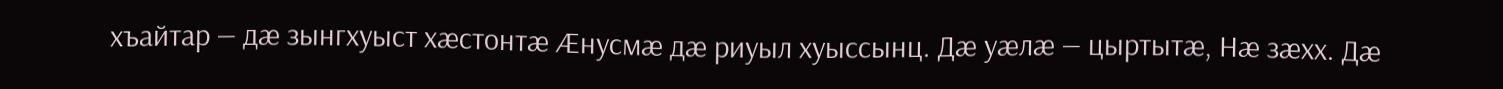хъайтар — дæ зынгхуыст хæстонтæ Æнусмæ дæ риуыл хуыссынц. Дæ уæлæ — цыртытæ, Нæ зæхх. Дæ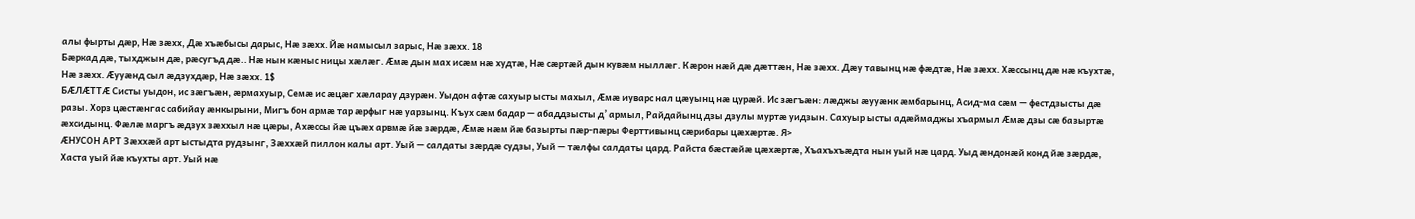алы фырты дæр, Нæ зæхх, Дæ хъæбысы дарыс, Нæ зæхх. Йæ намысыл зарыс, Нæ зæхх. 18
Бæркад дæ, тыхджын дæ, рæсугъд дæ.. Нæ нын кæныс ницы хæлæг. Æмæ дын мах исæм нæ худтæ, Нæ сæртæй дын кувæм ныллæг. Кæрон нæй дæ дæттæн, Нæ зæхх. Дæу тавынц нæ фæдтæ, Нæ зæхх. Хæссынц дæ нæ къухтæ, Нæ зæхх. Æууæнд сыл æдзухдæр, Нæ зæхх. 1$
БÆЛÆТТÆ Систы уыдон, ис зæгъæн, æрмахуыр, Семæ ис æцæг хæларау дзурæн. Уыдон афтæ сахуыр ысты махыл, Æмæ иуварс нал цæуынц нæ цурæй. Ис зæгъæн: лæджы æууæнк æмбарынц, Асид-ма сæм — фестдзысты дæ разы. Хорз цæстæнгас сабийау æнкырыни, Мигъ бон армæ тар æрфыг нæ уарзынц. Къух сæм бадар — абаддзысты д’ армыл, Райдайынц дзы дзулы муртæ уидзын. Сахуыр ысты адæймаджы хъармыл Æмæ дзы сæ базыртæ æхсидынц. Фæлæ маргъ æдзух зæххыл нæ цæры, Ахæссы йæ цъæх арвмæ йæ зæрдæ, Æмæ нæм йæ базырты пæр-пæры Ферттивынц сæрибары цæхæртæ. Я>
ÆНУСОН АРТ Зæххæй арт ыстыдта рудзынг, Зæххæй пиллон калы арт. Уый — салдаты зæрдæ судзы, Уый — тæлфы салдаты цард. Райста бæстæйæ цæхæртæ, Хъахъхъæдта нын уый нæ цард. Уыд æндонæй конд йæ зæрдæ, Хаста уый йæ къухты арт. Уый нæ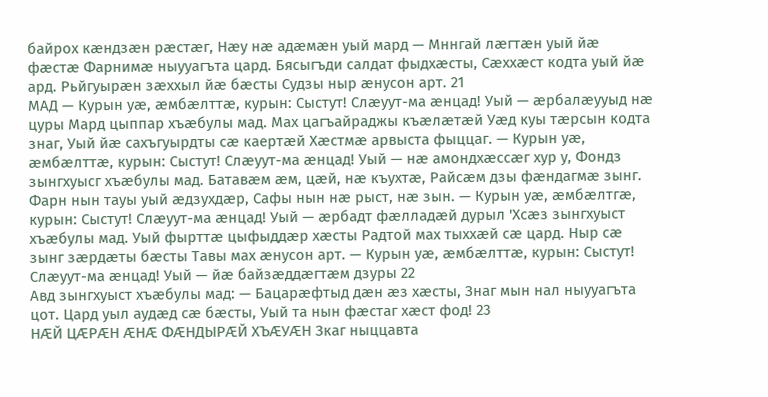байрох кæндзæн рæстæг, Нæу нæ адæмæн уый мард — Мннгай лæгтæн уый йæ фæстæ Фарнимæ ныууагъта цард. Бясыгъди салдат фыдхæсты, Сæххæст кодта уый йæ ард. Рьйгуырæн зæххыл йæ бæсты Судзы ныр æнусон арт. 21
МАД — Курын уæ, æмбæлттæ, курын: Сыстут! Слæуут-ма æнцад! Уый — æрбалæууыд нæ цуры Мард цыппар хъæбулы мад. Мах цагъайраджы къæлæтæй Уæд куы тæрсын кодта знаг, Уый йæ сахъгуырдты сæ каертæй Хæстмæ арвыста фыццаг. — Курын уæ, æмбæлттæ, курын: Сыстут! Слæуут-ма æнцад! Уый — нæ амондхæссæг хур у, Фондз зынгхуысг хъæбулы мад. Батавæм æм, цæй, нæ къухтæ, Райсæм дзы фæндагмæ зынг. Фарн нын тауы уый æдзухдæр, Сафы нын нæ рыст, нæ зын. — Курын уæ, æмбæлтгæ, курын: Сыстут! Слæуут-ма æнцад! Уый — æрбадт фæлладæй дурыл 'Хсæз зынгхуыст хъæбулы мад. Уый фырттæ цыфыддæр хæсты Радтой мах тыххæй сæ цард. Ныр сæ зынг зæрдæты бæсты Тавы мах æнусон арт. — Курын уæ, æмбæлттæ, курын: Сыстут! Слæуут-ма æнцад! Уый — йæ байзæддæгтæм дзуры 22
Авд зынгхуыст хъæбулы мад: — Бацарæфтыд дæн æз хæсты, Знаг мын нал ныууагъта цот. Цард уыл аудæд сæ бæсты, Уый та нын фæстаг хæст фод! 23
НÆЙ ЦÆРÆН ÆНÆ ФÆНДЫРÆЙ ХЪÆУÆН Зкаг ныццавта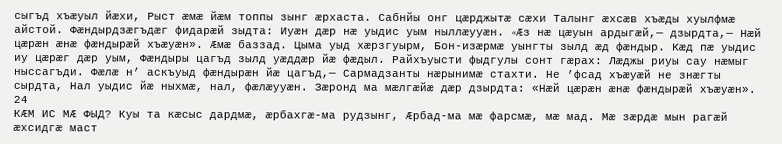сыгъд хъæуыл йæхи, Рыст æмæ йæм топпы зынг æрхаста. Сабнйы онг цæрджытæ сæхи Талынг æхсæв хъæды хуылфмæ айстой. Фæндырдзæгъдæг фидарæй зыдта: Иуæн дæр нæ уыдис уым ныллæууæн. «Æз нæ цæуын ардыгæй,— дзырдта,— Нæй цæрæн æнæ фæндырæй хъæуæн». Æмæ баззад. Цыма уыд хæрзгуырм, Бон-изæрмæ уынгты зылд æд фæндыр. Кæд пæ уыдис иу цæрæг дæр уым, Фæндыры цагъд зылд уæддæр йæ фæдыл. Райхъуысти фыдгулы сонт гæрах: Лæджы риуы сау нæмыг ныссагъди. Фæлæ н’ аскъуыд фæндырæн йæ цагъд,— Сармадзанты нæрынимæ стахти. Не ’фсад хъæуæй не знæгты сырдта, Нал уыдис йæ ныхмæ, нал, фæлæууæн. Зæронд ма мæлгæйæ дæр дзырдта: «Нæй цæрæн æнæ фæндырæй хъæуæн». 24
КÆМ ИС МÆ ФЫД? Куы та кæсыс дардмæ, æрбахгæ-ма рудзынг, Æрбад-ма мæ фарсмæ, мæ мад. Мæ зæрдæ мын рагæй æхсидгæ маст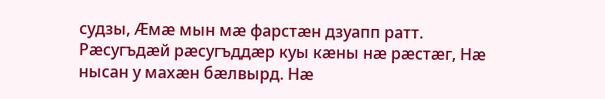судзы, Æмæ мын мæ фарстæн дзуапп ратт. Рæсугъдæй рæсугъддæр куы кæны нæ рæстæг, Нæ нысан у махæн бæлвырд. Нæ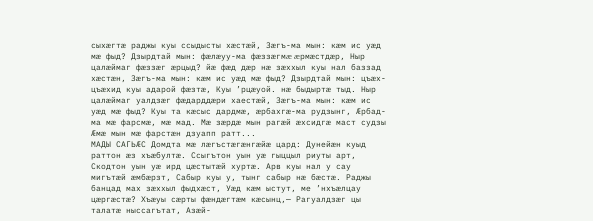сыхæгтæ раджы куы ссыдысты хæстæй, Зæгъ-ма мын: кæм ис уæд мæ фыд? Дзырдтай мын: фæлæуу-ма фæззæгмæ æрмæстдæр, Ныр цалæймаг фæззæг æрцыд? йæ фæд дæр нæ зæххыл куы нал баззад хæстæн, Зæгъ-ма мын: кæм ис уæд мæ фыд? Дзырдтай мын: цъæх-цъæхид куы адарой фæзтæ, Куы ’рцæуой. нæ быдыртæ тыд. Ныр цалæймаг уалдзæг фæдарддæри хаестæй, Зæгъ-ма мын: кæм ис уæд мæ фыд? Куы та кæсыс дардмæ, æрбахгæ-ма рудзынг, Æрбад-ма мæ фарсмæ, мæ мад. Мæ зæрдæ мын рагæй æхсидгæ маст судзы Æмæ мын мæ фарстæн дзуапп ратт...
МАДЫ САГЬÆС Домдта мæ лæгъстæгæнгæйæ цард: Дунейæн куыд раттон æз хъæбултæ. Ссыгътон уын уæ гыццыл риуты арт, Скодтон уын уæ ирд цæстытæй хуртæ. Арв куы нал у сау мигътæй æмбæрзт, Сабыр куы у, тынг сабыр нæ бæстæ. Раджы банцад мах зæххыл фыдхæст, Уæд кæм ыстут, ме ’нхъæлцау цæргæстæ? Хъæуы сæрты фæндæгтæм кæсынц,— Рагуалдзæг цы талатæ ныссагътат, Азæй-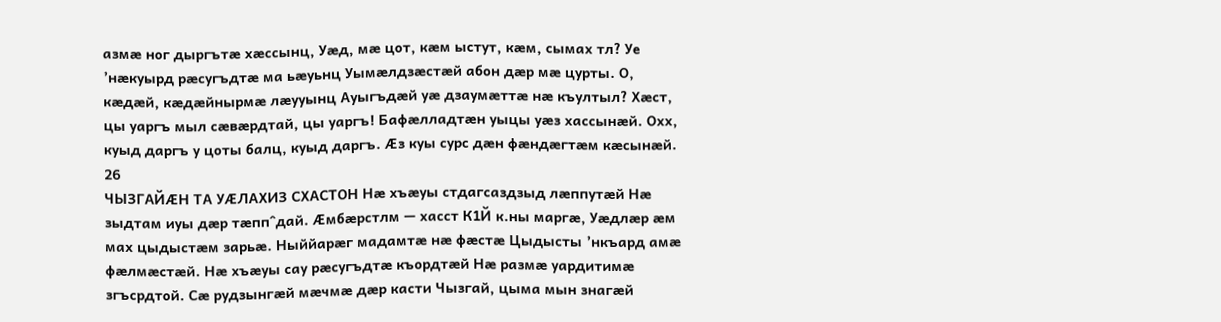азмæ ног дыргътæ хæссынц, Уæд, мæ цот, кæм ыстут, кæм, сымах тл? Уе ’нæкуырд рæсугъдтæ ма ьæуьнц Уымæлдзæстæй абон дæр мæ цурты. О, кæдæй, кæдæйнырмæ лæууынц Ауыгъдæй уæ дзаумæттæ нæ къултыл? Хæст, цы уаргъ мыл сæвæрдтай, цы уаргъ! Бафæлладтæн уыцы уæз хассынæй. Охх, куыд даргъ у цоты балц, куыд даргъ. Æз куы сурс дæн фæндæгтæм кæсынæй. 26
ЧЫЗГАЙÆН ТА УÆЛАХИЗ СХАСТОН Нæ хъæуы стдагсаздзыд лæппутæй Нæ зыдтам иуы дæр тæпп^дай. Æмбæрстлм — хасст К1Й к.ны маргæ, Уæдлæр æм мах цыдыстæм зарьæ. Ныййарæг мадамтæ нæ фæстæ Цыдысты ’нкъард амæ фæлмæстæй. Нæ хъæуы сау рæсугъдтæ къордтæй Нæ размæ уардитимæ згъсрдтой. Сæ рудзынгæй мæчмæ дæр касти Чызгай, цыма мын знагæй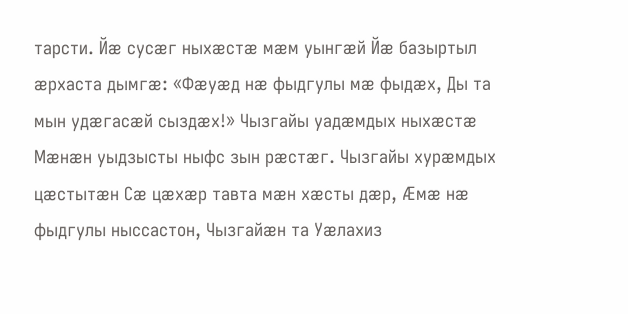тарсти. Йæ сусæг ныхæстæ мæм уынгæй Йæ базыртыл æрхаста дымгæ: «Фæуæд нæ фыдгулы мæ фыдæх, Ды та мын удæгасæй сыздæх!» Чызгайы уадæмдых ныхæстæ Мæнæн уыдзысты ныфс зын рæстæг. Чызгайы хурæмдых цæстытæн Сæ цæхæр тавта мæн хæсты дæр, Æмæ нæ фыдгулы ныссастон, Чызгайæн та Уæлахиз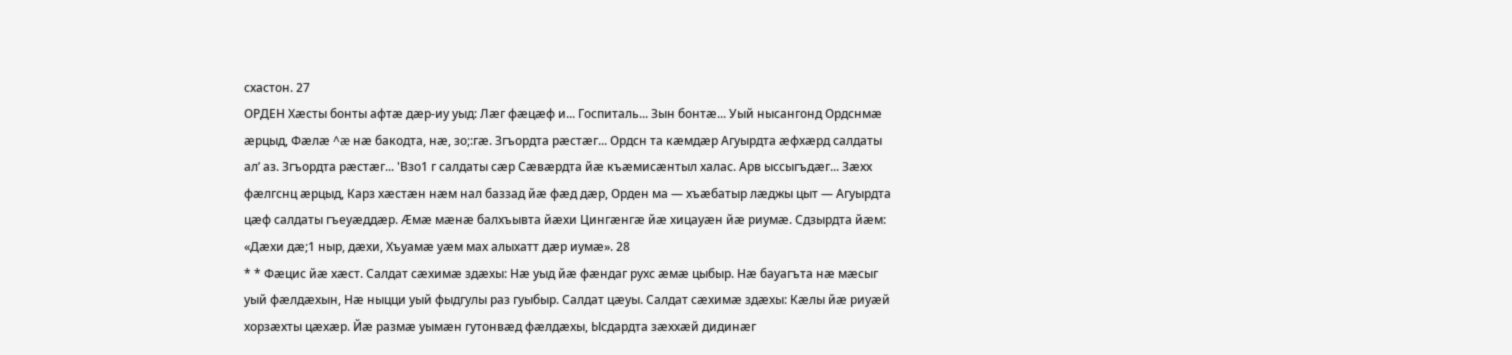схастон. 27
ОРДЕН Хæсты бонты афтæ дæр-иу уыд: Лæг фæцæф и... Госпиталь... Зын бонтæ... Уый нысангонд Ордснмæ æрцыд, Фæлæ ^æ нæ бакодта, нæ, зо;:гæ. Згъордта рæстæг... Ордсн та кæмдæр Агуырдта æфхæрд салдаты ал’ аз. Згъордта рæстæг... 'Взо1 г салдаты сæр Сæвæрдта йæ къæмисæнтыл халас. Арв ыссыгъдæг... Зæхх фæлгснц æрцыд, Карз хæстæн нæм нал баззад йæ фæд дæр, Орден ма — хъæбатыр лæджы цыт — Агуырдта цæф салдаты гъеуæддæр. Æмæ мæнæ балхъывта йæхи Цингæнгæ йæ хицауæн йæ риумæ. Сдзырдта йæм: «Дæхи дæ;1 ныр, дæхи, Хъуамæ уæм мах алыхатт дæр иумæ». 28
* * Фæцис йæ хæст. Салдат сæхимæ здæхы: Нæ уыд йæ фæндаг рухс æмæ цыбыр. Нæ бауагъта нæ мæсыг уый фæлдæхын, Нæ ныцци уый фыдгулы раз гуыбыр. Салдат цæуы. Салдат сæхимæ здæхы: Кæлы йæ риуæй хорзæхты цæхæр. Йæ размæ уымæн гутонвæд фæлдæхы, Ысдардта зæххæй дидинæг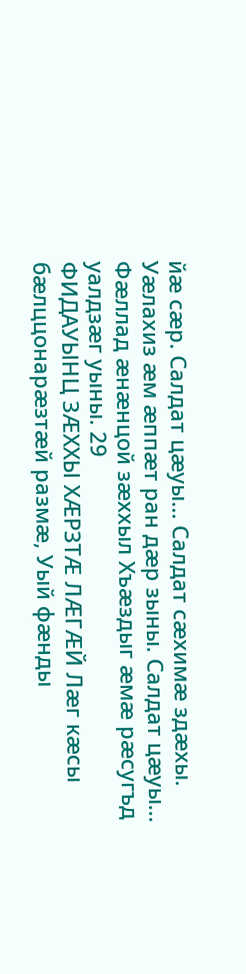йæ сæр. Салдат цæуы... Салдат сæхимæ здæхы. Уæлахиз æм æппæт ран дæр зыны. Салдат цæуы... Фæллад æнæнцой зæххыл Хъæздыг æмæ рæсугъд уалдзæг уыны. 29
ФИДАУЫНЦ ЗÆХХЫ ХÆРЗТÆ ЛÆГÆЙ Лæг кæсы бæлццонарæзтæй размæ, Уый фæнды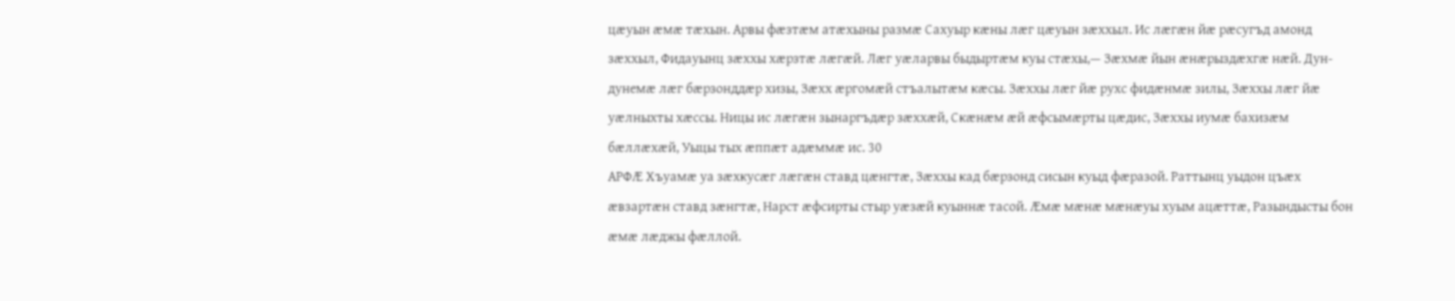цæуын æмæ тæхын. Арвы фæзтæм атæхыны размæ Сахуыр кæны лæг цæуын зæххыл. Ис лæгæн йæ рæсугъд амонд зæххыл, Фидауынц зæххы хæрзтæ лæгæй. Лæг уæларвы быдыртæм куы стæхы,— Зæхмæ йын æнæрыздæхгæ нæй. Дун-дунемæ лæг бæрзонддæр хизы, Зæхх æргомæй стъалытæм кæсы. Зæххы лæг йæ рухс фидæнмæ зилы, Зæххы лæг йæ уæлныхты хæссы. Ницы ис лæгæн зынаргъдæр зæххæй, Скæнæм æй æфсымæрты цæдис, Зæххы иумæ бахизæм бæллæхæй, Уыцы тых æппæт адæммæ ис. 30
АРФÆ Хъуамæ уа зæхкусæг лæгæн ставд цæнгтæ, Зæххы кад бæрзонд сисын куыд фæразой. Раттынц уыдон цъæх æвзартæн ставд зæнгтæ, Нарст æфсирты стыр уæзæй куыннæ тасой. Æмæ мæнæ мæнæуы хуым ацæттæ, Разындысты бон æмæ лæджы фæллой.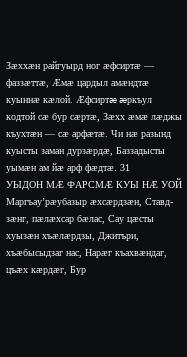Зæххæн райгуырд ног æфсиртæ — фаззæттæ, Æмæ цардыл амæндтæ куыннæ кæлой. Æфсиртæ æркъул кодтой сæ бур сæртæ, Зæхх æмæ лæджы къухтæн — сæ арфæтæ. Чи нæ разынд куысты заман дурзæрдæ, Баззадысты уымæн ам йæ арф фæдтæ. 31
УЫДОН МÆ ФАРСМÆ КУЫ НÆ УОЙ Маргъау’рæубазыр æхсæрдзæн, Ставд-зæнг, пæлæхсар бæлас, Сау цæсты хуызæн хъæлæрдзы, Джитъри, хъæбысыдзаг нас, Нарæг къахвæндаг, цъæх кæрдæг, Бур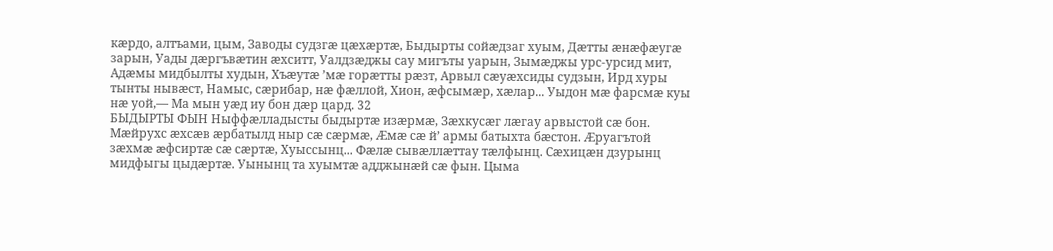кæрдо, алтъами, цым, Заводы судзгæ цæхæртæ, Быдырты сойæдзаг хуым, Дæтты æнæфæугæ зарын, Уады дæргъвæтин æхситт, Уалдзæджы сау мигъты уарын, Зымæджы урс-урсид мит, Адæмы мидбылты худын, Хъæутæ ’мæ горæтты рæзт, Арвыл сæуæхсиды судзын, Ирд хуры тынты нывæст, Намыс, сæрибар, нæ фæллой, Хион, æфсымæр, хæлар... Уыдон мæ фарсмæ куы нæ уой,— Ма мын уæд иу бон дæр цард. 32
БЫДЫРТЫ ФЫН Ныффæлладысты быдыртæ изæрмæ, Зæхкусæг лæгау арвыстой сæ бон. Мæйрухс æхсæв æрбатылд ныр сæ сæрмæ, Æмæ сæ й’ армы батыхта бæстон. Æруагътой зæхмæ æфсиртæ сæ сæртæ, Хуыссынц... Фæлæ сывæллæттау тæлфынц. Сæхицæн дзурынц мидфыгы цыдæртæ. Уынынц та хуымтæ адджынæй сæ фын. Цыма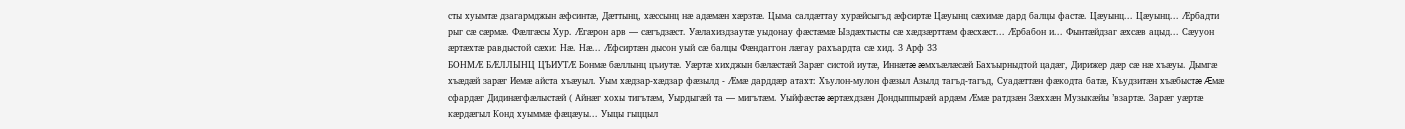сты хуымтæ дзагармджын æфсинтæ, Дæттынц, хæссынц нæ адæмæн хæрзтæ. Цыма салдæттау хурæйсыгъд æфсиртæ Цæуынц сæхимæ дард балцы фастæ. Цæуынц... Цæуынц... Æрбадти рыг сæ сæрмæ. Фæлгæсы Хур. Æгæрон арв — сæгъдзæст. Уæлахиздзаутæ уыдонау фæстæмæ Ыздæхтысты сæ хæдзæрттæм фæсхæст... Æрбабон и... Фынтæйдзаг æхсæв ацыд... Сæууон æртæхтæ равдыстой сæхи: Нæ. Нæ... Æфсиртæн дысон уый сæ балцы Фæндаггон лæгау рахъардта сæ хид. 3 Арф 33
БОНМÆ БÆЛЛЫНЦ ЦЪИУТÆ Бонмæ бæллынц цъиутæ. Уæртæ хихджын бæлæстæй Зарæг систой иутæ, Иннæтæ æмхъæлæсæй Бахъырныдтой цадæг, Дирижер дæр сæ нæ хъæуы. Дымгæ хъæдæй зарæг Иемæ айста хъæуыл. Уым хæдзар-хæдзар фæзылд - Æмæ дарддæр атахт: Хъулон-мулон фæзыл Азылд тагъд-тагъд, Суадæттæн фæкодта батæ, Къудзитæн хъæбыстæ Æмæ сфардæг Дидинæгфæлыстæй ( Айнæг хохы тигътæм, Уырдыгæй та — мигътæм. Уыйфæстæ æртæхдзæн Дондыппырæй ардæм Æмæ ратдзæн Зæххæн Музыкæйы ’взартæ. Зарæг уæртæ кæрдæгыл Конд хуыммæ фæцæуы... Уыцы гыццыл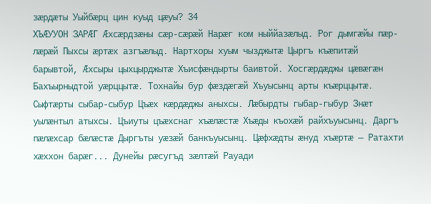зæрдæты Уыйбæрц цин куыд цæуы? 34
ХЪÆУУОН ЗАРÆГ Æхсæрдзæны сæр-сæрæй Нарæг ком ныййазæлыд. Рог дымгæйы пæр-лæрæй Пыхсы æртæх азгъæлыд. Нартхоры хуым чызджытæ Цыргъ къæпитæй барывтой, Æхсыры цыхцырджытæ Хъисфæндырты баивтой. Хосгæрдæджы цæвæгæн Бахъырныдтой уæрццытæ. Тохнайы бур фæздæгæй Хъуысынц арты къæрццытæ. Сыфтæрты сыбар-сыбур Цъæх кæрдæджы аныхсы. Лæбырдты гыбар-гыбур Знæт уылæнтыл атыхсы. Цъиуты цъæхснаг хъæлæстæ Хъæды къохæй райхъуысынц. Даргъ пæлæхсар бæлæстæ Дыргъты уæзæй банкъуысынц. Цæфхæдты æнуд хъæртæ — Ратахти хæххон барæг... Дунейы рæсугъд зæлтæй Рауади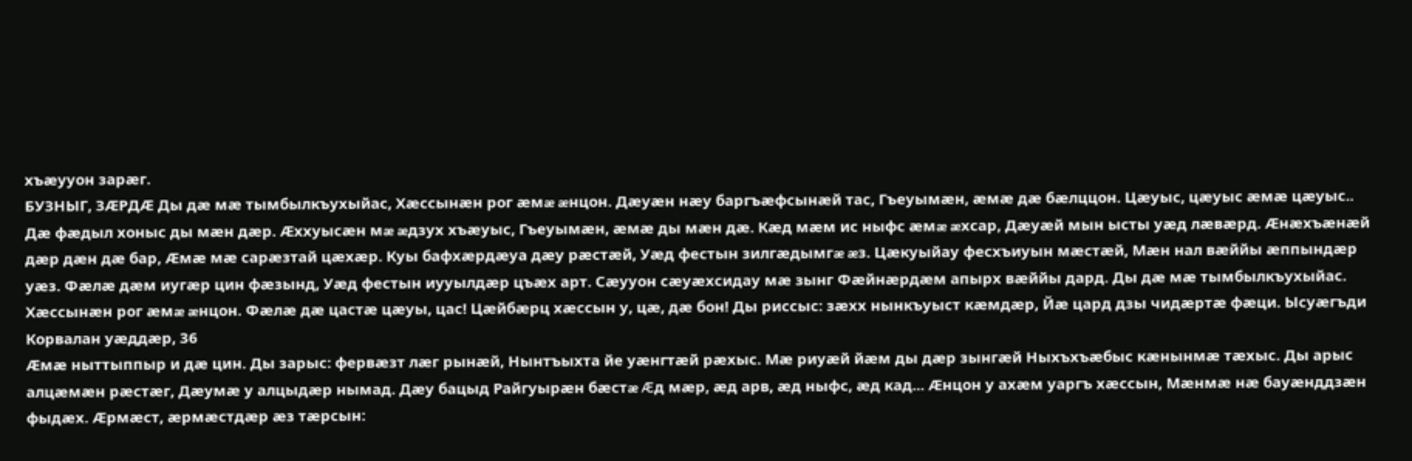хъæууон зарæг.
БУЗНЫГ, ЗÆРДÆ Ды дæ мæ тымбылкъухыйас, Хæссынæн рог æмæ æнцон. Дæуæн нæу баргъæфсынæй тас, Гъеуымæн, æмæ дæ бæлццон. Цæуыс, цæуыс æмæ цæуыс.. Дæ фæдыл хоныс ды мæн дæр. Æххуысæн мæ æдзух хъæуыс, Гъеуымæн, æмæ ды мæн дæ. Кæд мæм ис ныфс æмæ æхсар, Дæуæй мын ысты уæд лæвæрд. Æнæхъæнæй дæр дæн дæ бар, Æмæ мæ сарæзтай цæхæр. Куы бафхæрдæуа дæу рæстæй, Уæд фестын зилгæдымгæ æз. Цæкуыйау фесхъиуын мæстæй, Мæн нал вæййы æппындæр уæз. Фæлæ дæм иугæр цин фæзынд, Уæд фестын иууылдæр цъæх арт. Сæууон сæуæхсидау мæ зынг Фæйнæрдæм апырх вæййы дард. Ды дæ мæ тымбылкъухыйас. Хæссынæн рог æмæ æнцон. Фæлæ дæ цастæ цæуы, цас! Цæйбæрц хæссын у, цæ, дæ бон! Ды риссыс: зæхх нынкъуыст кæмдæр, Йæ цард дзы чидæртæ фæци. Ысуæгъди Корвалан уæддæр, 36
Æмæ ныттыппыр и дæ цин. Ды зарыс: фервæзт лæг рынæй, Нынтъыхта йе уæнгтæй рæхыс. Мæ риуæй йæм ды дæр зынгæй Ныхъхъæбыс кæнынмæ тæхыс. Ды арыс алцæмæн рæстæг, Дæумæ у алцыдæр нымад. Дæу бацыд Райгуырæн бæстæ Æд мæр, æд арв, æд ныфс, æд кад... Æнцон у ахæм уаргъ хæссын, Мæнмæ нæ бауæнддзæн фыдæх. Æрмæст, æрмæстдæр æз тæрсын: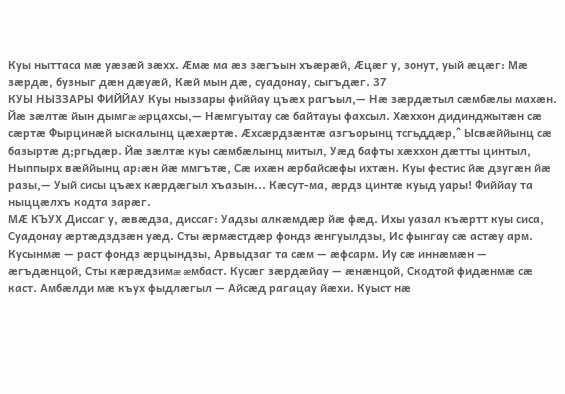Куы ныттаса мæ уæзæй зæхх. Æмæ ма æз зæгъын хъæрæй, Æцæг у, зонут, уый æцæг: Мæ зæрдæ, бузныг дæн дæуæй, Кæй мын дæ, суадонау, сыгъдæг. 37
КУЫ НЫЗЗАРЫ ФИЙЙАУ Куы ныззары фиййау цъæх рагъыл,— Нæ зæрдæтыл сæмбæлы махæн. Йæ зæлтæ йын дымгæ æрцахсы,— Нæмгуытау сæ байтауы фахсыл. Хæххон дидинджытæн сæ сæртæ Фырцинæй ыскалынц цæхæртæ. Æхсæрдзæнтæ азгъорынц тсгьддæр,^ Ысвæййынц сæ базыртæ д;ргьдæр. Йæ зæлтæ куы сæмбæлынц митыл, Уæд бафты хæххон дæтты цинтыл, Ныппырх вæййынц ар:æн йæ ммгътæ, Сæ ихæн æрбайсæфы ихтæн. Куы фестис йæ дзугæн йæ разы,— Уый сисы цъæх кæрдæгыл хъазын... Кæсут-ма, æрдз цинтæ куыд уары! Фиййау та ныццæлхъ кодта зарæг.
МÆ КЪУХ Диссаг у, æвæдза, диссаг: Уадзы алкæмдæр йæ фæд. Ихы уазал къæртт куы сиса, Суадонау æртæдздзæн уæд. Сты æрмæстдæр фондз æнгуылдзы, Ис фынгау сæ астæу арм. Кусынмæ — раст фондз æрцындзы, Арвыдзаг та сæм — æфсарм. Иу сæ иннæмæн — æгъдæнцой, Сты кæрæдзимæ æмбаст. Кусæг зæрдæйау — æнæнцой, Скодтой фидæнмæ сæ каст. Амбæлди мæ къух фыдлæгыл — Айсæд рагацау йæхи. Куыст нæ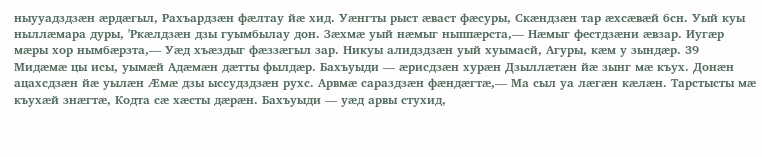ныууадздзæн æрдæгыл, Рахъардзæн фæлтау йæ хид. Уæнгты рыст æваст фæсуры, Скæндзæн тар æхсæвæй бсн. Уый куы ныллæмара дуры, 'Ркæлдзæн дзы гуымбылау дон. Зæхмæ уый нæмыг ныппæрста,— Нæмыг фестдзæни æвзар. Иугæр мæры хор нымбæрзта,— Уæд хъæздыг фæззæгыл зар. Никуы алидздзæн уый хуымасй, Агуры, кæм у зындæр. 39
Мидæмæ цы исы, уымæй Адæмæн дæтты фылдæр. Бахъуыди — æрисдзæн хурæн Дзыллæтæн йæ зынг мæ къух. Донæн ацахсдзæн йæ уылæн Æмæ дзы ыссудздзæн рухс. Арвмæ сараздзæн фæндæгтæ,— Ма сыл уа лæгæн кæлæн. Тарстысты мæ къухæй знæгтæ, Кодта сæ хæсты дæрæн. Бахъуыди — уæд арвы стухид,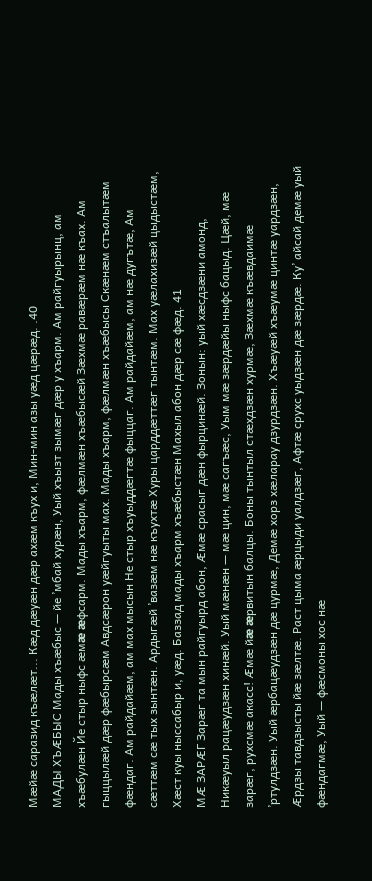Мæйæ саразид къæлæт... Кæд дæуæн дæр ахæм къух и, Мин-мин азы уæд цæрæд. .40
МАДЫ ХЪÆБЫС Мады хъæбыс — йе ’мбай хурæн, Уый хъызт зымæг дæр у хъарм. Ам райгуырынц, ам хъæбулæн Йе стыр ныфс æмæ æфсарм. Мады хъарм, фæлмæн хъæбысæй Зæхмæ равæрæм нæ къах. Ам гыццылæй дæр фæбырсæм Авдсæрон уæйгуыты мах. Мады хъарм, фæлмæн хъæбысы Скæнæм стъалытæм фæндаг. Ам райдайæм, ам мах мысын Не стыр хъуыддæгтæ фыццаг. Ам райдайæм, ам нæ дугътæ, Ам сæттæм сæ тых зынтæн. Ардыгæй ’вазæм нæ къухтæ Хуры царддæттæг тынтæм. Мах уæлахизæй цыдыстæм, Хæст куы ныссабыр и, уæд. Баззад мады хъарм хъæбыстæн Махыл абон дæр сæ фæд. 41
МÆ ЗАРÆГ Зарæг та мын райгуырд абон, Æмæ срасыг дæн фырцинæй. Зонын: уый хæсдзæни амонд, Никæуыл рацæудзæн хинæй. Уый мæнæн — мæ цин, мæ сагъæс, Уым мæ зæрдæйы ныфс бацыд. Цæй, мæ зарæг, рухсмæ акасс! Æмæ йæ æрвитын балцы. Боны тынтыл стæхдзæн хурмæ, Зæхмæ къæвдаимæ ’ртулдзæн. Уый æрбацæудзæн дæ цурмæ, Демæ хорз хæларау дзурдзæн. Хъæуæй хъæумæ цинтæ уардзæн, Æрдзы тавдзысты йæ зæлтæ. Раст цыма æрцыди уалдзæг, Афтæ срухс уыдзæн дæ зæрдæ. Ку’ айсай демæ уый фæндагмæ, Уый — фæсмоны хос нæ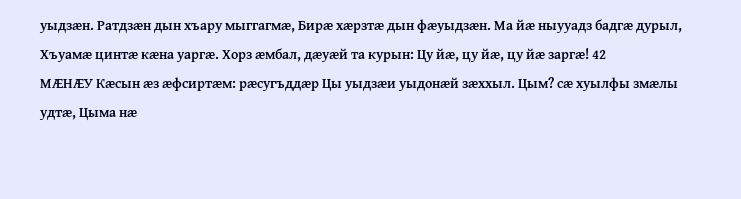уыдзæн. Ратдзæн дын хъару мыггагмæ, Бирæ хæрзтæ дын фæуыдзæн. Ма йæ ныууадз бадгæ дурыл, Хъуамæ цинтæ кæна уаргæ. Хорз æмбал, дæуæй та курын: Цу йæ, цу йæ, цу йæ заргæ! 42
МÆНÆУ Кæсын æз æфсиртæм: рæсугъддæр Цы уыдзæи уыдонæй зæххыл. Цым? сæ хуылфы змæлы удтæ, Цыма нæ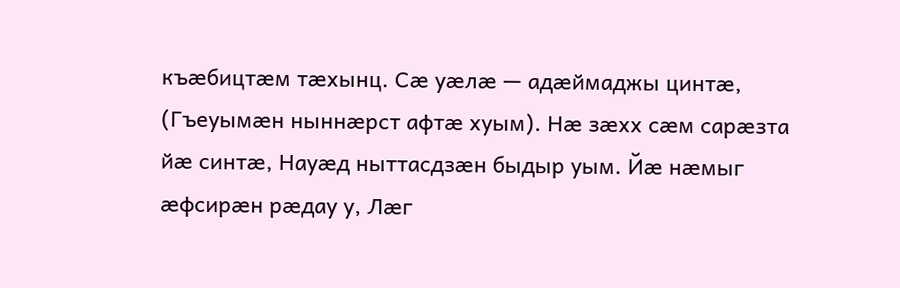къæбицтæм тæхынц. Сæ уæлæ — адæймаджы цинтæ, (Гъеуымæн ныннæрст афтæ хуым). Нæ зæхх сæм сарæзта йæ синтæ, Науæд ныттасдзæн быдыр уым. Йæ нæмыг æфсирæн рæдау у, Лæг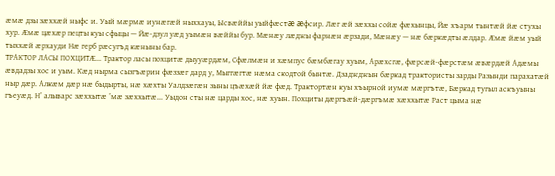æмæ дзы зæххæй ныфс и. Уый мæрмæ иунæгæй ныххауы, Ысвæййы уыйфæстæ æфсир. Лæг æй зæххы сойæ фæхынцы, Йæ хъарм тынтæй йæ стухы хур. Æмæ цæхæр пецты куы сфыцы — Йæ-дзул уæд уымæн вæййы бур. Мæнæу лæджы фарнæн æрзади, Мæнæу — нæ бæркæдты æлдар. Æмæ йæм уый тыххæй æрхауди Нæ герб рæсугъд кæныны бар.
ТРАКТОР ЛАСЫ ПОХЦИТÆ... Трактор ласы похцитæ дыууæрдæм, Сфæлмæн и хæмпус бæмбæгау хуым, Арæхсгæ, фæрсæй-фæрстæм æвæрдæй Адæмы æвдадзы хос и уым. Кæд нырма сызгъæрин фæззæг дард у, Мыггæгтæ нæма скодтой бынтæ. Дзаджджын бæркад трактористы зарды Разынди парахатæй ныр дæр. Алкæм дæр нæ быдырты, нæ хæхты Уалдзæгæн зыны цъæхæй йæ фæд. Трактортæн куы хъырной иумæ мæргътæ, Бæркад тугыл аскъуыны гъеуæд. Н’ алыварс зæххытæ ’мæ зæххытæ... Уыдон сты нæ царды хос, нæ хуын. Похциты дæргъæй-дæргъмæ хæххытæ Раст цыма нæ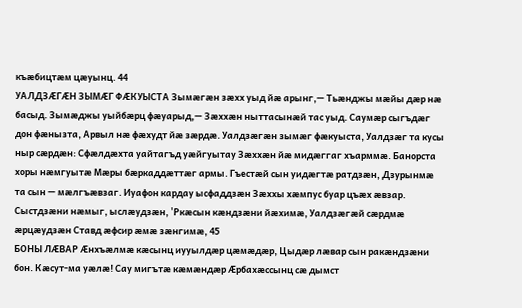къæбицтæм цæуынц. 44
УАЛДЗÆГÆН ЗЫМÆГ ФÆКУЫСТА Зымæгæн зæхх уыд йæ арынг,— Тьæнджы мæйы дæр нæ басыд. Зымæджы уыйбæрц фæуарыд,— Зæххæн ныттасынæй тас уыд. Саумæр сыгъдæг дон фæнызта, Арвыл нæ фæхудт йæ зæрдæ. Уалдзæгæн зымæг фæкуыста, Уалдзæг та кусы ныр сæрдæн: Сфæлдæхта уайтагъд уæйгуытау Зæххæн йæ мидæггаг хъарммæ. Банорста хоры нæмгуытæ Мæры бæркаддæттæг армы. Гъестæй сын уидæгтæ ратдзæн, Дзурынмæ та сын — мæлгъæвзаг. Иуафон кардау ысфаддзæн Зæххы хæмпус буар цъæх æвзар. Сыстдзæни нæмыг, ыслæудзæн, 'Ркæсын кæндзæни йæхимæ, Уалдзæгæй сæрдмæ æрцæудзæн Ставд æфсир æмæ зæнгимæ, 45
БОНЫ ЛÆВАР Æнхъæлмæ кæсынц иууылдæр цæмæдæр, Цыдæр лæвар сын ракæндзæни бон. Кæсут-ма уæлæ! Сау мигътæ кæмæндæр Æрбахæссынц сæ дымст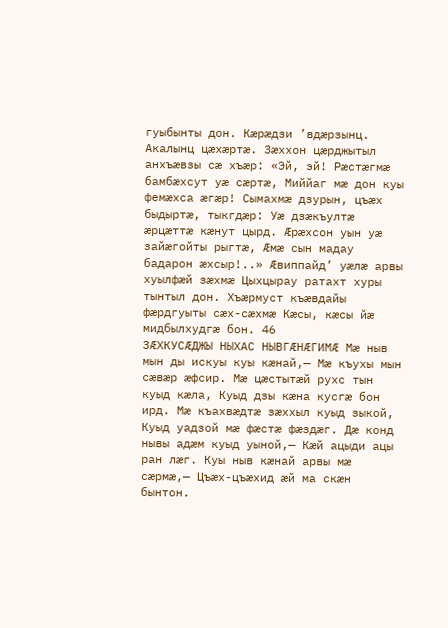гуыбынты дон. Кæрæдзи ’вдæрзынц. Акалынц цæхæртæ. Зæххон цæрджытыл анхъæвзы сæ хъæр: «Эй, эй! Рæстæгмæ бамбæхсут уæ сæртæ, Миййаг мæ дон куы фемæхса æгæр! Сымахмæ дзурын, цъæх быдыртæ, тыкгдæр: Уæ дзæкъултæ æрцæттæ кæнут цырд. Æрæхсон уын уæ зайæгойты рыгтæ, Æмæ сын мадау бадарон æхсыр!..» Æвиппайд’ уæлæ арвы хуылфæй зæхмæ Цыхцырау ратахт хуры тынтыл дон. Хъæрмуст къæвдайы фæрдгуыты сæх-сæхмæ Кæсы, кæсы йæ мидбылхудгæ бон. 46
ЗÆХКУСÆДЖЫ НЫХАС НЫВГÆНÆГИМÆ Мæ ныв мын ды искуы куы кæнай,— Мæ къухы мын сæвæр æфсир. Мæ цæстытæй рухс тын куыд кæла, Куыд дзы кæна кусгæ бон ирд. Мæ къахвæдтæ зæххыл куыд зыкой, Куыд уадзой мæ фæстæ фæздæг. Дæ конд нывы адæм куыд уыной,— Кæй ацыди ацы ран лæг. Куы ныв кæнай арвы мæ сæрмæ,— Цъæх-цъæхид æй ма скæн бынтон.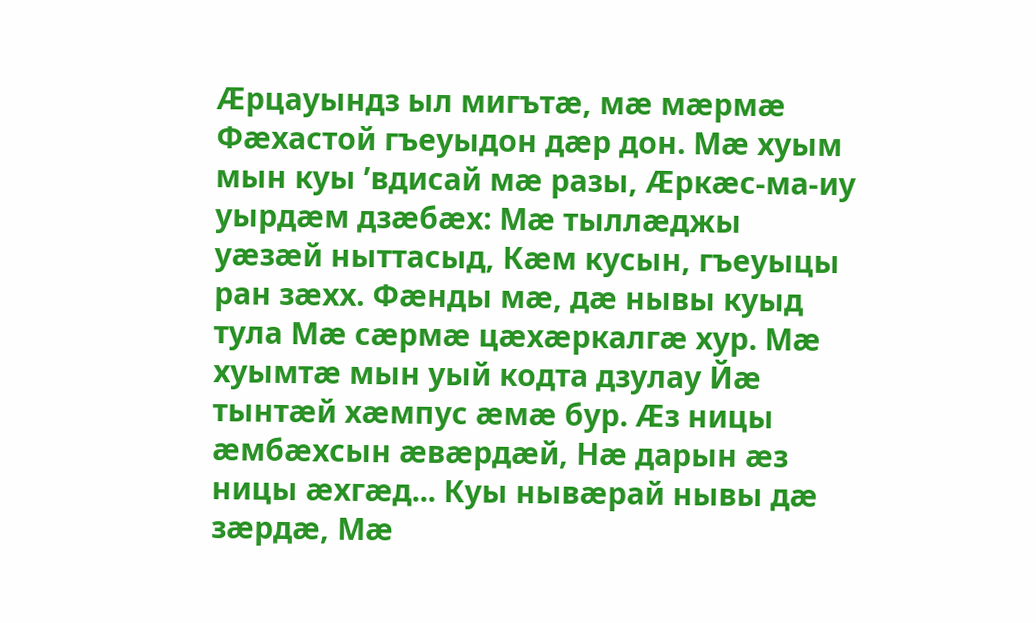Æрцауындз ыл мигътæ, мæ мæрмæ Фæхастой гъеуыдон дæр дон. Мæ хуым мын куы ’вдисай мæ разы, Æркæс-ма-иу уырдæм дзæбæх: Мæ тыллæджы уæзæй ныттасыд, Кæм кусын, гъеуыцы ран зæхх. Фæнды мæ, дæ нывы куыд тула Мæ сæрмæ цæхæркалгæ хур. Мæ хуымтæ мын уый кодта дзулау Йæ тынтæй хæмпус æмæ бур. Æз ницы æмбæхсын æвæрдæй, Нæ дарын æз ницы æхгæд... Куы нывæрай нывы дæ зæрдæ, Мæ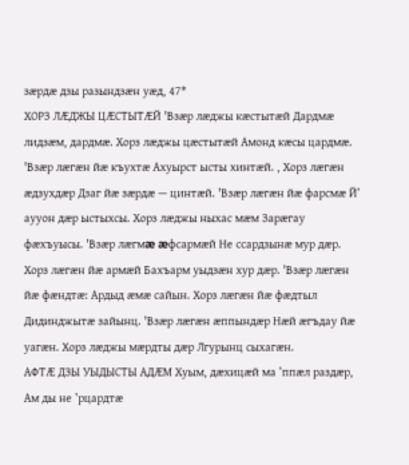зæрдæ дзы разындзæн уæд, 47*
ХОРЗ ЛÆДЖЫ ЦÆСТЫТÆЙ 'Взæр лæджы кæстытæй Дардмæ лидзæм, дардмæ. Хорз лæджы цæстытæй Амонд кæсы цардмæ. 'Взæр лæгæн йæ къухтæ Ахуырст ысты хинтæй. , Хорз лæгæн æдзухдæр Дзаг йæ зæрдæ — цинтæй. 'Взæр лæгæн йæ фарсмæ Й’ аууон дæр ыстыхсы. Хорз лæджы ныхас мæм Зарæгау фæхъуысы. 'Взæр лæгмæ æфсармæй Не ссардзынæ мур дæр. Хорз лæгæн йæ армæй Бахъарм уыдзæн хур дæр. 'Взæр лæгæн йæ фæндтæ: Ардыд æмæ сайын. Хорз лæгæн йæ фæдтыл Дидинджытæ зайынц. 'Взæр лæгæн æппындæр Нæй æгъдау йæ уагæн. Хорз лæджы мæрдты дæр Лгурынц сыхагæн.
АФТÆ ДЗЫ УЫДЫСТЫ АДÆМ Хуым, дæхицæй ма ’ппæл раздæр, Ам ды не ’рцардтæ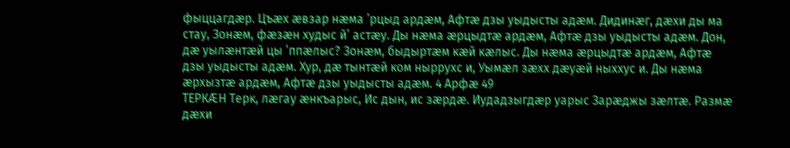фыццагдæр. Цъæх æвзар нæма ’рцыд ардæм, Афтæ дзы уыдысты адæм. Дидинæг, дæхи ды ма стау, Зонæм, фæзæн худыс й’ астæу. Ды нæма æрцыдтæ ардæм, Афтæ дзы уыдысты адæм. Дон, дæ уылæнтæй цы ’ппæлыс? Зонæм, быдыртæм кæй кæлыс. Ды нæма æрцыдтæ ардæм, Афтæ дзы уыдысты адæм. Хур, дæ тынтæй ком ныррухс и, Уымæл зæхх дæуæй ныххус и. Ды нæма æрхызтæ ардæм, Афтæ дзы уыдысты адæм. 4 Арфæ 49
ТЕРКÆН Терк, лæгау æнкъарыс, Ис дын, ис зæрдæ. Иудадзыгдæр уарыс Зарæджы зæлтæ. Размæ дæхи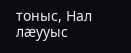тоныс, Нал лæууыс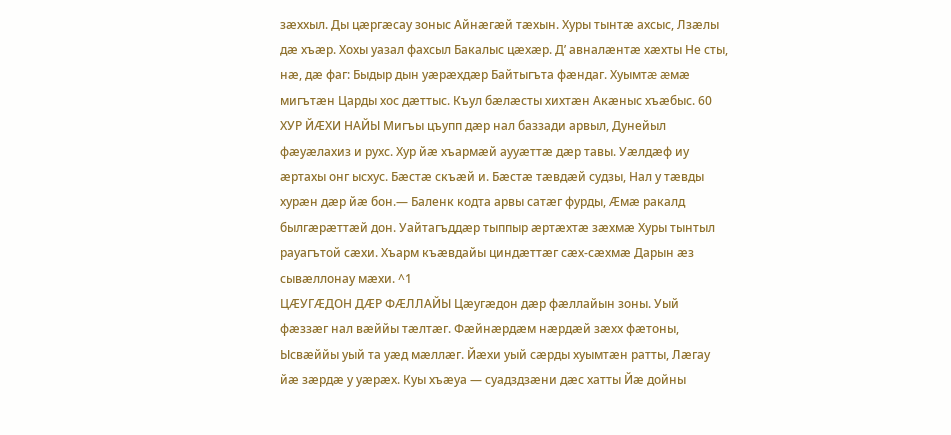зæххыл. Ды цæргæсау зоныс Айнæгæй тæхын. Хуры тынтæ ахсыс, Лзæлы дæ хъæр. Хохы уазал фахсыл Бакалыс цæхæр. Д’ авналæнтæ хæхты Не сты, нæ, дæ фаг: Быдыр дын уæрæхдæр Байтыгъта фæндаг. Хуымтæ æмæ мигътæн Царды хос дæттыс. Къул бæлæсты хихтæн Акæныс хъæбыс. 60
ХУР ЙÆХИ НАЙЫ Мигъы цъупп дæр нал баззади арвыл, Дунейыл фæуæлахиз и рухс. Хур йæ хъармæй аууæттæ дæр тавы. Уæлдæф иу æртахы онг ысхус. Бæстæ скъæй и. Бæстæ тæвдæй судзы, Нал у тæвды хурæн дæр йæ бон.— Баленк кодта арвы сатæг фурды, Æмæ ракалд былгæрæттæй дон. Уайтагъддæр тыппыр æртæхтæ зæхмæ Хуры тынтыл рауагътой сæхи. Хъарм къæвдайы циндæттæг сæх-сæхмæ Дарын æз сывæллонау мæхи. ^1
ЦÆУГÆДОН ДÆР ФÆЛЛАЙЫ Цæугæдон дæр фæллайын зоны. Уый фæззæг нал вæййы тæлтæг. Фæйнæрдæм нæрдæй зæхх фæтоны, Ысвæййы уый та уæд мæллæг. Йæхи уый сæрды хуымтæн ратты, Лæгау йæ зæрдæ у уæрæх. Куы хъæуа — суадздзæни дæс хатты Йæ дойны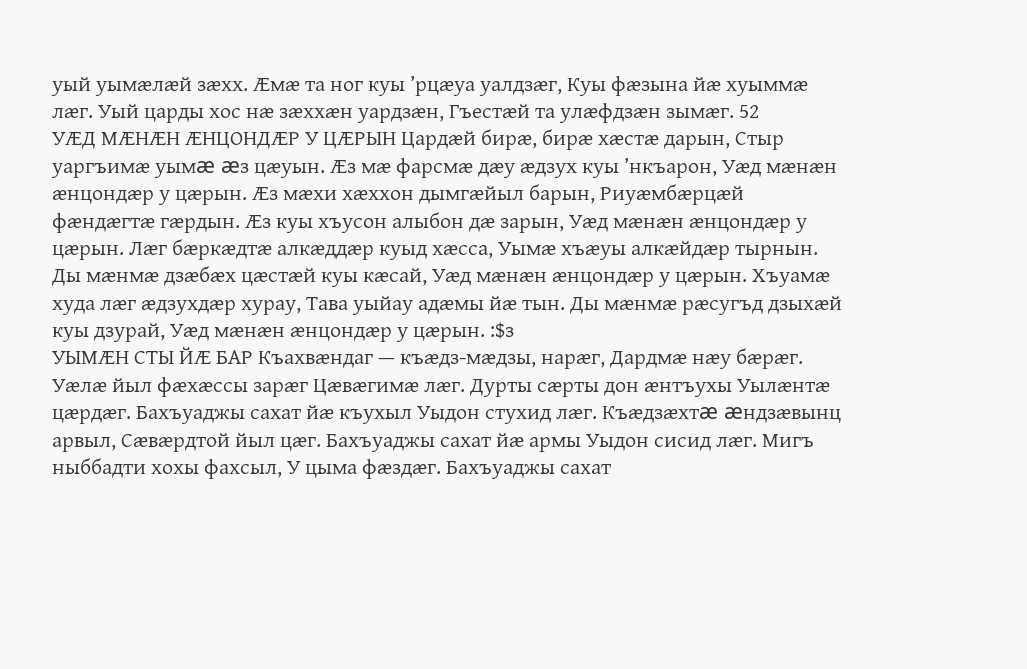уый уымæлæй зæхх. Æмæ та ног куы ’рцæуа уалдзæг, Куы фæзына йæ хуыммæ лæг. Уый царды хос нæ зæххæн уардзæн, Гъестæй та улæфдзæн зымæг. 52
УÆД МÆНÆН ÆНЦОНДÆР У ЦÆРЫН Цардæй бирæ, бирæ хæстæ дарын, Стыр уаргъимæ уымæ æз цæуын. Æз мæ фарсмæ дæу æдзух куы ’нкъарон, Уæд мæнæн æнцондæр у цæрын. Æз мæхи хæххон дымгæйыл барын, Риуæмбæрцæй фæндæгтæ гæрдын. Æз куы хъусон алыбон дæ зарын, Уæд мæнæн æнцондæр у цæрын. Лæг бæркæдтæ алкæддæр куыд хæсса, Уымæ хъæуы алкæйдæр тырнын. Ды мæнмæ дзæбæх цæстæй куы кæсай, Уæд мæнæн æнцондæр у цæрын. Хъуамæ худа лæг æдзухдæр хурау, Тава уыйау адæмы йæ тын. Ды мæнмæ рæсугъд дзыхæй куы дзурай, Уæд мæнæн æнцондæр у цæрын. :$з
УЫМÆН СТЫ ЙÆ БАР Къахвæндаг — къæдз-мæдзы, нарæг, Дардмæ нæу бæрæг. Уæлæ йыл фæхæссы зарæг Цæвæгимæ лæг. Дурты сæрты дон æнтъухы Уылæнтæ цæрдæг. Бахъуаджы сахат йæ къухыл Уыдон стухид лæг. Къæдзæхтæ æндзæвынц арвыл, Сæвæрдтой йыл цæг. Бахъуаджы сахат йæ армы Уыдон сисид лæг. Мигъ ныббадти хохы фахсыл, У цыма фæздæг. Бахъуаджы сахат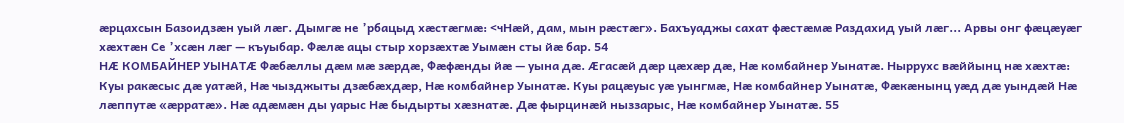æрцахсын Базоидзæн уый лæг. Дымгæ не ’рбацыд хæстæгмæ: <чНæй, дам, мын рæстæг». Бахъуаджы сахат фæстæмæ Раздахид уый лæг... Арвы онг фæцæуæг хæхтæн Се ’хсæн лæг — къуыбар. Фæлæ ацы стыр хорзæхтæ Уымæн сты йæ бар. 54
НÆ КОМБАЙНЕР УЫНАТÆ Фæбæллы дæм мæ зæрдæ, Фæфæнды йæ — уына дæ. Æгасæй дæр цæхæр дæ, Нæ комбайнер Уынатæ. Ныррухс вæййынц нæ хæхтæ: Куы ракæсыс дæ уатæй, Нæ чызджыты дзæбæхдæр, Нæ комбайнер Уынатæ. Куы рацæуыс уæ уынгмæ, Нæ комбайнер Уынатæ, Фæкæнынц уæд дæ уындæй Нæ лæппутæ «æрратæ». Нæ адæмæн ды уарыс Нæ быдырты хæзнатæ. Дæ фырцинæй ныззарыс, Нæ комбайнер Уынатæ. 55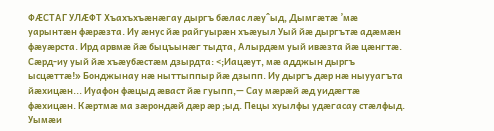ФÆСТАГ УЛÆФТ Хъахъхъæнæгау дыргъ бæлас лæу^ыд, Дымгæтæ ’мæ уарынтæн фæрæзта. Иу æнус йæ райгуырæн хъæуыл Уый йæ дыргътæ адæмæн фæуæрста. Ирд арвмæ йæ быцъынæг тыдта, Алырдæм уый ивæзта йæ цæнгтæ. Сæрд-иу уый йæ хъæубæстæм дзырдта: <;Иацæут, мæ адджын дыргъ ысцæттæ!» Бонджынау нæ ныттыппыр йæ дзыпп. Иу дыргъ дæр нæ ныууагъта йæхицæн... Иуафон фæцыд æваст йæ гуыпп,— Сау мæрæй æд уидæгтæ фæхицæн. Кæртмæ ма зæрондæй дæр æр ;ыд. Пецы хуылфы удæгасау стæлфыд. Уымæи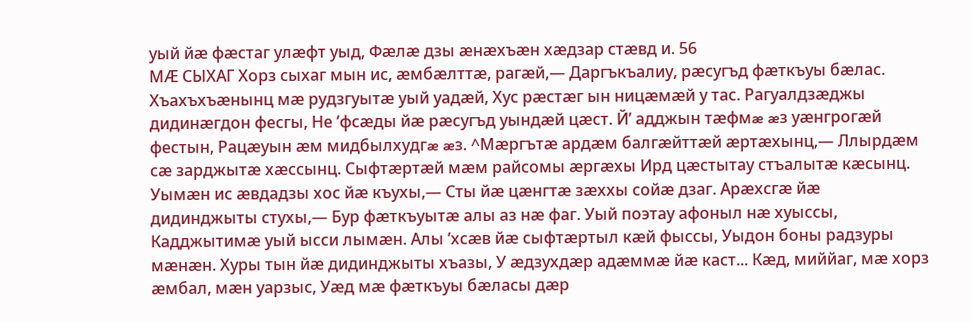уый йæ фæстаг улæфт уыд, Фæлæ дзы æнæхъæн хæдзар стæвд и. 56
МÆ СЫХАГ Хорз сыхаг мын ис, æмбæлттæ, рагæй,— Даргъкъалиу, рæсугъд фæткъуы бæлас. Хъахъхъæнынц мæ рудзгуытæ уый уадæй, Хус рæстæг ын ницæмæй у тас. Рагуалдзæджы дидинæгдон фесгы, Не ’фсæды йæ рæсугъд уындæй цæст. Й’ адджын тæфмæ æз уæнгрогæй фестын, Рацæуын æм мидбылхудгæ æз. ^Мæргътæ ардæм балгæйттæй æртæхынц,— Ллырдæм сæ зарджытæ хæссынц. Сыфтæртæй мæм райсомы æргæхы Ирд цæстытау стъалытæ кæсынц. Уымæн ис æвдадзы хос йæ къухы,— Сты йæ цæнгтæ зæххы сойæ дзаг. Арæхсгæ йæ дидинджыты стухы,— Бур фæткъуытæ алы аз нæ фаг. Уый поэтау афоныл нæ хуыссы, Кадджытимæ уый ысси лымæн. Алы ’хсæв йæ сыфтæртыл кæй фыссы, Уыдон боны радзуры мæнæн. Хуры тын йæ дидинджыты хъазы, У æдзухдæр адæммæ йæ каст... Кæд, миййаг, мæ хорз æмбал, мæн уарзыс, Уæд мæ фæткъуы бæласы дæр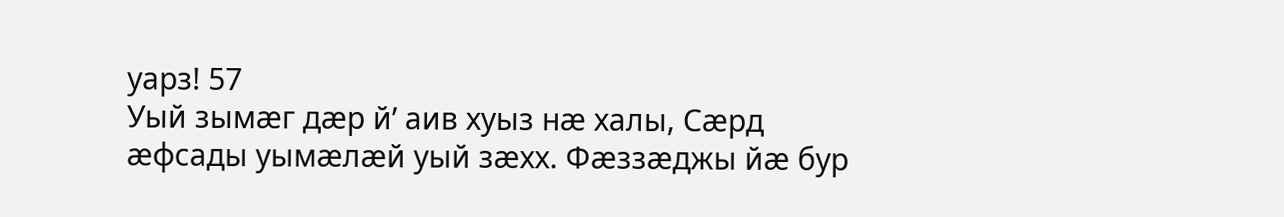уарз! 57
Уый зымæг дæр й’ аив хуыз нæ халы, Сæрд æфсады уымæлæй уый зæхх. Фæззæджы йæ бур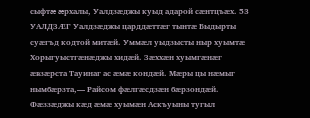сыфтæ æрхалы, Уалдзæджы куыд адарой сæнтцъæх. 53
УАЛДЗÆГ Уалдзæджы царддæттæг тынтæ Быдырты суæгъд кодтой митæй. Уммæл уыдзысты ныр хуымтæ Хорыгуыстгæнæджы хидæй. Зæххæн хуымгæнæг æвзæрста Тауинаг ас æмæ кондæй. Мæры цы нæмыг нымбæрзта,— Райсом фæлгæсдзæн бæрзондæй. Фæззæджы кæд æмæ хуымæн Аскъуыны тугыл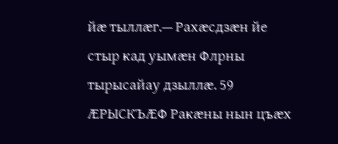йæ тыллæг.— Рахæсдзæн йе стыр кад уымæн Флрны тырысайау дзыллæ. 59
ÆРЫСКЪÆФ Ракæны нын цъæх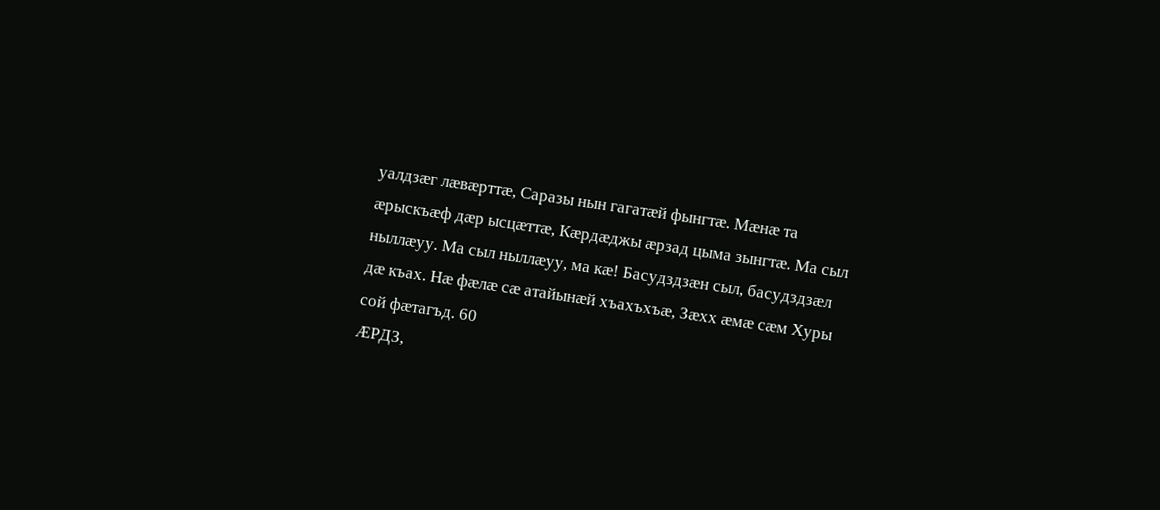уалдзæг лæвæрттæ, Саразы нын гагатæй фынгтæ. Мæнæ та æрыскъæф дæр ысцæттæ, Кæрдæджы æрзад цыма зынгтæ. Ма сыл ныллæуу. Ма сыл ныллæуу, ма кæ! Басудздзæн сыл, басудздзæл дæ къах. Нæ фæлæ сæ атайынæй хъахъхъæ, Зæхх æмæ сæм Хуры сой фæтагъд. 60
ÆРДЗ,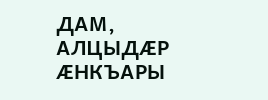ДАМ, АЛЦЫДÆР ÆНКЪАРЫ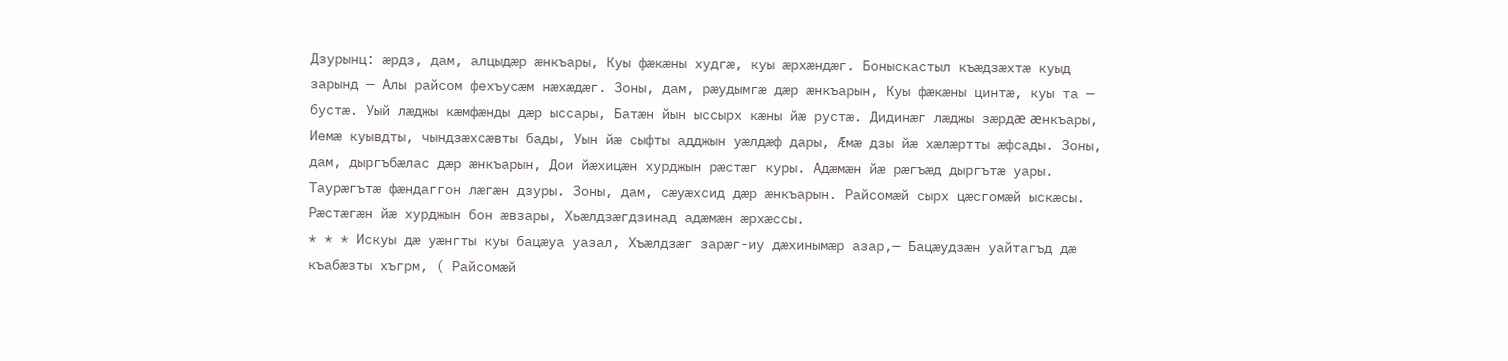Дзурынц: æрдз, дам, алцыдæр æнкъары, Куы фæкæны худгæ, куы æрхæндæг. Боныскастыл къæдзæхтæ куыд зарынд — Алы райсом фехъусæм нæхæдæг. Зоны, дам, рæудымгæ дæр æнкъарын, Куы фæкæны цинтæ, куы та — бустæ. Уый лæджы кæмфæнды дæр ыссары, Батæн йын ыссырх кæны йæ рустæ. Дидинæг лæджы зæрдæ æнкъары, Иемæ куывдты, чындзæхсæвты бады, Уын йæ сыфты адджын уæлдæф дары, Æмæ дзы йæ хæлæртты æфсады. Зоны, дам, дыргъбæлас дæр æнкъарын, Дои йæхицæн хурджын рæстæг куры. Адæмæн йæ рæгъæд дыргътæ уары. Таурæгътæ фæндаггон лæгæн дзуры. Зоны, дам, сæуæхсид дæр æнкъарын. Райсомæй сырх цæсгомæй ыскæсы. Рæстæгæн йæ хурджын бон æвзары, Хьæлдзæгдзинад адæмæн æрхæссы.
* * * Искуы дæ уæнгты куы бацæуа уазал, Хъæлдзæг зарæг-иу дæхинымæр азар,— Бацæудзæн уайтагъд дæ къабæзты хъгрм, ( Райсомæй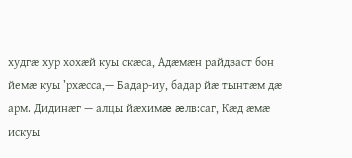худгæ хур хохæй куы скæса, Адæмæн райдзаст бон йемæ куы ’рхæсса,— Бадар-иу, бадар йæ тынтæм дæ арм. Дидинæг — алцы йæхимæ æлв:саг, Кæд æмæ искуы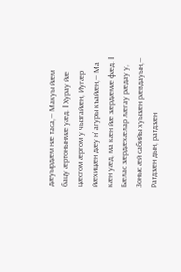дæуырдæм нæ таса,— Макуы йæм бацу æртонынмæ уæд. I Хурау йæ цæсгом æргом у чызгайæн, Иугæр йæхицæн дæу н’ агуры къайæн,— Ма кæн уæд, ма кæн йæ зæрдæмæ фæд. I Бæлас зæрдæхæлар лæгау рæдау у, Зоныс æй сабийы хуызæн рæвдауын,— Ратдзæн дын, ратдзæн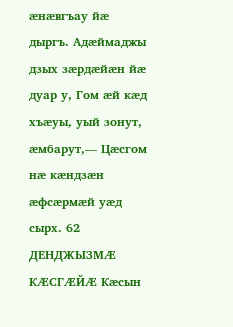æнæвгъау йæ дыргъ. Адæймаджы дзых зæрдæйæн йæ дуар у, Гом æй кæд хъæуы, уый зонут, æмбарут,— Цæсгом нæ кæндзæн æфсæрмæй уæд сырх. 62
ДЕНДЖЫЗМÆ КÆСГÆЙÆ Кæсын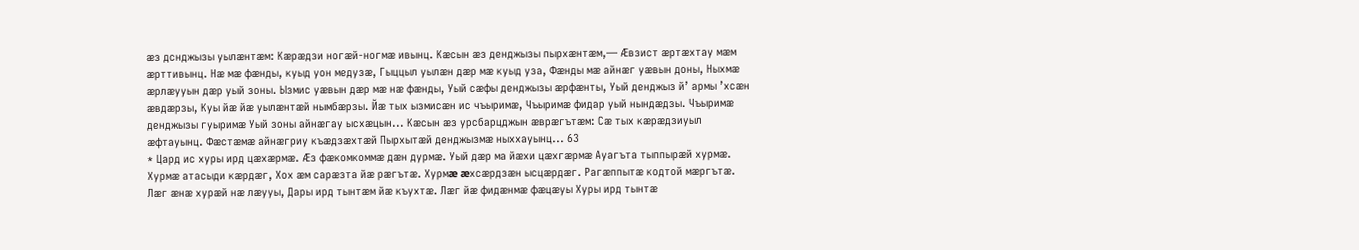æз дснджызы уылæнтæм: Кæрæдзи ногæй-ногмæ ивынц. Кæсын æз денджызы пырхæнтæм,— Æвзист æртæхтау мæм æрттивынц. Нæ мæ фæнды, куыд уон медузæ, Гыццыл уылæн дæр мæ куыд уза, Фæнды мæ айнæг уæвын доны, Ныхмæ æрлæууын дæр уый зоны. Ызмис уæвын дæр мæ нæ фæнды, Уый сæфы денджызы æрфæнты, Уый денджыз й’ армы ’хсæн æвдæрзы, Куы йæ йæ уылæнтæй нымбæрзы. Йæ тых ызмисæн ис чъыримæ, Чъыримæ фидар уый нындæдзы. Чъыримæ денджызы гуыримæ Уый зоны айнæгау ысхæцын... Кæсын æз урсбарцджын æврæгътæм: Сæ тых кæрæдзиуыл æфтауынц. Фæстæмæ айнæгриу къæдзæхтæй Пырхытæй денджызмæ ныххауынц... 63
* Цард ис хуры ирд цæхæрмæ. Æз фæкомкоммæ дæн дурмæ. Уый дæр ма йæхи цæхгæрмæ Ауагъта тыппырæй хурмæ. Хурмæ атасыди кæрдæг, Хох æм сарæзта йæ рæгътæ. Хурмæ æхсæрдзæн ысцæрдæг. Рагæппытæ кодтой мæргътæ. Лæг æнæ хурæй нæ лæууы, Дары ирд тынтæм йæ къухтæ. Лæг йæ фидæнмæ фæцæуы Хуры ирд тынтæ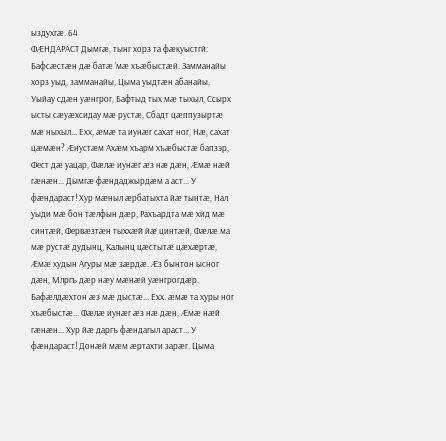ыздухгæ. 64
ФÆНДАРАСТ Дымгæ, тынг хорз та фæкуыстгй: Бафсæстæн дæ батæ ’мæ хъæбыстæй. Замманайы хорз уыд, замманайы, Цыма уыдтæн абанайы, Уыйау сдæн уæнгрог, Бафтыд тых мæ тыхыл, Ссырх ысты сæуæхсидау мæ рустæ, Сбадт цæппузыртæ мæ ныхыл... Ехх, æмæ та иунæг сахат ног, Нæ, сахат цæмæн? Æнустæм Ахæм хъарм хъæбыстæ бапзэр, Фест дæ уацар, Фæлæ иунæг æз нæ дæн, Æмæ нæй гæнæн... Дымгæ фæндаджырдæм а аст... У фæндараст! Хур мæныл æрбатыхта йæ тынтæ, Нал уыди мæ бон тæлфын дæр, Рахъардта мæ хид мæ синтæй, Фервæзтæн тыххæй йæ цинтæй, Фæлæ ма мæ рустæ дудынц, Калынц цæстытæ цæхæртæ, Æмæ худын Агуры мæ зæрдæ. Æз бынтон ысног дæн, Млргъ дæр нæу мæнæй уæнгрогдæр.
Бафæлдæхтон æз мæ дыстæ... Ехх. æмæ та хуры ног хъæбыстæ... Фæлæ иунæг æз нæ дæн, Æмæ нæй гæнæн... Хур йæ даргъ фæндагыл араст... У фæндараст! Донæй мæм æртахти зарæг. Цыма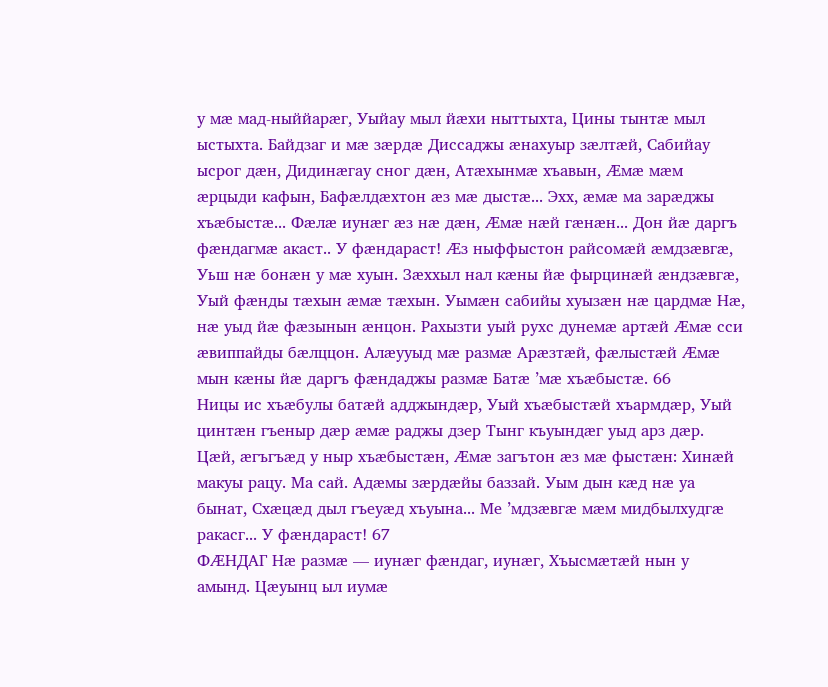у мæ мад-ныййарæг, Уыйау мыл йæхи ныттыхта, Цины тынтæ мыл ыстыхта. Байдзаг и мæ зæрдæ Диссаджы æнахуыр зæлтæй, Сабийау ысрог дæн, Дидинæгау сног дæн, Атæхынмæ хъавын, Æмæ мæм æрцыди кафын, Бафæлдæхтон æз мæ дыстæ... Эхх, æмæ ма зарæджы хъæбыстæ... Фæлæ иунæг æз нæ дæн, Æмæ нæй гæнæн... Дон йæ даргъ фæндагмæ акаст.. У фæндараст! Æз ныффыстон райсомæй æмдзæвгæ, Уьш нæ бонæн у мæ хуын. Зæххыл нал кæны йæ фырцинæй æндзæвгæ, Уый фæнды тæхын æмæ тæхын. Уымæн сабийы хуызæн нæ цардмæ Нæ, нæ уыд йæ фæзынын æнцон. Рахызти уый рухс дунемæ артæй Æмæ сси æвиппайды бæлццон. Алæууыд мæ размæ Арæзтæй, фæлыстæй Æмæ мын кæны йæ даргъ фæндаджы размæ Батæ ’мæ хъæбыстæ. 66
Ницы ис хъæбулы батæй адджындæр, Уый хъæбыстæй хъармдæр, Уый цинтæн гъеныр дæр æмæ раджы дзер Тынг къуындæг уыд арз дæр. Цæй, æгъгъæд у ныр хъæбыстæн, Æмæ загътон æз мæ фыстæн: Хинæй макуы рацу. Ма сай. Адæмы зæрдæйы баззай. Уым дын кæд нæ уа бынат, Схæцæд дыл гъеуæд хъуына... Ме ’мдзæвгæ мæм мидбылхудгæ ракасг... У фæндараст! 67
ФÆНДАГ Нæ размæ — иунæг фæндаг, иунæг, Хъысмæтæй нын у амынд. Цæуынц ыл иумæ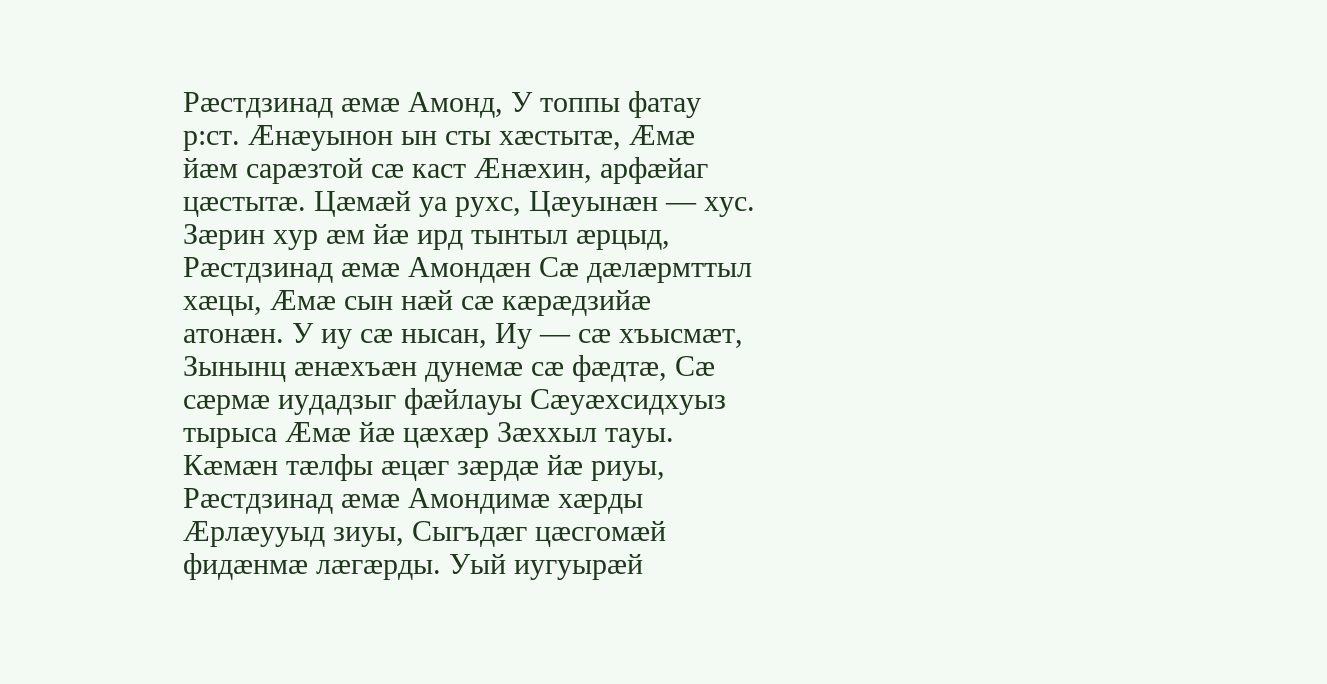Рæстдзинад æмæ Амонд, У топпы фатау р:ст. Æнæуынон ын сты хæстытæ, Æмæ йæм сарæзтой сæ каст Æнæхин, арфæйаг цæстытæ. Цæмæй уа рухс, Цæуынæн — хус. Зæрин хур æм йæ ирд тынтыл æрцыд, Рæстдзинад æмæ Амондæн Сæ дæлæрмттыл хæцы, Æмæ сын нæй сæ кæрæдзийæ атонæн. У иу сæ нысан, Иу — сæ хъысмæт, Зынынц æнæхъæн дунемæ сæ фæдтæ, Сæ сæрмæ иудадзыг фæйлауы Сæуæхсидхуыз тырыса Æмæ йæ цæхæр Зæххыл тауы. Кæмæн тæлфы æцæг зæрдæ йæ риуы, Рæстдзинад æмæ Амондимæ хæрды Æрлæууыд зиуы, Сыгъдæг цæсгомæй фидæнмæ лæгæрды. Уый иугуырæй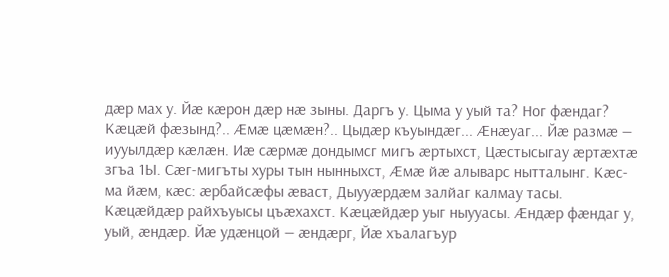дæр мах у. Йæ кæрон дæр нæ зыны. Даргъ у. Цыма у уый та? Ног фæндаг?
Кæцæй фæзынд?.. Æмæ цæмæн?.. Цыдæр къуындæг... Æнæуаг... Йæ размæ — иууылдæр кæлæн. Иæ сæрмæ дондымсг мигъ æртыхст, Цæстысыгау æртæхтæ згъа 1Ы. Сæг-мигъты хуры тын нынныхст, Æмæ йæ алыварс нытталынг. Кæс-ма йæм, кæс: æрбайсæфы æваст, Дыууæрдæм залйаг калмау тасы. Кæцæйдæр райхъуысы цъæхахст. Кæцæйдæр уыг ныууасы. Æндæр фæндаг у, уый, æндæр. Йæ удæнцой — æндæрг, Йæ хъалагъур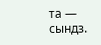та — сындз.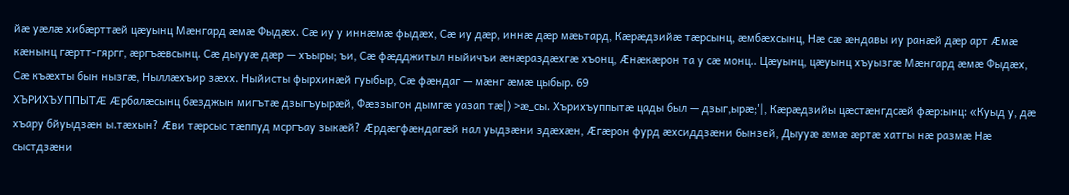йæ уæлæ хибæрттæй цæуынц Мæнгард æмæ Фыдæх. Сæ иу у иннæмæ фыдæх, Сæ иу дæр, иннæ дæр мæьтард, Кæрæдзийæ тæрсынц, æмбæхсынц, Нæ сæ æндавы иу ранæй дæр арт Æмæ кæнынц гæртт-гяргг, æргъæвсынц. Сæ дыууæ дæр — хъыры; ъи, Сæ фæдджитыл ныйичъи æнæраздæхгæ хъонц, Æнæкæрон та у сæ монц.. Цæуынц, цæуынц хъуызгæ Мæнгард æмæ Фыдæх, Сæ къæхты бын нызгæ, Ныллæхъир зæхх. Ныйисты фырхинæй гуыбыр, Сæ фæндаг — мæнг æмæ цыбыр. 69
ХЪРИХЪУППЫТÆ Æрбалæсынц бæзджын мигътæ дзыгъуырæй, Фæззыгон дымгæ уазап тæ|) >æ_сы. Хърихъуппытæ цады был — дзыг,ырæ;'|, Кæрæдзийы цæстæнгдсæй фæр:ынц: «Куыд у, дæ хъару бйуыдзæн ы.тæхын? Æви тæрсыс тæппуд мсргъау зыкæй? Æрдæгфæндагæй нал уыдзæни здæхæн, Æгæрон фурд æхсиддзæни 6ынзей, Дыууæ æмæ æртæ хатгы нæ размæ Нæ сыстдзæни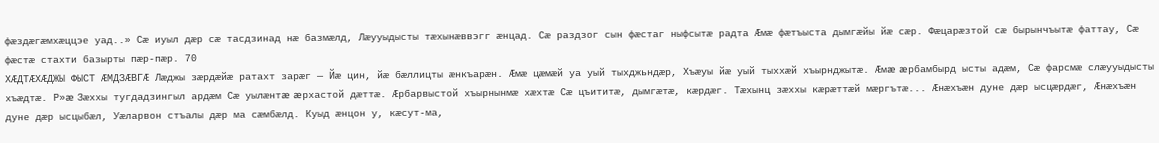фæздæгæмхæццэе уад..» Сæ иуыл дæр сæ тасдзинад нæ базмæлд, Лæууыдысты тæхынæввэгг æнцад. Сæ раздзог сын фæстаг ныфсытæ радта Æмæ фæтъыста дымгæйы йæ сæр. Фæцарæзтой сæ бырынчъытæ фаттау, Сæ фæстæ стахти базырты пæр-пæр. 70
ХÆДТÆХÆДЖЫ ФЫСТ ÆМДЗÆВГÆ Лæджы зæрдæйæ ратахт зарæг — Йæ цин, йæ бæллицты æнкъарæн. Æмæ цæмæй уа уый тыхджьндæр, Хъæуы йæ уый тыххæй хъырнджытæ. Æмæ æрбамбырд ысты адæм, Сæ фарсмæ слæууыдысты хъæдтæ. Р»æ Зæххы тугдадзингыл ардæм Сæ уылæнтæ æрхастой дæттæ. Æрбарвыстой хъырнынмæ хæхтæ Сæ цъититæ, дымгæтæ, кæрдæг. Тæхынц зæххы кæрæттæй мæргътæ... Æнæхъæн дуне дæр ысцæрдæг, Æнæхъæн дуне дæр ысцыбæл, Уæларвон стъалы дæр ма сæмбæлд. Куыд æнцон у, кæсут-ма,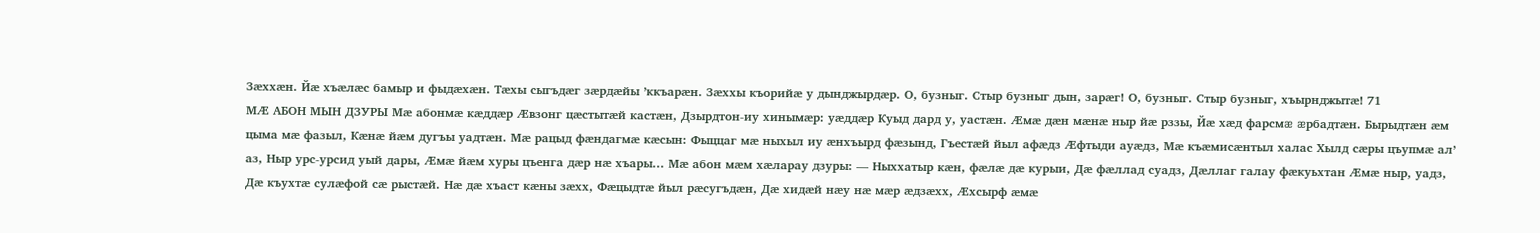Зæххæн. Йæ хъæлæс бамыр и фыдæхæн. Тæхы сыгъдæг зæрдæйы ’ккъарæн. Зæххы къорийæ у дынджырдæр. О, бузныг. Стыр бузныг дын, зарæг! О, бузныг. Стыр бузныг, хъырнджытæ! 71
МÆ АБОН МЫН ДЗУРЫ Мæ абонмæ кæддæр Æвзонг цæстытæй кастæн, Дзырдтон-иу хинымæр: уæддæр Куыд дард у, уастæн. Æмæ дæн мæнæ ныр йæ рззы, Йæ хæд фарсмæ æрбадтæн. Бырыдтæн æм цыма мæ фазыл, Кæнæ йæм дугъы уадтæн. Мæ рацыд фæндагмæ кæсын: Фыццаг мæ ныхыл иу æнхъырд фæзынд, Гъестæй йыл афæдз Æфтыди ауæдз, Мæ къæмисæнтыл халас Хылд сæры цъупмæ ал’ аз, Ныр урс-урсид уый дары, Æмæ йæм хуры цъенга дæр нæ хъары... Мæ абон мæм хæларау дзуры: — Ныххатыр кæн, фæлæ дæ курыи, Дæ фæллад суадз, Дæллаг галау фæкуьхтан Æмæ ныр, уадз, Дæ къухтæ сулæфой сæ рыстæй. Нæ дæ хъаст кæны зæхх, Фæцыдтæ йыл рæсугъдæн, Дæ хидæй нæу нæ мæр æдзæхх, Æхсырф æмæ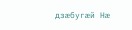дзæбугæй Нæ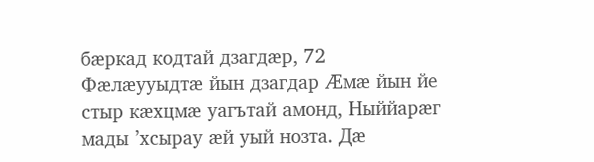бæркад кодтай дзагдæр, 72
Фæлæууыдтæ йын дзагдар Æмæ йын йе стыр кæхцмæ уагътай амонд, Ныййарæг мады ’хсырау æй уый нозта. Дæ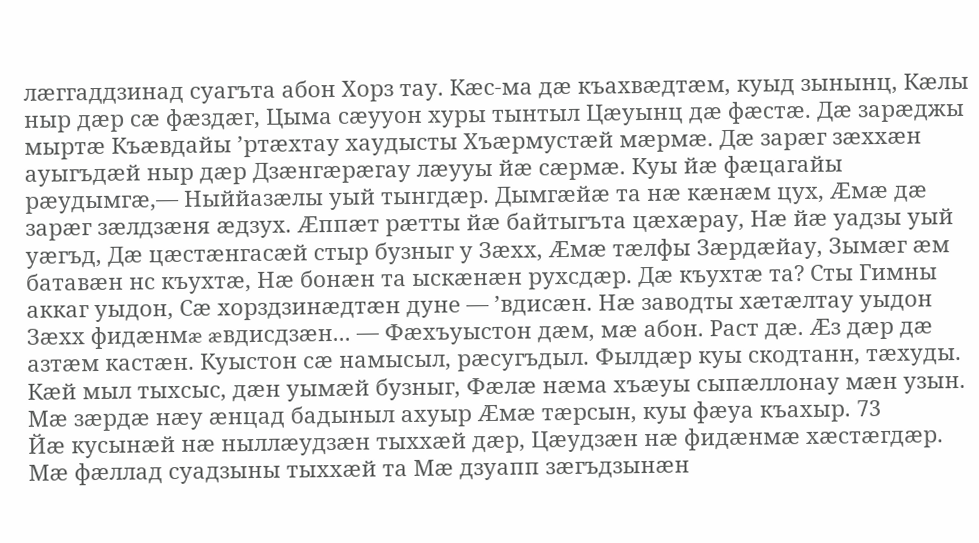лæггаддзинад суагъта абон Хорз тау. Кæс-ма дæ къахвæдтæм, куыд зынынц, Кæлы ныр дæр сæ фæздæг, Цыма сæууон хуры тынтыл Цæуынц дæ фæстæ. Дæ зарæджы мыртæ Къæвдайы ’ртæхтау хаудысты Хъæрмустæй мæрмæ. Дæ зарæг зæххæн ауыгъдæй ныр дæр Дзæнгæрæгау лæууы йæ сæрмæ. Куы йæ фæцагайы рæудымгæ,— Ныййазæлы уый тынгдæр. Дымгæйæ та нæ кæнæм цух, Æмæ дæ зарæг зæлдзæня æдзух. Æппæт рæтты йæ байтыгъта цæхæрау, Нæ йæ уадзы уый уæгъд, Дæ цæстæнгасæй стыр бузныг у Зæхх, Æмæ тæлфы Зæрдæйау, Зымæг æм батавæн нс къухтæ, Нæ бонæн та ыскæнæн рухсдæр. Дæ къухтæ та? Сты Гимны аккаг уыдон, Сæ хорздзинæдтæн дуне — ’вдисæн. Нæ заводты хæтæлтау уыдон Зæхх фидæнмæ æвдисдзæн... — Фæхъуыстон дæм, мæ абон. Раст дæ. Æз дæр дæ азтæм кастæн. Куыстон сæ намысыл, рæсугъдыл. Фылдæр куы скодтанн, тæхуды. Кæй мыл тыхсыс, дæн уымæй бузныг, Фæлæ нæма хъæуы сыпæллонау мæн узын. Мæ зæрдæ нæу æнцад бадыныл ахуыр Æмæ тæрсын, куы фæуа къахыр. 73
Йæ кусынæй нæ ныллæудзæн тыххæй дæр, Цæудзæн нæ фидæнмæ хæстæгдæр. Мæ фæллад суадзыны тыххæй та Мæ дзуапп зæгъдзынæн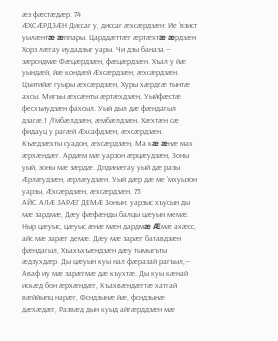æз фæстæдæр. 74
ÆХСÆРДЗÆН Диссаг у, диссаг æхсæрдзæн: Ие ’взист уылæнтæ æппары. Царддæттæг æртæхтæ æрдзæн Хорз лæгау иудадзыг уары. Чи дзы баназа — зæрсндмæ Фæцæрдзæн, фæцæрдзæн. Хъал у йæ уындæй, йæ кондæй Æхсæрдзæн, æхсæрдзæн. Цъитийæ гуыры æхсæрдзæн, Хуры хæрдгæ тынтæ ахсы. Мигъы æхсæнты æртæхдзæн, Уыйфæстæ фесхъиудзæн фахсыл. Уый дыл дæ фæндагыл дзагæ.1 /Гмбæлдзæн, æмбæлдзæн. Хæхтæн сæ фидауц у рагæй Æхсафдзæн, æхсæрдзæн. Къæдзæхты суадон, æхсæрдзæн, Ма кæ æнæ мах æрхæндæг. Ардæм мæ уарзон æрцæудзæн, Зоны уый, зоны мæ зæрдæ. Дпдинæгау уый дæ разы Æрлæудзæн, æрлæудзæн. Уый дæр дæ ме ’мхуызон уарзы, Æхсæрдзæн, æхсæрдзæн. 75
АЙС АЛÆ ЗАРÆГ ДЕМÆ Зонын: уарзыс хъусын ды мæ зардмæ, Дæу фæфæнды балцы цæуын мемæ. Ныр цæуыс, цæуыс æнæ мæн дардмæ Æмæ ахæсс, айс мæ зарæг демæ. Дæу мæ зарæг батавдзæн фæндагыл, Хъахъхъæндзæн дæу тымыгъты æдзухдæр. Ды цæуын куы нал фæразай рагъыл,— Аваф иу мæ зарæгмæ дæ къухтæ. Ды куы кæнай искæд бон æрхæндæг, Къахвæндæгтæ хатгай вæййыпц нарæг, Фсндзынæ йæ, фсндзынæ дæхæдæг, Развæд дын куыд айгæрддзæн мæ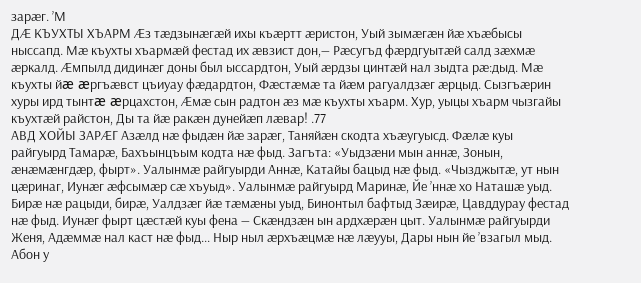зарæг. ’М
ДÆ КЪУХТЫ ХЪАРМ Æз тæдзынæгæй ихы къæртт æристон, Уый зымæгæн йæ хъæбысы ныссапд. Мæ къухты хъармæй фестад их æвзист дон,— Рæсугъд фæрдгуытæй салд зæхмæ æркалд. Æмпылд дидинæг доны был ыссардтон, Уый æрдзы цинтæй нал зыдта рæ:дыд. Мæ къухты йæ æргъæвст цъиуау фæдардтон, Фæстæмæ та йæм рагуалдзæг æрцыд. Сызгъæрин хуры ирд тынтæ æрцахстон, Æмæ сын радтон æз мæ къухты хъарм. Хур, уыцы хъарм чызгайы къухтæй райстон, Ды та йæ ракæн дунейæп лæвар! .77
АВД ХОЙЫ ЗАРÆГ Азæлд нæ фыдæн йæ зарæг, Таняйæн скодта хъæугуысд. Фæлæ куы райгуырд Тамарæ, Бахъынцъым кодта нæ фыд. Загъта: «Уыдзæни мын аннæ, Зонын, æнæмæнгдæр, фырт». Уалынмæ райгуырди Аннæ, Катайы бацыд нæ фыд. «Чызджытæ, ут нын цæринаг, Иунæг æфсымæр сæ хъуыд». Уалынмæ райгуырд Маринæ, Йе ’ннæ хо Наташæ уыд. Бирæ нæ рацыди, бирæ, Уалдзæг йæ тæмæны уыд, Бинонтыл бафтыд Зæирæ, Цавддурау фестад нæ фыд. Иунæг фырт цæстæй куы фена — Скæндзæн ын ардхæрæн цыт. Уалынмæ райгуырди Женя, Адæммæ нал каст нæ фыд... Ныр ныл æрхъæцмæ нæ лæууы, Дары нын йе ’взагыл мыд. Абон у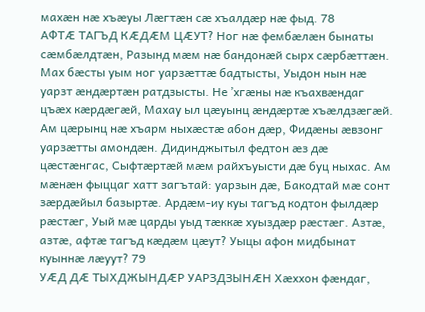махæн нæ хъæуы Лæгтæн сæ хъалдæр нæ фыд. 78
АФТÆ ТАГЪД КÆДÆМ ЦÆУТ? Ног нæ фембæлæн бынаты сæмбæлдтæн, Разынд мæм нæ бандонæй сырх сæрбæттæн. Мах бæсты уым ног уарзæттæ бадтысты, Уыдон нын нæ уарзт æндæртæн ратдзысты. Не ’хгæны нæ къахвæндаг цъæх кæрдæгæй, Махау ыл цæуынц æндæртæ хъæлдзæгæй. Ам цæрынц нæ хъарм ныхæстæ абон дæр, Фидæны æвзонг уарзæтты амондæн. Дидинджытыл федтон æз дæ цæстæнгас, Сыфтæртæй мæм райхъуысти дæ буц ныхас. Ам мæнæн фыццаг хатт загътай: уарзын дæ, Бакодтай мæ сонт зæрдæйыл базыртæ. Ардæм-иу куы тагъд кодтон фылдæр рæстæг, Уый мæ царды уыд тæккæ хуыздæр рæстæг. Азтæ, азтæ, афтæ тагъд кæдæм цæут? Уыцы афон мидбынат куыннæ лæуут? 79
УÆД ДÆ ТЫХДЖЫНДÆР УАРЗДЗЫНÆН Хæххон фæндаг,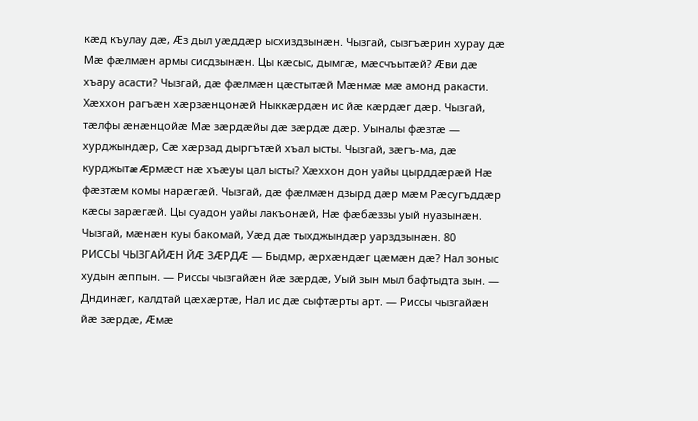кæд къулау дæ, Æз дыл уæддæр ысхиздзынæн. Чызгай, сызгъæрин хурау дæ Мæ фæлмæн армы сисдзынæн. Цы кæсыс, дымгæ, мæсчъытæй? Æви дæ хъару асасти? Чызгай, дæ фæлмæн цæстытæй Мæнмæ мæ амонд ракасти. Хæххон рагъæн хæрзæнцонæй Ныккæрдæн ис йæ кæрдæг дæр. Чызгай, тæлфы æнæнцойæ Мæ зæрдæйы дæ зæрдæ дæр. Уыналы фæзтæ — хурджындæр, Сæ хæрзад дыргътæй хъал ысты. Чызгай, зæгъ-ма, дæ курджытæ Æрмæст нæ хъæуы цал ысты? Хæххон дон уайы цырддæрæй Нæ фæзтæм комы нарæгæй. Чызгай, дæ фæлмæн дзырд дæр мæм Рæсугъддæр кæсы зарæгæй. Цы суадон уайы лакъонæй, Нæ фæбæззы уый нуазынæн. Чызгай, мæнæн куы бакомай, Уæд дæ тыхджындæр уарздзынæн. 80
РИССЫ ЧЫЗГАЙÆН ЙÆ ЗÆРДÆ — Быдмр, æрхæндæг цæмæн дæ? Нал зоныс худын æппын. — Риссы чызгайæн йæ зæрдæ, Уый зын мыл бафтыдта зын. — Дндинæг, калдтай цæхæртæ, Нал ис дæ сыфтæрты арт. — Риссы чызгайæн йæ зæрдæ, Æмæ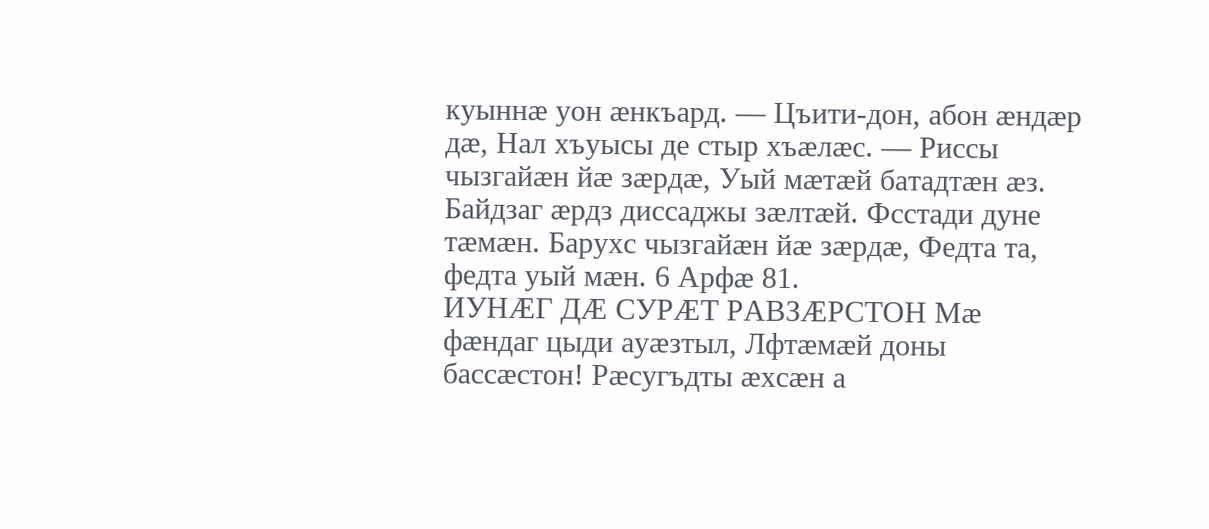куыннæ уон æнкъард. — Цъити-дон, абон æндæр дæ, Нал хъуысы де стыр хъæлæс. — Риссы чызгайæн йæ зæрдæ, Уый мæтæй батадтæн æз. Байдзаг æрдз диссаджы зæлтæй. Фсстади дуне тæмæн. Барухс чызгайæн йæ зæрдæ, Федта та, федта уый мæн. 6 Арфæ 81.
ИУНÆГ ДÆ СУРÆТ РАВЗÆРСТОН Мæ фæндаг цыди ауæзтыл, Лфтæмæй доны бассæстон! Рæсугъдты æхсæн а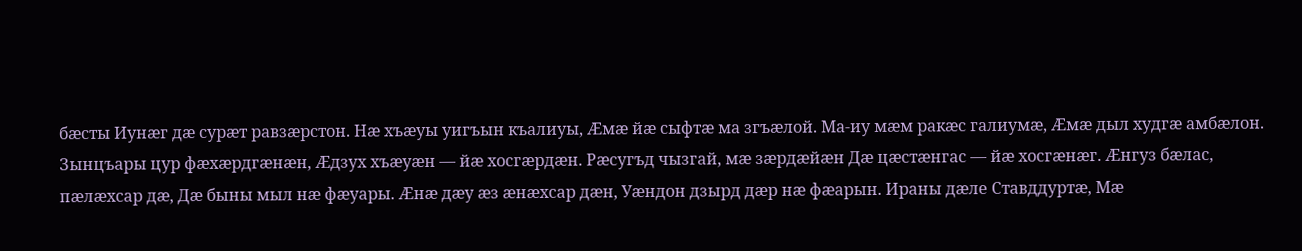бæсты Иунæг дæ сурæт равзæрстон. Нæ хъæуы уигъын къалиуы, Æмæ йæ сыфтæ ма згъæлой. Ма-иу мæм ракæс галиумæ, Æмæ дыл худгæ амбæлон. Зынцъары цур фæхæрдгæнæн, Æдзух хъæуæн — йæ хосгæрдæн. Рæсугъд чызгай, мæ зæрдæйæн Дæ цæстæнгас — йæ хосгæнæг. Æнгуз бæлас, пæлæхсар дæ, Дæ быны мыл нæ фæуары. Æнæ дæу æз æнæхсар дæн, Уæндон дзырд дæр нæ фæарын. Ираны дæле Ставддуртæ, Мæ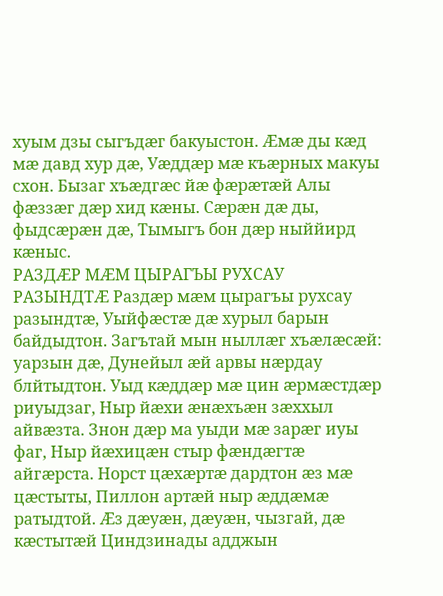хуым дзы сыгъдæг бакуыстон. Æмæ ды кæд мæ давд хур дæ, Уæддæр мæ къæрных макуы схон. Бызаг хъæдгæс йæ фæрæтæй Алы фæззæг дæр хид кæны. Сæрæн дæ ды, фыдсæрæн дæ, Тымыгъ бон дæр ныййирд кæныс.
РАЗДÆР МÆМ ЦЫРАГЪЫ РУХСАУ РАЗЫНДТÆ Раздæр мæм цырагъы рухсау разындтæ, Уыйфæстæ дæ хурыл барын байдыдтон. Загътай мын ныллæг хъæлæсæй: уарзын дæ, Дунейыл æй арвы нæрдау блйтыдтон. Уыд кæддæр мæ цин æрмæстдæр риуыдзаг, Ныр йæхи æнæхъæн зæххыл айвæзта. Знон дæр ма уыди мæ зарæг иуы фаг, Ныр йæхицæн стыр фæндæгтæ айгæрста. Норст цæхæртæ дардтон æз мæ цæстыты, Пиллон артæй ныр æддæмæ ратыдтой. Æз дæуæн, дæуæн, чызгай, дæ кæстытæй Циндзинады адджын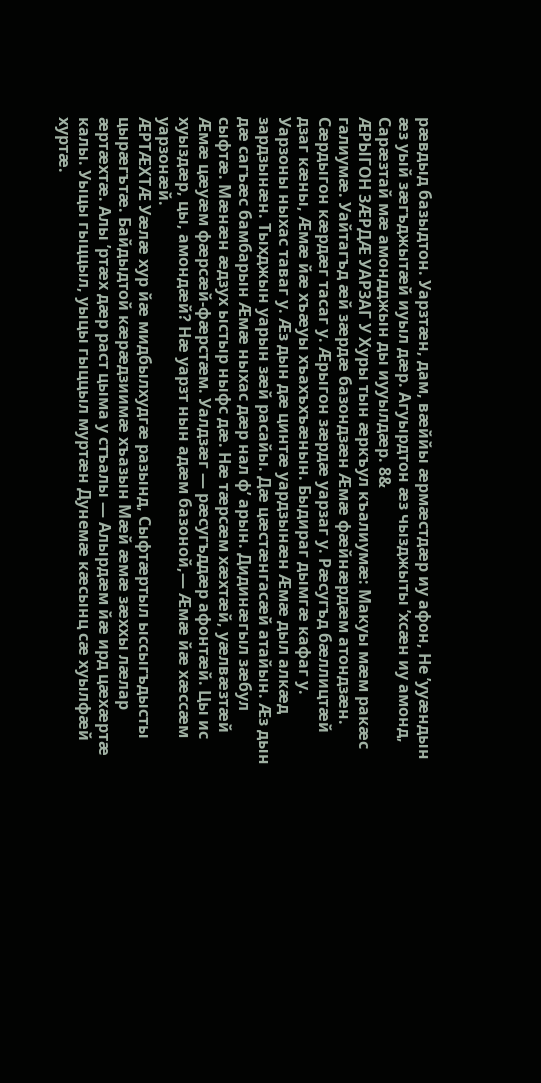рæвдыд базыдтон. Уарзтæн, дам, вæййы æрмæстдæр иу афон, Не ’ууæндын æз уый зæгъджытæй иуыл дæр. Агуырдтон æз чызджыты ’хсæн иу амонд, Сарæзтай мæ амондджын ды иууылдæр. 8&
ÆРЫГОН ЗÆРДÆ УАРЗАГ У Хуры тын æркъул къалиумæ: Макуы мæм ракæс галиумæ. Уайтагъд æй зæрдæ базондзæн Æмæ фæйнæрдæм атондзæн. Сæрдыгон кæрдæг тасаг у. Æрыгон зæрдæ уарзаг у. Рæсугъд бæллицтæй дзаг кæны, Æмæ йæ хъæуы хъахъхъæнын. Быдираг дымгæ кафаг у. Уарзоны ныхас таваг у. Æз дын дæ цинтæ уардзынæн Æмæ дыл алкæд зардзынæн. Тыхджын уарын зæй расайы. Дæ цæстæнгасæй атайын. Æз дын дæ сагъæс бамбарын Æмæ ныхас дæр нал ф’ арын. Дидинæгыл зæбул сыфтæ. Мæнæн æдзух ыстыр ныфс дæ. Нæ тæрсæм хæхтæй, уæлвæзтæй Æмæ цæуæм фæрсæй-фæрстæм. Уалдзæг — рæсугъддæр афонтæй. Цы ис хуыздæр, цы, амондæй? Нæ уарзт нын адæм базоной,— Æмæ йæ хæссæм уарзонæй.
ÆРТÆХТÆ Уæлæ хур йæ мидбылхудгæ разынд, Сыфтæртыл ыссыгъдысты цырæгътæ. Байдыдтой кæрæдзиимæ хъазын Мæй æмæ зæххы лæлар æртæхтæ. Алы ’ртæх дæр раст цыма у стъалы — Алырдæм йæ ирд цæхæртæ калы. Уыцы гыццыл, уыцы гыццыл муртæн Дунемæ кæсынц сæ хуылфæй хуртæ.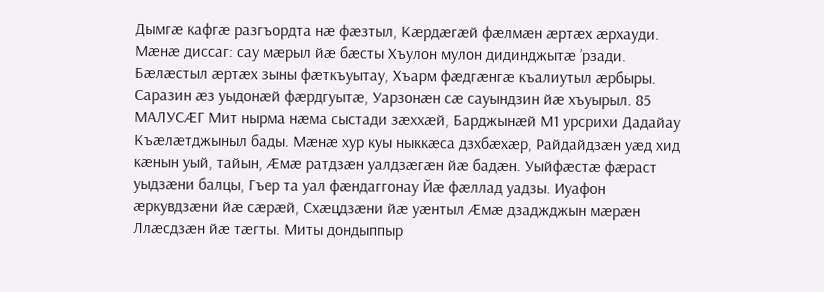Дымгæ кафгæ разгъордта нæ фæзтыл, Кæрдæгæй фæлмæн æртæх æрхауди. Мæнæ диссаг: сау мæрыл йæ бæсты Хъулон мулон дидинджытæ ’рзади. Бæлæстыл æртæх зыны фæткъуытау, Хъарм фæдгæнгæ къалиутыл æрбыры. Саразин æз уыдонæй фæрдгуытæ, Уарзонæн сæ сауындзин йæ хъуырыл. 85
МАЛУСÆГ Мит нырма нæма сыстади зæххæй, Барджынæй М1 урсрихи Дадайау Къæлæтджыныл бады. Мæнæ хур куы ныккæса дзхбæхæр, Райдайдзæн уæд хид кæнын уый, тайын, Æмæ ратдзæн уалдзæгæн йæ бадæн. Уыйфæстæ фæраст уыдзæни балцы, Гъер та уал фæндаггонау Йæ фæллад уадзы. Иуафон æркувдзæни йæ сæрæй, Схæцдзæни йæ уæнтыл Æмæ дзаджджын мæрæн Ллæсдзæн йæ тæгты. Миты дондыппыр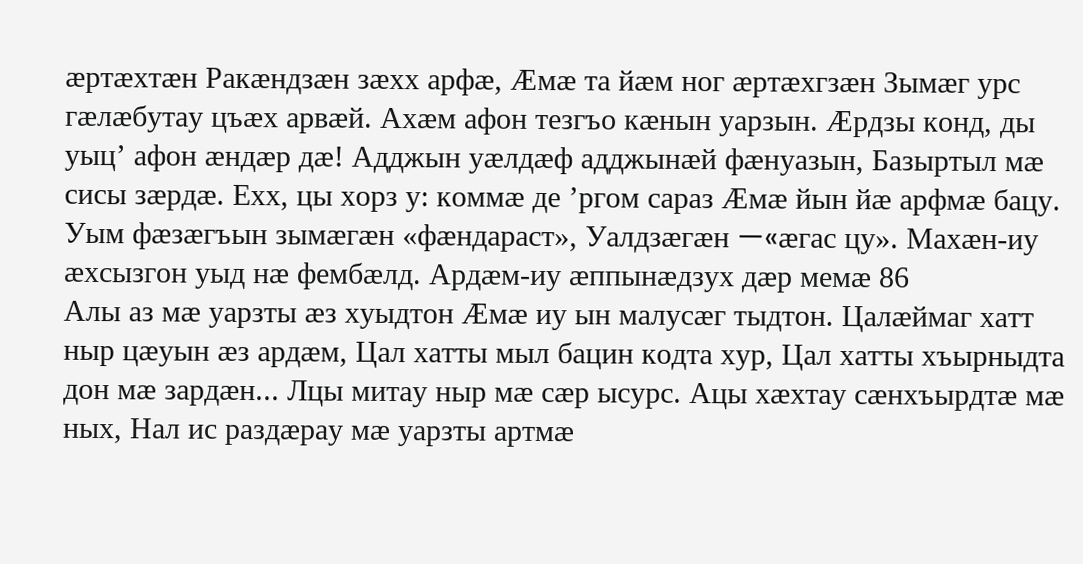æртæхтæн Ракæндзæн зæхх арфæ, Æмæ та йæм ног æртæхгзæн Зымæг урс гæлæбутау цъæх арвæй. Ахæм афон тезгъо кæнын уарзын. Æрдзы конд, ды уыц’ афон æндæр дæ! Адджын уæлдæф адджынæй фæнуазын, Базыртыл мæ сисы зæрдæ. Ехх, цы хорз у: коммæ де ’ргом сараз Æмæ йын йæ арфмæ бацу. Уым фæзæгъын зымæгæн «фæндараст», Уалдзæгæн —«æгас цу». Махæн-иу æхсызгон уыд нæ фембæлд. Ардæм-иу æппынæдзух дæр мемæ 86
Алы аз мæ уарзты æз хуыдтон Æмæ иу ын малусæг тыдтон. Цалæймаг хатт ныр цæуын æз ардæм, Цал хатты мыл бацин кодта хур, Цал хатты хъырныдта дон мæ зардæн... Лцы митау ныр мæ сæр ысурс. Ацы хæхтау сæнхъырдтæ мæ ных, Нал ис раздæрау мæ уарзты артмæ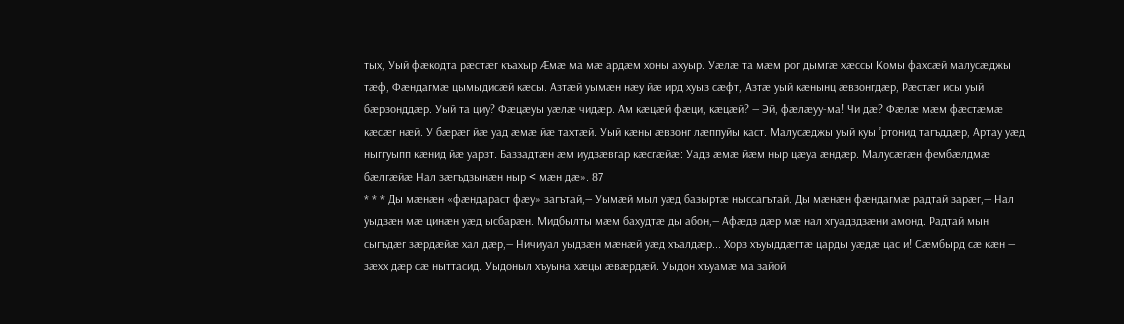тых, Уый фæкодта рæстæг къахыр Æмæ ма мæ ардæм хоны ахуыр. Уæлæ та мæм рог дымгæ хæссы Комы фахсæй малусæджы тæф, Фæндагмæ цымыдисæй кæсы. Азтæй уымæн нæу йæ ирд хуыз сæфт, Азтæ уый кæнынц æвзонгдæр, Рæстæг исы уый бæрзонддæр. Уый та циу? Фæцæуы уæлæ чидæр. Ам кæцæй фæци, кæцæй? — Эй, фæлæуу-ма! Чи дæ? Фæлæ мæм фæстæмæ кæсæг нæй. У бæрæг йæ уад æмæ йæ тахтæй. Уый кæны æвзонг лæппуйы каст. Малусæджы уый куы ’ртонид тагъддæр, Артау уæд ныггуыпп кæнид йæ уарзт. Баззадтæн æм иудзæвгар кæсгæйæ: Уадз æмæ йæм ныр цæуа æндæр. Малусæгæн фембæлдмæ бæлгæйæ Нал зæгъдзынæн ныр < мæн дæ». 87
* * * Ды мæнæн «фæндараст фæу» загътай,— Уымæй мыл уæд базыртæ ныссагътай. Ды мæнæн фæндагмæ радтай зарæг,— Нал уыдзæн мæ цинæн уæд ысбарæн. Мидбылты мæм бахудтæ ды абон,— Афæдз дæр мæ нал хгуадздзæни амонд. Радтай мын сыгъдæг зæрдæйæ хал дæр,— Ничиуал уыдзæн мæнæй уæд хъалдæр... Хорз хъуыддæгтæ царды уæдæ цас и! Сæмбырд сæ кæн — зæхх дæр сæ ныттасид. Уыдоныл хъуына хæцы æвæрдæй. Уыдон хъуамæ ма зайой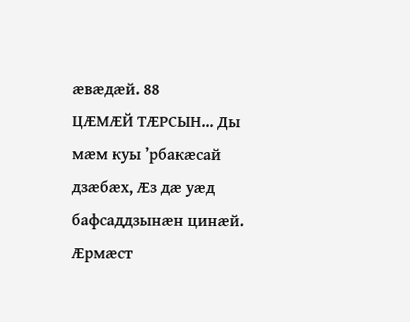æвæдæй. 88
ЦÆМÆЙ ТÆРСЫН... Ды мæм куы ’рбакæсай дзæбæх, Æз дæ уæд бафсаддзынæн цинæй. Æрмæст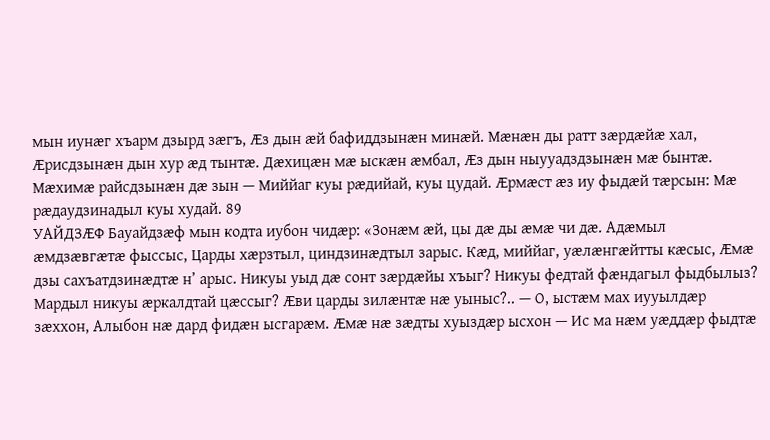мын иунæг хъарм дзырд зæгъ, Æз дын æй бафиддзынæн минæй. Мæнæн ды ратт зæрдæйæ хал, Æрисдзынæн дын хур æд тынтæ. Дæхицæн мæ ыскæн æмбал, Æз дын ныууадздзынæн мæ бынтæ. Мæхимæ райсдзынæн дæ зын — Миййаг куы рæдийай, куы цудай. Æрмæст æз иу фыдæй тæрсын: Мæ рæдаудзинадыл куы худай. 89
УАЙДЗÆФ Бауайдзæф мын кодта иубон чидæр: «Зонæм æй, цы дæ ды æмæ чи дæ. Адæмыл æмдзæвгæтæ фыссыс, Царды хæрзтыл, циндзинæдтыл зарыс. Кæд, миййаг, уæлæнгæйтты кæсыс, Æмæ дзы сахъатдзинæдтæ н’ арыс. Никуы уыд дæ сонт зæрдæйы хъыг? Никуы федтай фæндагыл фыдбылыз? Мардыл никуы æркалдтай цæссыг? Æви царды зилæнтæ нæ уыныс?.. — О, ыстæм мах иууылдæр зæххон, Алыбон нæ дард фидæн ысгарæм. Æмæ нæ зæдты хуыздæр ысхон — Ис ма нæм уæддæр фыдтæ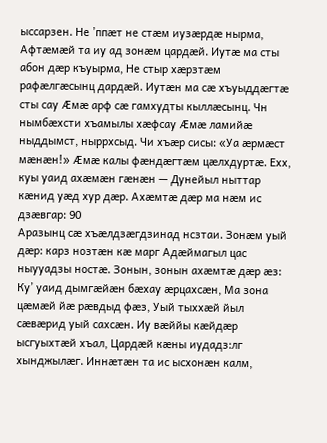ыссарзен. Не ’ппæт не стæм иузæрдæ нырма, Афтæмæй та иу ад зонæм цардæй. Иутæ ма сты абон дæр къуырма, Не стыр хæрзтæм рафæлгæсынц дардæй. Иутæн ма сæ хъуыддæгтæ сты сау Æмæ арф сæ гамхудты кыллæсынц. Чн нымбæхсти хъамылы хæфсау Æмæ ламийæ ныддымст, ныррхсыд. Чи хъæр сисы: «Уа æрмæст мæнæн!» Æмæ калы фæндæгтæм цæлхдуртæ. Ехх, куы уаид ахæмæн гæнæн — Дунейыл ныттар кæнид уæд хур дæр. Ахæмтæ дæр ма нæм ис дзæвгар: 90
Аразынц сæ хъæлдзæгдзинад нсзтаи. Зонæм уый дæр: карз нозтæн кæ марг Адæймагыл цас ныууадзы ностæ. Зонын, зонын ахæмтæ дæр æз: Ку’ уаид дымгæйæн бæхау æрцахсæн, Ма зона цæмæй йæ рæвдыд фæз, Уый тыххæй йыл сæвæрид уый сахсæн. Иу вæййы кæйдæр ысгуыхтæй хъал, Цардæй кæны иудадз:лг хынджылæг. Иннæтæн та ис ысхонæн калм,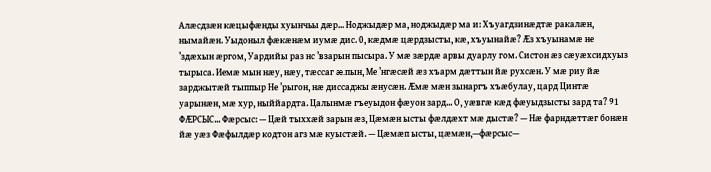Алæсдзæн кæцыфæнды хуынчьы дæр... Ноджыдæр ма, ноджыдæр ма и: Хъуагдзинæдтæ ракалæн, нымайæн. Уыдоныл фæкæнæм иумæ дис. 0, кæдмæ цæрдзысты, кæ, хъуынайæ? Æз хъуынамæ не ’здæхын æргом, Уардийы раз нс ’взарын пысыра. У мæ зæрдæ арвы дуарлу гом. Систон æз сæуæхсидхуыз тырыса. Иемæ мын нæу, нæу, тæссаг æ.пын, Ме ’нгæсæй æз хъарм дæттын йæ рухсæн. У мæ риу йæ зарджытæй тыппыр Не ’рыгон, нæ диссаджы æнусæн. Æмæ мæн зынаргъ хъæбулау, цард Цинтæ уарынæн, мæ хур, ныййардта. Цалынмæ гъеуыдон фæуон зард... О, уæвгæ кæд фæуыдзысты зард та? 91
ФÆРСЫС... Фæрсыс: — Цæй тыххæй зарын æз, Цæмæн ысты фæлдæхт мæ дыстæ? — Нæ фарндæттæг бонæн йæ уæз Фæфылдæр кодтон агз мæ куыстæй. — Цæмæп ысты, цæмæн,—фæрсыс—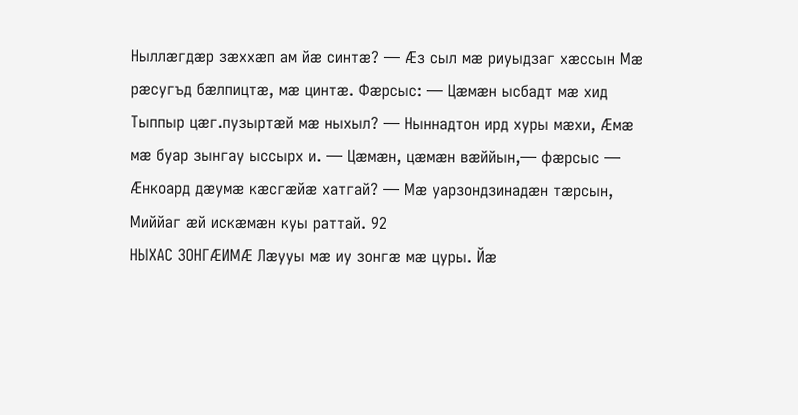Ныллæгдæр зæххæп ам йæ синтæ? — Æз сыл мæ риуыдзаг хæссын Мæ рæсугъд бæлпицтæ, мæ цинтæ. Фæрсыс: — Цæмæн ысбадт мæ хид Тыппыр цæг.пузыртæй мæ ныхыл? — Ныннадтон ирд хуры мæхи, Æмæ мæ буар зынгау ыссырх и. — Цæмæн, цæмæн вæййын,— фæрсыс — Æнкоард дæумæ кæсгæйæ хатгай? — Мæ уарзондзинадæн тæрсын, Миййаг æй искæмæн куы раттай. 92
НЫХАС ЗОНГÆИМÆ Лæууы мæ иу зонгæ мæ цуры. Йæ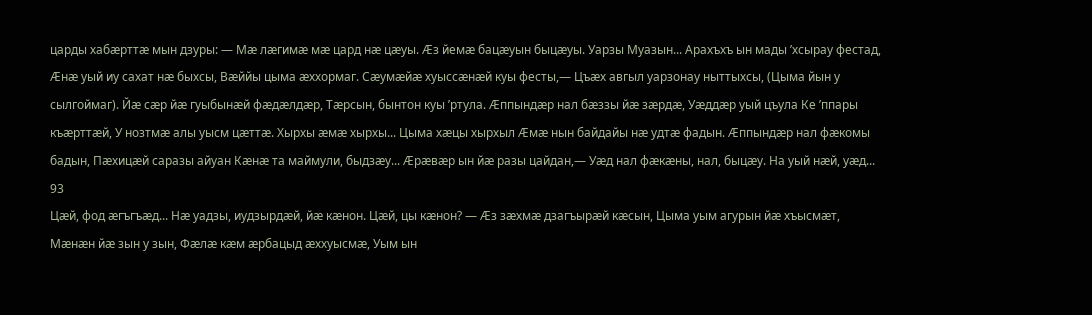царды хабæрттæ мын дзуры: — Мæ лæгимæ мæ цард нæ цæуы. Æз йемæ бацæуын быцæуы. Уарзы Муазын... Арахъхъ ын мады ’хсырау фестад, Æнæ уый иу сахат нæ быхсы, Вæййы цыма æххормаг. Сæумæйæ хуыссæнæй куы фесты,— Цъæх авгыл уарзонау ныттыхсы, (Цыма йын у сылгоймаг). Йæ сæр йæ гуыбынæй фæдæлдæр, Тæрсын, бынтон куы ’ртула. Æппындæр нал бæззы йæ зæрдæ, Уæддæр уый цъула Ке ’ппары къæрттæй, У нозтмæ алы уысм цæттæ. Хырхы æмæ хырхы... Цыма хæцы хырхыл Æмæ нын байдайы нæ удтæ фадын. Æппындæр нал фæкомы бадын, Пæхицæй саразы айуан Кæнæ та маймули, быдзæу... Æрæвæр ын йæ разы цайдан,— Уæд нал фæкæны, нал, быцæу. На уый нæй, уæд... 93
Цæй, фод æгъгъæд... Нæ уадзы, иудзырдæй, йæ кæнон. Цæй, цы кæнон? — Æз зæхмæ дзагъырæй кæсын, Цыма уым агурын йæ хъысмæт, Мæнæн йæ зын у зын, Фæлæ кæм æрбацыд æххуысмæ, Уым ын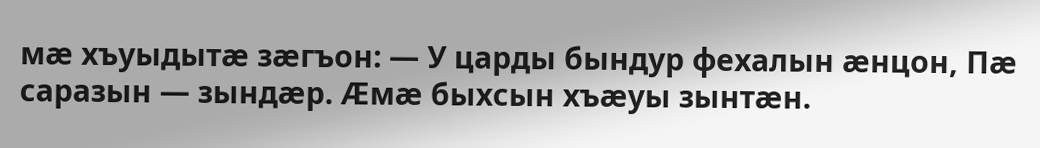мæ хъуыдытæ зæгъон: — У царды бындур фехалын æнцон, Пæ саразын — зындæр. Æмæ быхсын хъæуы зынтæн.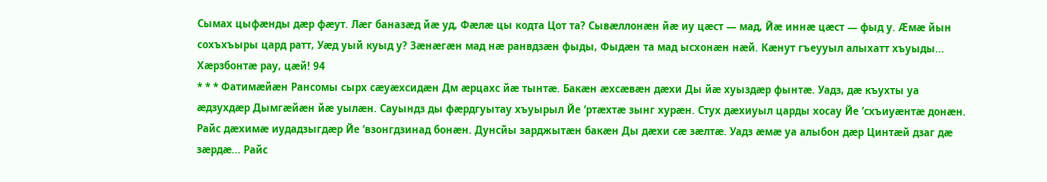Сымах цыфæнды дæр фæут. Лæг баназæд йæ уд, Фæлæ цы кодта Цот та? Сывæллонæн йæ иу цæст — мад, Йæ иннæ цæст — фыд у. Æмæ йын сохъхъыры цард ратт, Уæд уый куыд у? Зæнæгæн мад нæ ранвдзæн фыды, Фыдæн та мад ысхонæн нæй. Кæнут гъеууыл алыхатт хъуыды... Хæрзбонтæ рау, цæй! 94
* * * Фатимæйæн Рансомы сырх сæуæхсидæн Дм æрцахс йæ тынтæ. Бакæн æхсæвæн дæхи Ды йæ хуыздæр фынтæ. Уадз, дæ къухты уа æдзухдæр Дымгæйæн йæ уылæн. Сауындз ды фæрдгуытау хъуырыл Йе ’ртæхтæ зынг хурæн. Стух дæхиуыл царды хосау Йе ’схъиуæнтæ донæн. Райс дæхимæ иудадзыгдæр Йе ’взонгдзинад бонæн. Дунсйы зарджытæн бакæн Ды дæхи сæ зæлтæ. Уадз æмæ уа алыбон дæр Цинтæй дзаг дæ зæрдæ... Райс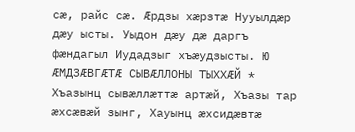сæ, райс сæ. Æрдзы хæрзтæ Нууылдæр дæу ысты. Уыдон дæу дæ даргъ фæндагыл Иудадзыг хъæудзысты. Ю
ÆМДЗÆВГÆТÆ СЫВÆЛЛОНЫ ТЫХХÆЙ * Хъазынц сывæллæттæ артæй, Хъазы тар æхсæвæй зынг, Хауынц æхсидæвтæ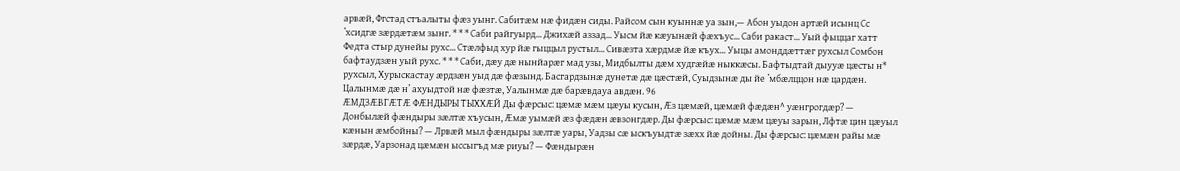арвæй, Фгстад стъалыты фæз уынг. Сабитæм нæ фидæн сиды. Райсом сын куыннæ уа зын,— Абон уыдон артæй исынц Сс ’хсидгæ зæрдæтæм зынг. * * * Саби райгуырд... Джихæй аззад... Уысм йæ кæуынæй фæхъус... Саби ракаст... Уый фыццаг хатт Федта стыр дунейы рухс... Стæлфыд хур йæ гыццыл рустыл... Сивæзта хæрдмæ йæ къух... Уыцы амонддæттæг рухсыл Сомбон бафтаудзæн уый рухс. * * * Саби, дæу дæ нынйарæг мад узы, Мидбылты дæм худгæйæ ныккæсы. Бафтыдтай дыууæ цæсты н* рухсыл, Хурыскастау æрдзæн уыд дæ фæзынд. Басгардзынæ дунетæ дæ цæстæй, Суыдзынæ ды йе ’мбæлццон нæ цардæн. Цалынмæ дæ н’ ахуыдтой нæ фæзтæ, Уалынмæ дæ барæвдауа авдæн. 96
ÆМДЗÆВГÆТÆ ФÆНДЫРЫ ТЫХХÆЙ Ды фæрсыс: цæмæ мæм цæуы кусын, Æз цæмæй, цæмæй фæдæн^ уæнгрогдæр? — Донбылæй фæндыры зæлтæ хъусын, Æмæ уымæй æз фæдæн æвзонгдæр. Ды фæрсыс: цæмæ мæм цæуы зарын, Лфтæ цин цæуыл кæнын æмбойны? — Лрвæй мыл фæндыры зæлтæ уары, Уадзы сæ ыскъуыдтæ зæхх йæ дойны. Ды фæрсыс: цæмæн райы мæ зæрдæ, Уарзонад цæмæн ыссыгъд мæ риуы? — Фæндырæн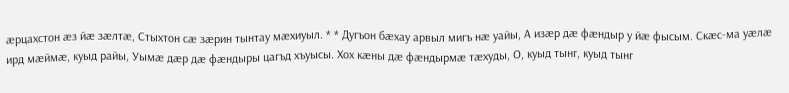æрцахстон æз йæ зæлтæ, Стыхтон сæ зæрин тынтау мæхиуыл. * * Дугъон бæхау арвыл мигъ нæ уайы, А изæр дæ фæндыр у йæ фысым. Скæс-ма уæлæ ирд мæймæ, куыд райы, Уымæ дæр дæ фæндыры цагъд хъуысы. Хох кæны дæ фæндырмæ тæхуды, О, куыд тынг, куыд тынг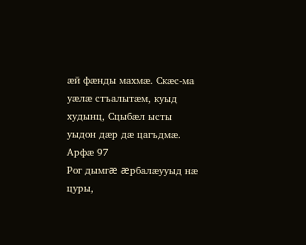æй фæнды махмæ. Скæс-ма уæлæ стъалытæм, куыд худынц, Сцыбæл ысты уыдон дæр дæ цагъдмæ. Арфæ 97
Рог дымгæ æрбалæууыд нæ цуры,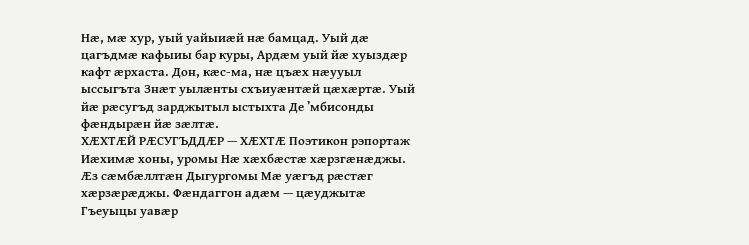Нæ, мæ хур, уый уайыиæй нæ бамцад. Уый дæ цагъдмæ кафыиы бар куры, Ардæм уый йæ хуыздæр кафт æрхаста. Дон, кæс-ма, нæ цъæх нæууыл ыссыгъта Знæт уылæнты схъиуæнтæй цæхæртæ. Уый йæ рæсугъд зарджытыл ыстыхта Де ’мбисонды фæндырæн йæ зæлтæ.
ХÆХТÆЙ РÆСУГЪДДÆР — ХÆХТÆ Поэтикон рэпортаж Иæхимæ хоны, уромы Нæ хæхбæстæ хæрзгæнæджы. Æз сæмбæллтæн Дыгургомы Мæ уæгъд рæстæг хæрзæрæджы. Фæндаггон адæм — цæуджытæ Гъеуыцы уавæр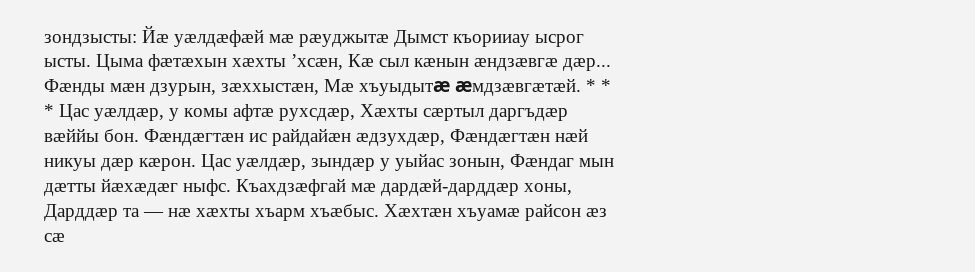зондзысты: Йæ уæлдæфæй мæ рæуджытæ Дымст къорииау ысрог ысты. Цыма фæтæхын хæхты ’хсæн, Кæ сыл кæнын æндзæвгæ дæр... Фæнды мæн дзурын, зæххыстæн, Мæ хъуыдытæ æмдзæвгæтæй. * * * Цас уæлдæр, у комы афтæ рухсдæр, Хæхты сæртыл даргъдæр вæййы бон. Фæндæгтæн ис райдайæн æдзухдæр, Фæндæгтæн нæй никуы дæр кæрон. Цас уæлдæр, зындæр у уыйас зонын, Фæндаг мын дæтты йæхæдæг ныфс. Къахдзæфгай мæ дардæй-дарддæр хоны, Дарддæр та — нæ хæхты хъарм хъæбыс. Хæхтæн хъуамæ райсон æз сæ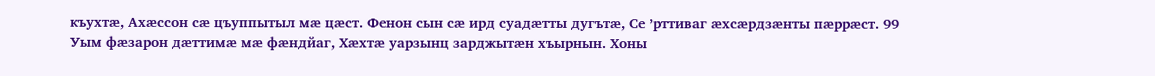къухтæ, Ахæссон сæ цъуппытыл мæ цæст. Фенон сын сæ ирд суадæтты дугътæ, Се ’рттиваг æхсæрдзæнты пæррæст. 99
Уым фæзарон дæттимæ мæ фæндйаг, Хæхтæ уарзынц зарджытæн хъырнын. Хоны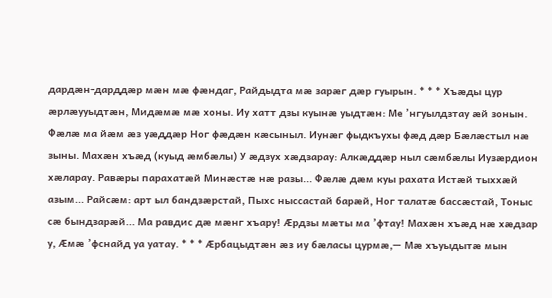дардæн-дарддæр мæн мæ фæндаг, Райдыдта мæ зарæг дæр гуырын. * * * Хъæды цур æрлæууыдтæн, Мидæмæ мæ хоны. Иу хатт дзы куынæ уыдтæн: Ме ’нгуылдзтау æй зонын. Фæлæ ма йæм æз уæддæр Ног фæдæн кæсыныл. Иунæг фыдкъухы фæд дæр Бæлæстыл нæ зыны. Махæн хъæд (куыд æмбæлы) У æдзух хæдзарау: Алкæддæр ныл сæмбæлы Иузæрдион хæларау. Равæры парахатæй Минæстæ нæ разы... Фæлæ дæм куы рахата Истæй тыххæй азым... Райсæм: арт ыл бандзæрстай, Пыхс ныссастай барæй, Ног талатæ бассæстай, Тоныс сæ бындзарæй... Ма равдис дæ мæнг хъару! Æрдзы мæты ма ’фтау! Махæн хъæд нæ хæдзар у, Æмæ ’фснайд уа уатау. * * * Æрбацыдтæн æз иу бæласы цурмæ,— Мæ хъуыдытæ мын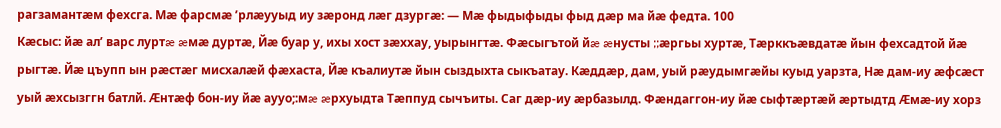рагзамантæм фехсга. Мæ фарсмæ ’рлæууыд иу зæронд лæг дзургæ: — Мæ фыдыфыды фыд дæр ма йæ федта. 100
Кæсыс: йæ ал’ варс луртæ æмæ дуртæ, Йæ буар у, ихы хост зæххау, уырынгтæ. Фæсыгътой йæ æнусты ;;æргьы хуртæ, Тæрккъæвдатæ йын фехсадтой йæ рыгтæ. Йæ цъупп ын рæстæг мисхалæй фæхаста, Йæ къалиутæ йын сыздыхта сыкъатау. Кæддæр, дам, уый рæудымгæйы куыд уарзта, Нæ дам-иу æфсæст уый æхсызггн батлй. Æнтæф бон-иу йæ аууо;:мæ æрхуыдта Тæппуд сычъиты. Саг дæр-иу æрбазылд. Фæндаггон-иу йæ сыфтæртæй æртыдтд Æмæ-иу хорз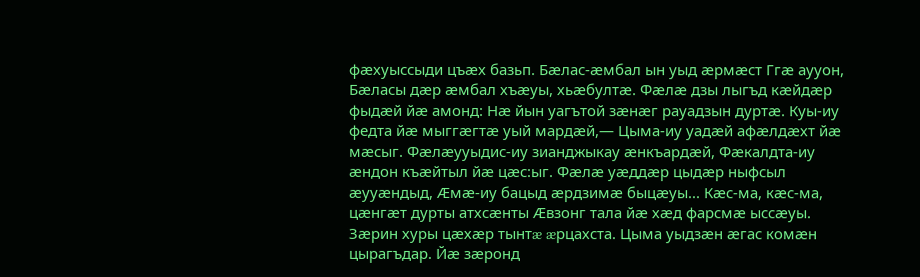фæхуыссыди цъæх базьп. Бæлас-æмбал ын уыд æрмæст Ггæ аууон, Бæласы дæр æмбал хъæуы, хьæбултæ. Фæлæ дзы лыгъд кæйдæр фыдæй йæ амонд: Нæ йын уагътой зæнæг рауадзын дуртæ. Куы-иу федта йæ мыггæгтæ уый мардæй,— Цыма-иу уадæй афæлдæхт йæ мæсыг. Фæлæууыдис-иу зианджыкау æнкъардæй, Фæкалдта-иу æндон къæйтыл йæ цæс:ыг. Фæлæ уæддæр цыдæр ныфсыл æууæндыд, Æмæ-иу бацыд æрдзимæ быцæуы... Кæс-ма, кæс-ма, цæнгæт дурты атхсæнты Æвзонг тала йæ хæд фарсмæ ыссæуы. Зæрин хуры цæхæр тынтæ æрцахста. Цыма уыдзæн æгас комæн цырагъдар. Йæ зæронд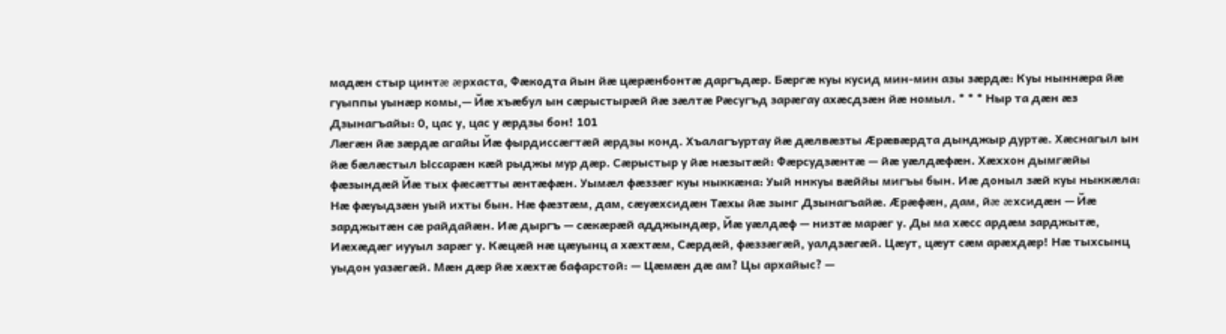мадæн стыр цинтæ æрхаста, Фæкодта йын йæ цæрæнбонтæ даргъдæр. Бæргæ куы кусид мин-мин азы зæрдæ: Куы ныннæра йæ гуыппы уынæр комы,— Йæ хъæбул ын сæрыстырæй йæ зæлтæ Рæсугъд зарæгау ахæсдзæн йæ номыл. * * * Ныр та дæн æз Дзынагъайы: 0, цас у, цас у æрдзы бон! 101
Лæгæн йæ зæрдæ агайы Йæ фырдиссæгтæй æрдзы конд. Хъалагъуртау йæ дæлвæзты Æрæвæрдта дынджыр дуртæ. Хæснагыл ын йæ бæлæстыл Ыссарæн кæй рыджы мур дæр. Сæрыстыр у йæ нæзытæй: Фæрсудзæнтæ — йæ уæлдæфæн. Хæххон дымгæйы фæзындæй Йæ тых фæсæтты æнтæфæн. Уымæл фæззæг куы ныккæна: Уый ннкуы вæййы мигъы бын. Иæ доныл зæй куы ныккæла: Нæ фæуыдзæн уый ихты бын. Нæ фæзтæм, дам, сæуæхсидæн Тæхы йæ зынг Дзынагъайæ. Æрæфæн, дам, йæ æхсидæн — Йæ зарджытæн сæ райдайæн. Иæ дыргъ — сæкæрæй адджындæр, Йæ уæлдæф — низтæ марæг у. Ды ма хæсс ардæм зарджытæ, Иæхæдæг иууыл зарæг у. Кæцæй нæ цæуынц а хæхтæм, Сæрдæй, фæззæгæй, уалдзæгæй. Цæут, цæут сæм арæхдæр! Нæ тыхсынц уыдон уазæгæй. Мæн дæр йæ хæхтæ бафарстой: — Цæмæн дæ ам? Цы архайыс? —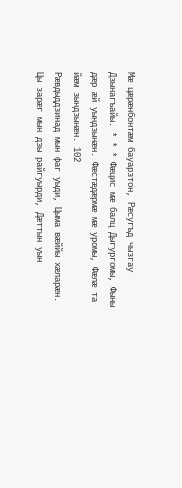Мæ цæрæнбонтæм бауарзтон, Рæсугъд чызгау Дзынагъайы. * * * Фæцис мæ балц Дыгургомы, Фыны дæр æй уындзынæн. Фæстæдæрмæ мæ уромы, Фæлæ та йæм зындзынæн. 102
Рæвдыддзинад мын фаг уыди, Цыма вæййы хæларæн. Цы зарæг мын дзы райгуырди, Дæттын уын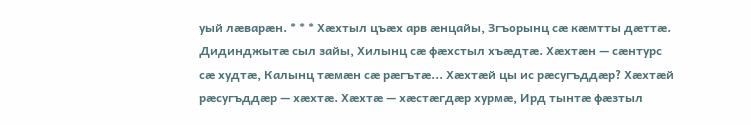уый лæварæн. * * * Хæхтыл цъæх арв æнцайы, Згъорынц сæ кæмтты дæттæ. Дидинджытæ сыл зайы, Хилынц сæ фæхстыл хъæдтæ. Хæхтæн — сæнтурс сæ худтæ, Калынц тæмæн сæ рæгътæ... Хæхтæй цы ис рæсугъддæр? Хæхтæй рæсугъддæр — хæхтæ. Хæхтæ — хæстæгдæр хурмæ, Ирд тынтæ фæзтыл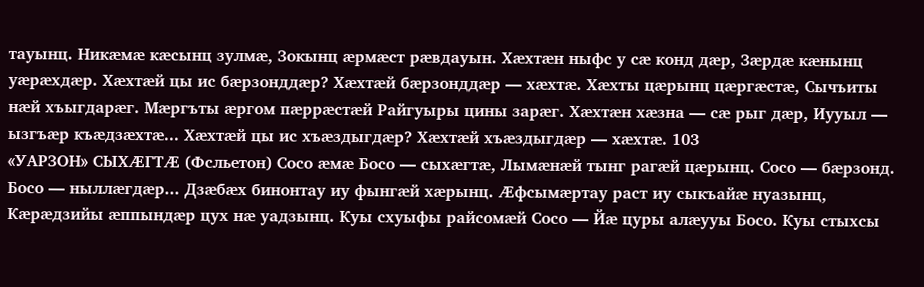тауынц. Никæмæ кæсынц зулмæ, Зокынц æрмæст рæвдауын. Хæхтæн ныфс у сæ конд дæр, Зæрдæ кæнынц уæрæхдæр. Хæхтæй цы ис бæрзонддæр? Хæхтæй бæрзонддæр — хæхтæ. Хæхты цæрынц цæргæстæ, Сычъиты нæй хъыгдарæг. Мæргъты æргом пæррæстæй Райгуыры цины зарæг. Хæхтæн хæзна — сæ рыг дæр, Иууыл — ызгъæр къæдзæхтæ... Хæхтæй цы ис хъæздыгдæр? Хæхтæй хъæздыгдæр — хæхтæ. 103
«УАРЗОН» СЫХÆГТÆ (Фсльетон) Сосо æмæ Босо — сыхæгтæ, Лымæнæй тынг рагæй цæрынц. Сосо — бæрзонд. Босо — ныллæгдæр... Дзæбæх бинонтау иу фынгæй хæрынц. Æфсымæртау раст иу сыкъайæ нуазынц, Кæрæдзийы æппындæр цух нæ уадзынц. Куы схуыфы райсомæй Сосо — Йæ цуры алæууы Босо. Куы стыхсы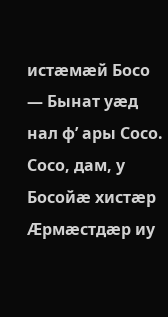истæмæй Босо — Бынат уæд нал ф’ ары Сосо. Сосо, дам, у Босойæ хистæр Æрмæстдæр иу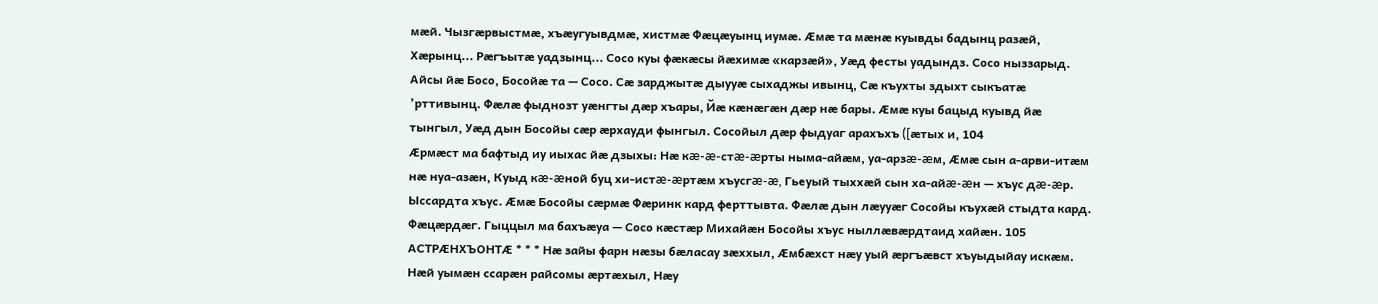мæй. Чызгæрвыстмæ, хъæугуывдмæ, хистмæ Фæцæуынц иумæ. Æмæ та мæнæ куывды бадынц разæй, Хæрынц... Рæгъытæ уадзынц... Сосо куы фæкæсы йæхимæ «карзæй», Уæд фесты уадындз. Сосо ныззарыд. Айсы йæ Босо, Босойæ та — Сосо. Сæ зарджытæ дыууæ сыхаджы ивынц, Сæ къухты здыхт сыкъатæ ’рттивынц. Фæлæ фыднозт уæнгты дæр хъары, Йæ кæнæгæн дæр нæ бары. Æмæ куы бацыд куывд йæ тынгыл, Уæд дын Босойы сæр æрхауди фынгыл. Сосойыл дæр фыдуаг арахъхъ ([æтых и, 104
Æрмæст ма бафтыд иу иыхас йæ дзыхы: Нæ кæ-æ-стæ-æрты ныма-айæм, уа-арзæ-æм, Æмæ сын а-арви-итæм нæ нуа-азæн, Куыд кæ-æной буц хи-истæ-æртæм хъусгæ-æ, Гьеуый тыххæй сын ха-айæ-æн — хъус дæ-æр. Ыссардта хъус. Æмæ Босойы сæрмæ Фæринк кард ферттывта. Фæлæ дын лæууæг Сосойы къухæй стыдта кард. Фæцæрдæг. Гыццыл ма бахъæуа — Сосо кæстæр Михайæн Босойы хъус ныллæвæрдтаид хайæн. 105
АСТРÆНХЪОНТÆ * * * Нæ зайы фарн нæзы бæласау зæххыл, Æмбæхст нæу уый æргъæвст хъуыдыйау искæм. Нæй уымæн ссарæн райсомы æртæхыл, Нæу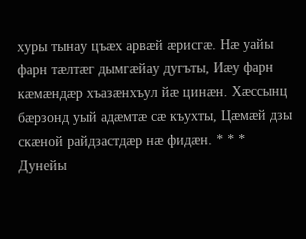хуры тынау цъæх арвæй æрисгæ. Нæ уайы фарн тæлтæг дымгæйау дугъты, Иæу фарн кæмæндæр хъазæнхъул йæ цинæн. Хæссынц бæрзонд уый адæмтæ сæ къухты, Цæмæй дзы скæной райдзастдæр нæ фидæн. * * * Дунейы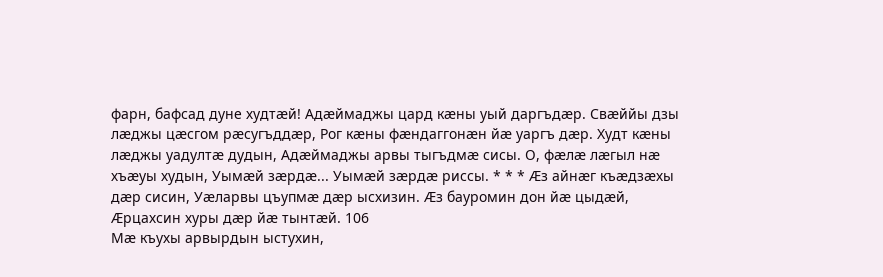фарн, бафсад дуне худтæй! Адæймаджы цард кæны уый даргъдæр. Свæййы дзы лæджы цæсгом рæсугъддæр, Рог кæны фæндаггонæн йæ уаргъ дæр. Худт кæны лæджы уадултæ дудын, Адæймаджы арвы тыгъдмæ сисы. О, фæлæ лæгыл нæ хъæуы худын, Уымæй зæрдæ... Уымæй зæрдæ риссы. * * * Æз айнæг къæдзæхы дæр сисин, Уæларвы цъупмæ дæр ысхизин. Æз бауромин дон йæ цыдæй, Æрцахсин хуры дæр йæ тынтæй. 106
Мæ къухы арвырдын ыстухин,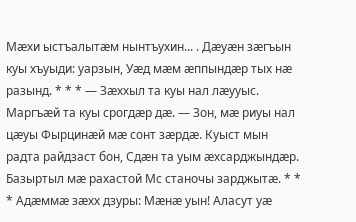Мæхи ыстъалытæм нынтъухин... . Дæуæн зæгъын куы хъуыди: уарзын, Уæд мæм æппындæр тых нæ разынд. * * * — Зæххыл та куы нал лæууыс. Маргъæй та куы срогдæр дæ. — Зон, мæ риуы нал цæуы Фырцинæй мæ сонт зæрдæ. Куыст мын радта райдзаст бон, Сдæн та уым æхсарджындæр. Базыртыл мæ рахастой Мс станочы зарджытæ. * * * Адæммæ зæхх дзуры: Мæнæ уын! Аласут уæ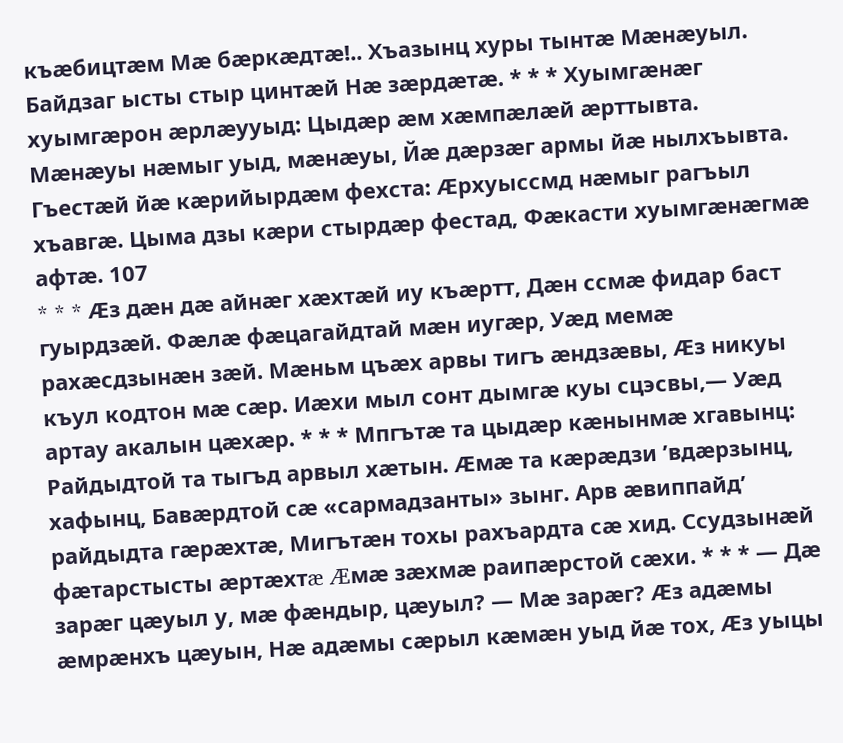къæбицтæм Мæ бæркæдтæ!.. Хъазынц хуры тынтæ Мæнæуыл. Байдзаг ысты стыр цинтæй Нæ зæрдæтæ. * * * Хуымгæнæг хуымгæрон æрлæууыд: Цыдæр æм хæмпæлæй æрттывта. Мæнæуы нæмыг уыд, мæнæуы, Йæ дæрзæг армы йæ нылхъывта. Гъестæй йæ кæрийырдæм фехста: Æрхуыссмд нæмыг рагъыл хъавгæ. Цыма дзы кæри стырдæр фестад, Фæкасти хуымгæнæгмæ афтæ. 107
* * * Æз дæн дæ айнæг хæхтæй иу къæртт, Дæн ссмæ фидар баст гуырдзæй. Фæлæ фæцагайдтай мæн иугæр, Уæд мемæ рахæсдзынæн зæй. Мæньм цъæх арвы тигъ æндзæвы, Æз никуы къул кодтон мæ сæр. Иæхи мыл сонт дымгæ куы сцэсвы,— Уæд артау акалын цæхæр. * * * Мпгътæ та цыдæр кæнынмæ хгавынц: Райдыдтой та тыгъд арвыл хæтын. Æмæ та кæрæдзи ’вдæрзынц, хафынц, Бавæрдтой сæ «сармадзанты» зынг. Арв æвиппайд’ райдыдта гæрæхтæ, Мигътæн тохы рахъардта сæ хид. Ссудзынæй фæтарстысты æртæхтæ Æмæ зæхмæ раипæрстой сæхи. * * * — Дæ зарæг цæуыл у, мæ фæндыр, цæуыл? — Мæ зарæг? Æз адæмы æмрæнхъ цæуын, Нæ адæмы сæрыл кæмæн уыд йæ тох, Æз уыцы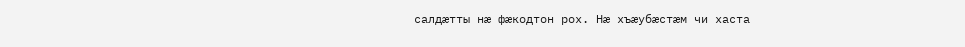салдæтты нæ фæкодтон рох. Нæ хъæубæстæм чи хаста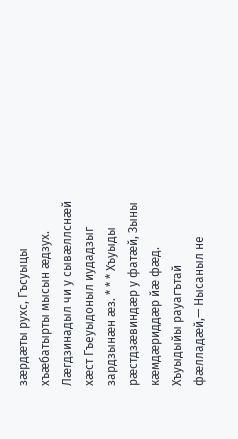зæрдæты рухс, Гъсуыцы хъæбатырты мысын æдзух. Лæгдзинадыл чи у сывæллснæй хæст Гъеуыдоныл иудадзыг зардзынæн æз. * * * Хъуыды рæстдзæвиндæр у фатæй, Зыны кæмдæриддæр йæ фæд. Хъуыдыйы рауагътай фæлладæй,— Нысаныл не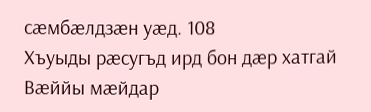сæмбæлдзæн уæд. 108
Хъуыды рæсугъд ирд бон дæр хатгай Вæййы мæйдар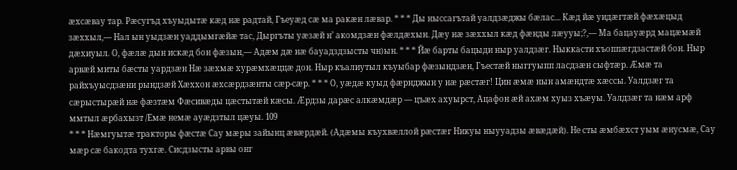æхсæвау тар. Рæсугъд хъуыдытæ кæд нæ радтай, Гъеуæд сæ ма ракæн лæвар. * * * Ды ныссагътай уалдзæджы бæлас... Кæд йæ уидæгтæй фæхæцыд зæххыл,— Нал ын уыдзæн уаддымгæйæ тас, Дыргъты уæзæй н’ акомдзæн фæлдæхын. Дæу нæ зæххыл кæд фæнды лæууы;?,— Ма бацауæрд мацæмæй дæхиуыл. О, фæлæ дын искæд бон фæзын,— Адæм дæ нæ бауадздзысты чн)ын. * * * Йæ барты бацыди ныр уалдзæг. Ныккасти хъоппæгдзастæй бон. Ныр арвæй миты бæсты уардзæн Нæ зæхмæ хурæмхæццæ дон. Ныр къалиутыл къуыбар фæзындзæн, Гъестæй ныггуыпп ласдзæн сыфтæр. Æмæ та райхъуысдзæни рындзæй Хæххон æхсæрдзæнты сæр-сæр. * * * О, уæдæ куыд фæрнджын у нæ рæстæг! Цин æмæ нын амæндтæ хæссы. Уалдзæг та сæрыстырæй нæ фæзтæм Фæсивæды цæстытæй кæсы. Æрдзы дарæс алкæмдæр — цъæх ахуырст, Ацафон æй ахæм хуыз хъæуы. Уалдзæг та нæм арф ммтыл æрбахызт /Емæ немæ ауæдзтыл цæуы. 109
* * * Нæмгуытæ тракторы фæстæ Сау мæры зайынц æвæрдæй. (Адæмы къухвæллой рæстæг Никуы ныууадзы æвæдæй). Не сты æмбæхст уым æнусмæ, Сау мæр сæ бакодта тухгæ. Сисдзысты арвы онг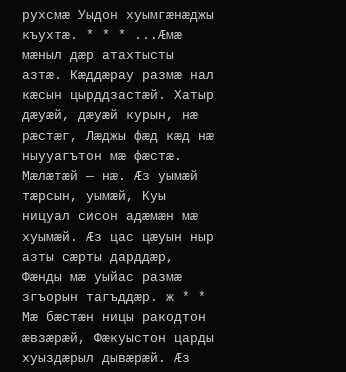рухсмæ Уыдон хуымгæнæджы къухтæ. * * * ...Æмæ мæныл дæр атахтысты азтæ. Кæддæрау размæ нал кæсын цырддзастæй. Хатыр дæуæй, дæуæй курын, нæ рæстæг, Лæджы фæд кæд нæ ныууагътон мæ фæстæ. Мæлæтæй — нæ. Æз уымæй тæрсын, уымæй, Куы ницуал сисон адæмæн мæ хуымæй. Æз цас цæуын ныр азты сæрты дарддæр, Фæнды мæ уыйас размæ згъорын тагъддæр. ж * * Мæ бæстæн ницы ракодтон æвзæрæй, Фæкуыстон царды хуыздæрыл дывæрæй. Æз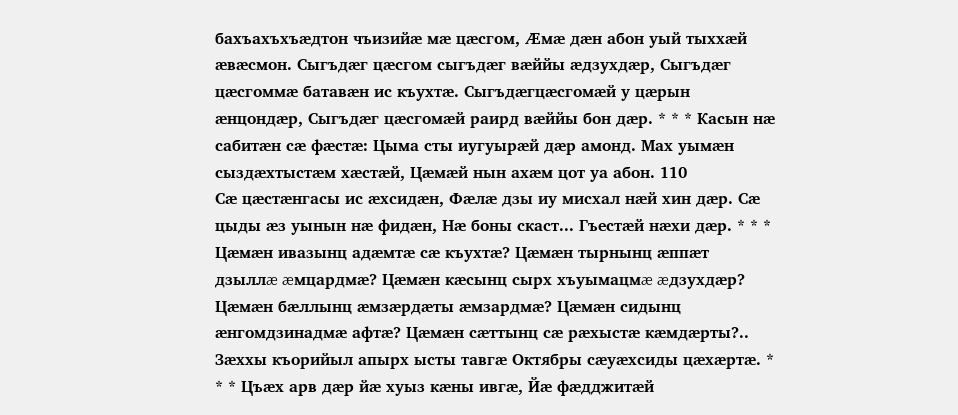бахъахъхъæдтон чъизийæ мæ цæсгом, Æмæ дæн абон уый тыххæй æвæсмон. Сыгъдæг цæсгом сыгъдæг вæййы æдзухдæр, Сыгъдæг цæсгоммæ батавæн ис къухтæ. Сыгъдæгцæсгомæй у цæрын æнцондæр, Сыгъдæг цæсгомæй раирд вæййы бон дæр. * * * Касын нæ сабитæн сæ фæстæ: Цыма сты иугуырæй дæр амонд. Мах уымæн сыздæхтыстæм хæстæй, Цæмæй нын ахæм цот уа абон. 110
Сæ цæстæнгасы ис æхсидæн, Фæлæ дзы иу мисхал нæй хин дæр. Сæ цыды æз уынын нæ фидæн, Нæ боны скаст... Гъестæй нæхи дæр. * * * Цæмæн ивазынц адæмтæ сæ къухтæ? Цæмæн тырнынц æппæт дзыллæ æмцардмæ? Цæмæн кæсынц сырх хъуымацмæ æдзухдæр? Цæмæн бæллынц æмзæрдæты æмзардмæ? Цæмæн сидынц æнгомдзинадмæ афтæ? Цæмæн сæттынц сæ рæхыстæ кæмдæрты?.. Зæххы къорийыл апырх ысты тавгæ Октябры сæуæхсиды цæхæртæ. * * * Цъæх арв дæр йæ хуыз кæны ивгæ, Йæ фæдджитæй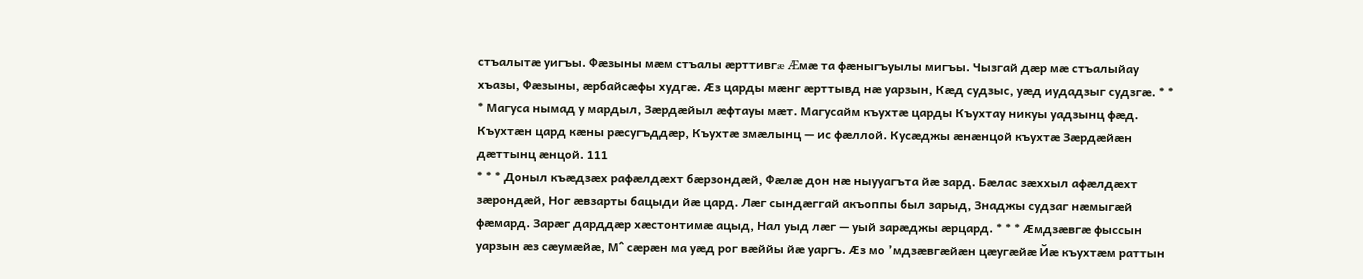стъалытæ уигъы. Фæзыны мæм стъалы æрттивгæ Æмæ та фæныгъуылы мигъы. Чызгай дæр мæ стъалыйау хъазы, Фæзыны, æрбайсæфы худгæ. Æз царды мæнг æрттывд нæ уарзын, Кæд судзыс, уæд иудадзыг судзгæ. * * * Магуса нымад у мардыл, Зæрдæйыл æфтауы мæт. Магусайм къухтæ царды Къухтау никуы уадзынц фæд. Къухтæн цард кæны рæсугъддæр, Къухтæ змæлынц — ис фæллой. Кусæджы æнæнцой къухтæ Зæрдæйæн дæттынц æнцой. 111
* * * Доныл къæдзæх рафæлдæхт бæрзондæй, Фæлæ дон нæ ныууагъта йæ зард. Бæлас зæххыл афæлдæхт зæрондæй, Ног æвзарты бацыди йæ цард. Лæг сындæггай акъоппы был зарыд, Знаджы судзаг нæмыгæй фæмард. Зарæг дарддæр хæстонтимæ ацыд, Нал уыд лæг — уый зарæджы æрцард. * * * Æмдзæвгæ фыссын уарзын æз сæумæйæ, М^ сæрæн ма уæд рог вæййы йæ уаргъ. Æз мо ’мдзæвгæйæн цæугæйæ Йæ къухтæм раттын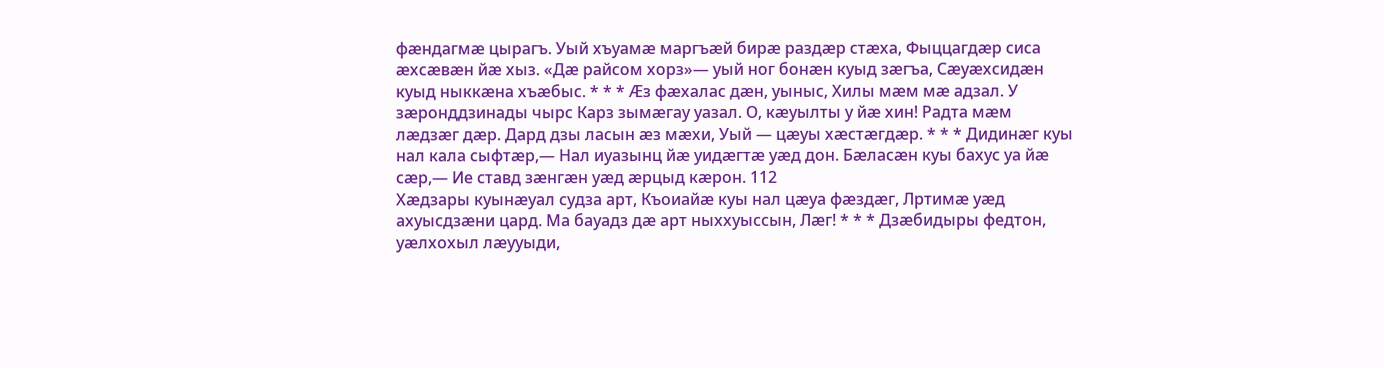фæндагмæ цырагъ. Уый хъуамæ маргъæй бирæ раздæр стæха, Фыццагдæр сиса æхсæвæн йæ хыз. «Дæ райсом хорз»— уый ног бонæн куыд зæгъа, Сæуæхсидæн куыд ныккæна хъæбыс. * * * Æз фæхалас дæн, уыныс, Хилы мæм мæ адзал. У зæронддзинады чырс Карз зымæгау уазал. О, кæуылты у йæ хин! Радта мæм лæдзæг дæр. Дард дзы ласын æз мæхи, Уый — цæуы хæстæгдæр. * * * Дидинæг куы нал кала сыфтæр,— Нал иуазынц йæ уидæгтæ уæд дон. Бæласæн куы бахус уа йæ сæр,— Ие ставд зæнгæн уæд æрцыд кæрон. 112
Хæдзары куынæуал судза арт, Къоиайæ куы нал цæуа фæздæг, Лртимæ уæд ахуысдзæни цард. Ма бауадз дæ арт ныххуыссын, Лæг! * * * Дзæбидыры федтон, уæлхохыл лæууыди,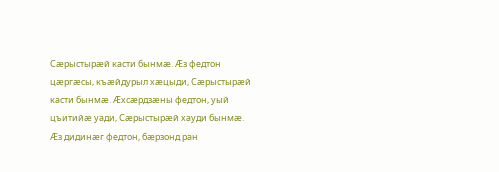Сæрыстырæй касти бынмæ. Æз федтон цæргæсы, къæйдурыл хæцыди, Сæрыстырæй касти бынмæ. Æхсæрдзæны федтон, уый цъитийæ уади, Сæрыстырæй хауди бынмæ. Æз дидинæг федтон, бæрзонд ран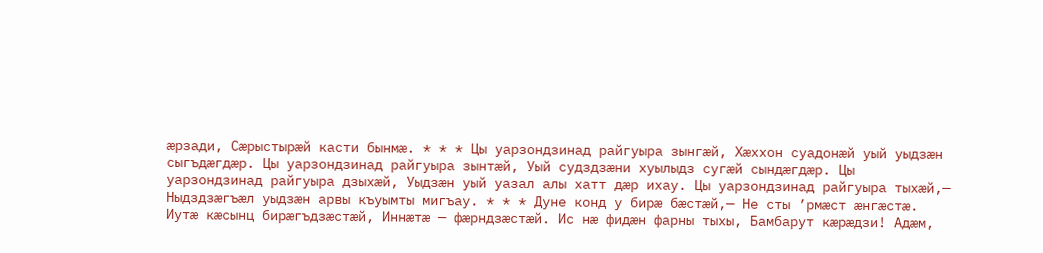æрзади, Сæрыстырæй касти бынмæ. * * * Цы уарзондзинад райгуыра зынгæй, Хæххон суадонæй уый уыдзæн сыгъдæгдæр. Цы уарзондзинад райгуыра зынтæй, Уый судздзæни хуылыдз сугæй сындæгдæр. Цы уарзондзинад райгуыра дзыхæй, Уыдзæн уый уазал алы хатт дæр ихау. Цы уарзондзинад райгуыра тыхæй,— Ныдздзæгъæл уыдзæн арвы къуымты мигъау. * * * Дуне конд у бирæ бæстæй,— Не сты ’рмæст æнгæстæ. Иутæ кæсынц бирæгъдзæстæй, Иннæтæ — фæрндзæстæй. Ис нæ фидæн фарны тыхы, Бамбарут кæрæдзи! Адæм,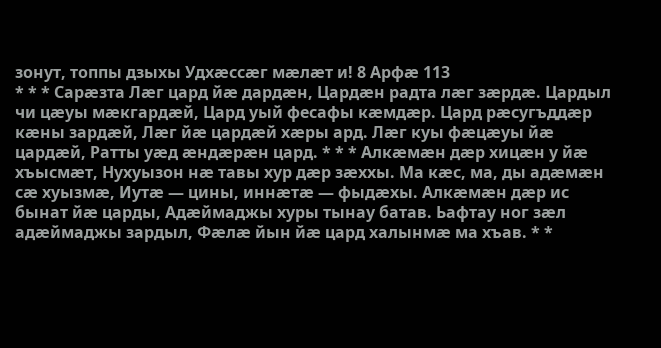зонут, топпы дзыхы Удхæссæг мæлæт и! 8 Арфæ 113
* * * Сарæзта Лæг цард йæ дардæн, Цардæн радта лæг зæрдæ. Цардыл чи цæуы мæкгардæй, Цард уый фесафы кæмдæр. Цард рæсугъддæр кæны зардæй, Лæг йæ цардæй хæры ард. Лæг куы фæцæуы йæ цардæй, Ратты уæд æндæрæн цард. * * * Алкæмæн дæр хицæн у йæ хъысмæт, Нухуызон нæ тавы хур дæр зæххы. Ма кæс, ма, ды адæмæн сæ хуызмæ, Иутæ — цины, иннæтæ — фыдæхы. Алкæмæн дæр ис бынат йæ царды, Адæймаджы хуры тынау батав. Ьафтау ног зæл адæймаджы зардыл, Фæлæ йын йæ цард халынмæ ма хъав. * *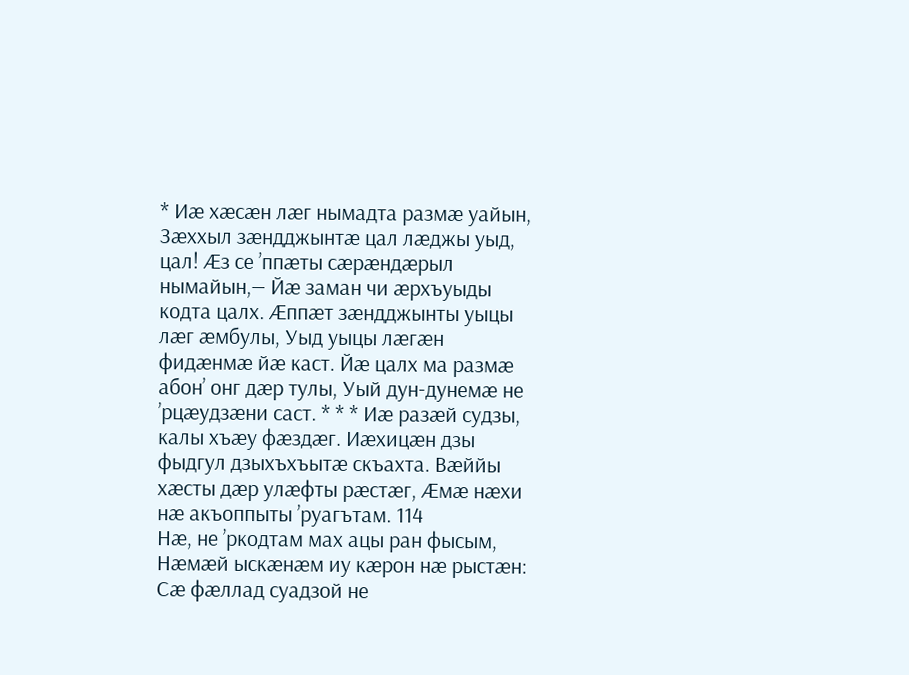* Иæ хæсæн лæг нымадта размæ уайын, Зæххыл зæндджынтæ цал лæджы уыд, цал! Æз се ’ппæты сæрæндæрыл нымайын,— Йæ заман чи æрхъуыды кодта цалх. Æппæт зæндджынты уыцы лæг æмбулы, Уыд уыцы лæгæн фидæнмæ йæ каст. Йæ цалх ма размæ абон’ онг дæр тулы, Уый дун-дунемæ не ’рцæудзæни саст. * * * Иæ разæй судзы, калы хъæу фæздæг. Иæхицæн дзы фыдгул дзыхъхъытæ скъахта. Вæййы хæсты дæр улæфты рæстæг, Æмæ нæхи нæ акъоппыты ’руагътам. 114
Нæ, не ’ркодтам мах ацы ран фысым, Нæмæй ыскæнæм иу кæрон нæ рыстæн: Сæ фæллад суадзой не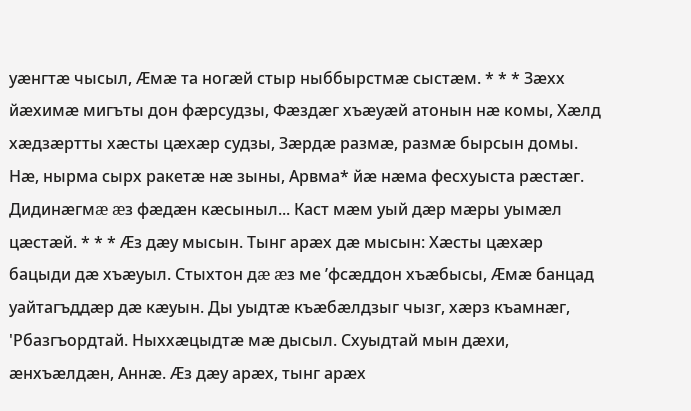уæнгтæ чысыл, Æмæ та ногæй стыр ныббырстмæ сыстæм. * * * Зæхх йæхимæ мигъты дон фæрсудзы, Фæздæг хъæуæй атонын нæ комы, Хæлд хæдзæртты хæсты цæхæр судзы, Зæрдæ размæ, размæ бырсын домы. Нæ, нырма сырх ракетæ нæ зыны, Арвма* йæ нæма фесхуыста рæстæг. Дидинæгмæ æз фæдæн кæсыныл... Каст мæм уый дæр мæры уымæл цæстæй. * * * Æз дæу мысын. Тынг арæх дæ мысын: Хæсты цæхæр бацыди дæ хъæуыл. Стыхтон дæ æз ме ’фсæддон хъæбысы, Æмæ банцад уайтагъддæр дæ кæуын. Ды уыдтæ къæбæлдзыг чызг, хæрз къамнæг, 'Рбазгъордтай. Ныххæцыдтæ мæ дысыл. Схуыдтай мын дæхи, æнхъæлдæн, Аннæ. Æз дæу арæх, тынг арæх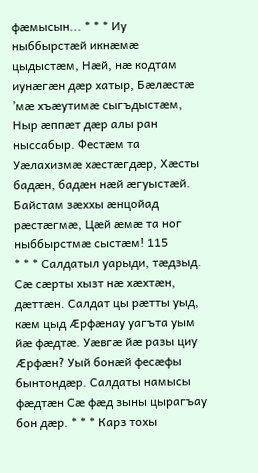фæмысын... * * * Иу ныббырстæй икнæмæ цыдыстæм, Нæй, нæ кодтам иунæгæн дæр хатыр, Бæлæстæ ’мæ хъæутимæ сыгъдыстæм, Ныр æппæт дæр алы ран ныссабыр. Фестæм та Уæлахизмæ хæстæгдæр, Хæсты бадæн, бадæн нæй æгуыстæй. Байстам зæххы æнцойад рæстæгмæ, Цæй æмæ та ног ныббырстмæ сыстæм! 115
* * * Салдатыл уарыди, тæдзыд. Сæ сæрты хызт нæ хæхтæн, дæттæн. Салдат цы рæтты уыд, кæм цыд Æрфæнау уагъта уым йæ фæдтæ. Уæвгæ йæ разы циу Æрфæн? Уый бонæй фесæфы бынтондæр. Салдаты намысы фæдтæн Сæ фæд зыны цырагъау бон дæр. * * * Карз тохы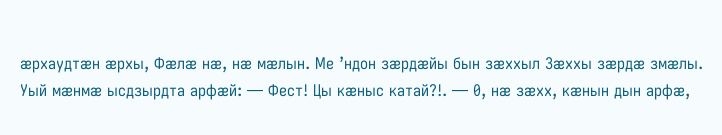æрхаудтæн æрхы, Фæлæ нæ, нæ мæлын. Ме ’ндон зæрдæйы бын зæххыл Зæххы зæрдæ змæлы. Уый мæнмæ ысдзырдта арфæй: — Фест! Цы кæныс катай?!. — 0, нæ зæхх, кæнын дын арфæ,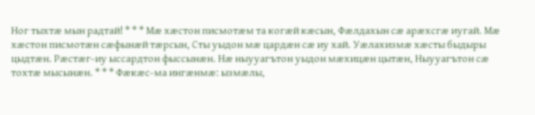Ног тыхтæ мын радтай! * * * Мæ хæстон писмотæм та когæй кæсын, Фæлдахын сæ арæхсгæ иугай. Мæ хæстон писмотæн сæфынæй тæрсын, Сты уыдон мæ цардæн сæ иу хай. Уæлахизмæ хæсты быдыры цыдтæн. Рæстæг-иу ыссардтон фыссынæн. Нæ ныууагътон уыдон мæхицæн цытæн, Ныууагътон сæ тохтæ мысынæн. * * * Фæкæс-ма ингæнмæ: ызмæлы,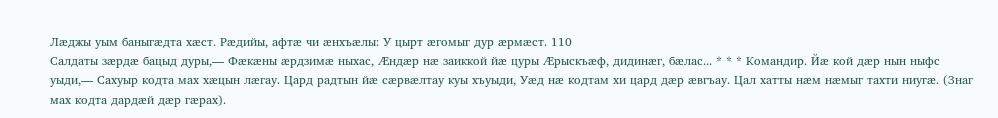Лæджы уым баныгæдта хæст. Рæдийы, афтæ чи æнхъæлы: У цырт æгомыг дур æрмæст. 110
Салдаты зæрдæ бацыд дуры,— Фæкæны æрдзимæ ныхас, Æндæр нæ заиккой йæ цуры Æрыскъæф, дидинæг, бæлас... * * * Командир. Йæ кой дæр нын ныфс уыди,— Сахуыр кодта мах хæцын лæгау. Цард радтын йæ сæрвæлтау куы хъуыди, Уæд нæ кодтам хи цард дæр æвгъау. Цал хатты нæм нæмыг тахти ниугæ. (Знаг мах кодта дардæй дæр гæрах).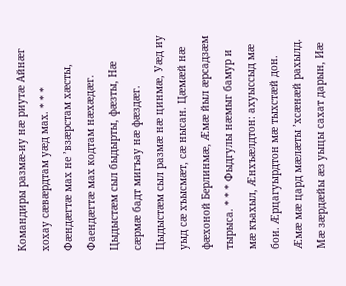Командиры размæ-иу нæ риутæ Айнæг хохау сæвæрдтам уæд мах. * * * Фæндæгтæ мах не ’взæрстам хæсты, Фаендæгтæ мах кодтам нæхæдæг. Цыдыстæм сыл быдырты, фæзты, Нæ сæрмæ бадт мигъау нæ фæздæг. Цыдыстæм сыл размæ нæ цинмæ, Уæд иу уыд сæ хъысмæт, сæ нысан. Цæмæй нæ фæхоной Берлинмæ, Æмæ йыл æрсадзæм тырыса. * * * Фыдгулы нæмыг бамур и мæ къахыл, Æнхъæлдтон: ахуыссыд мæ бои. Æрцагуырдтон мæ тыхстæй дон. Æмæ мæ цард мæлæты ’хсæнæй рахылд. Мæ зæрдæйы æз уыцы сахат дарын, Иæ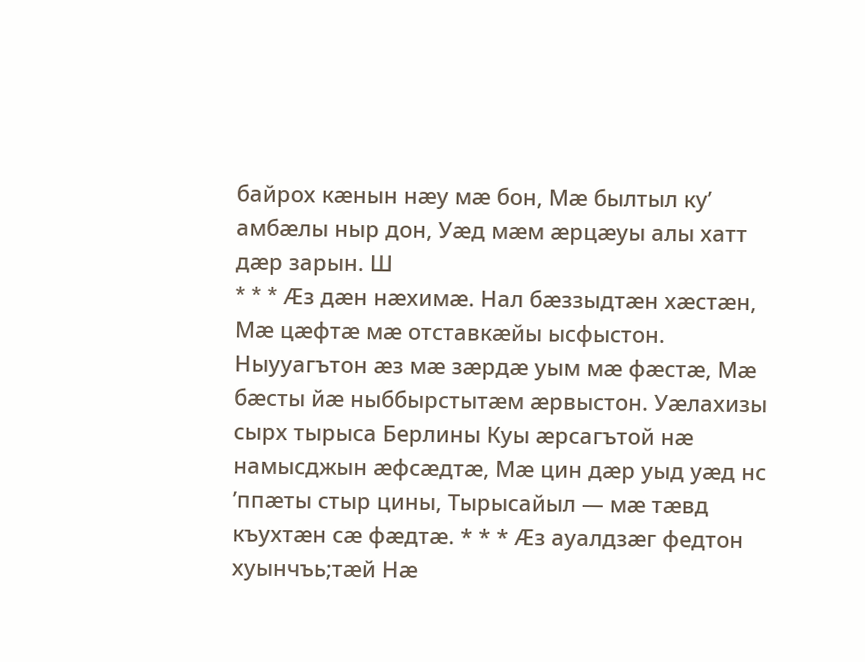байрох кæнын нæу мæ бон, Мæ былтыл ку’ амбæлы ныр дон, Уæд мæм æрцæуы алы хатт дæр зарын. Ш
* * * Æз дæн нæхимæ. Нал бæззыдтæн хæстæн, Мæ цæфтæ мæ отставкæйы ысфыстон. Ныууагътон æз мæ зæрдæ уым мæ фæстæ, Мæ бæсты йæ ныббырстытæм æрвыстон. Уæлахизы сырх тырыса Берлины Куы æрсагътой нæ намысджын æфсæдтæ, Мæ цин дæр уыд уæд нс ’ппæты стыр цины, Тырысайыл — мæ тæвд къухтæн сæ фæдтæ. * * * Æз ауалдзæг федтон хуынчъь;тæй Нæ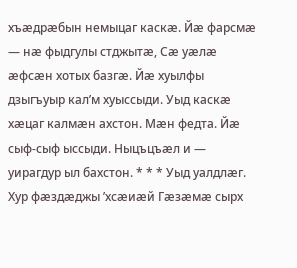хъæдрæбын немыцаг каскæ. Йæ фарсмæ — нæ фыдгулы стджытæ, Сæ уæлæ æфсæн хотых базгæ. Йæ хуылфы дзыгъуыр кал’м хуыссыди. Уыд каскæ хæцаг калмæн ахстон. Мæн федта. Йæ сыф-сыф ыссыди. Ныцъцъæл и — уирагдур ыл бахстон. * * * Уыд уалдлæг. Хур фæздæджы ’хсæиæй Гæзæмæ сырх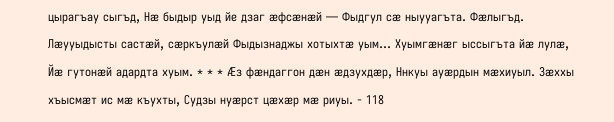цырагъау сыгъд, Нæ быдыр уыд йе дзаг æфсæнæй — Фыдгул сæ ныууагъта. Фæлыгъд. Лæууыдысты састæй, сæркъулæй Фыдызнаджы хотыхтæ уым... Хуымгæнæг ыссыгъта йæ лулæ, Йæ гутонæй адардта хуым. * * * Æз фæндаггон дæн æдзухдæр, Ннкуы ауæрдын мæхиуыл. Зæххы хъысмæт ис мæ къухты, Судзы нуæрст цæхæр мæ риуы. - 118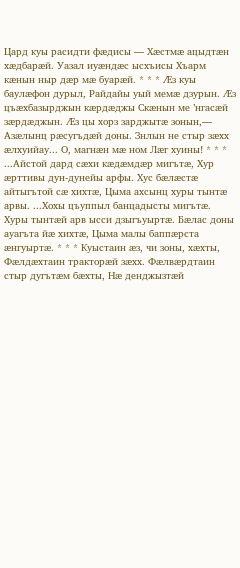Цард куы расидти фæдисы — Хæстмæ ацыдтæн хæдбарæй. Уазал иуæндæс ысхъисы Хъарм кæнын ныр дæр мæ буарæй. * * * Æз куы баулæфон дурыл, Райдайы уый мемæ дзурын. Æз цъæхбазырджын кæрдæджы Скæнын ме ’нгасæй зæрдæджын. Æз цы хорз зарджытæ зонын,— Азæлынц рæсугъдæй доны. Знлын не стыр зæхх æлхуийау... О, магнæн мæ ном Лæг хуины! * * * ...Айстой дард сæхи кæдæмдæр мигътæ, Хур æрттивы дун-дунейы арфы. Хус бæлæстæ айтыгътой сæ хихтæ, Цыма ахсынц хуры тынтæ арвы. ...Хохы цъуппыл банцадысты мигътæ. Хуры тынтæй арв ысси дзыгъуыртæ. Бæлас доны ауагъта йæ хихтæ, Цыма малы баппæрста æнгуыртæ. * * * Куыстаин æз, чи зоны, хæхты, Фæлдæхтаин тракторæй зæхх. Фæлвæрдтаин стыр дугътæм бæхты, Нæ денджызтæй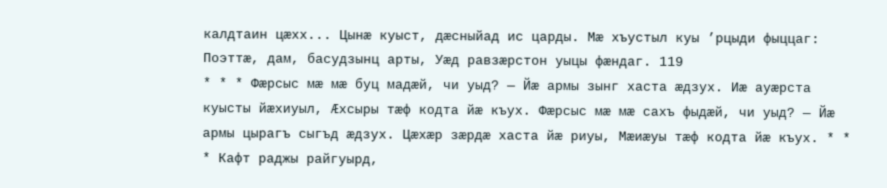калдтаин цæхх... Цынæ куыст, дæсныйад ис царды. Мæ хъустыл куы ’рцыди фыццаг: Поэттæ, дам, басудзынц арты, Уæд равзæрстон уыцы фæндаг. 119
* * * Фæрсыс мæ мæ буц мадæй, чи уыд? — Йæ армы зынг хаста æдзух. Иæ ауæрста куысты йæхиуыл, Æхсыры тæф кодта йæ къух. Фæрсыс мæ мæ сахъ фыдæй, чи уыд? — Йæ армы цырагъ сыгъд æдзух. Цæхæр зæрдæ хаста йæ риуы, Мæиæуы тæф кодта йæ къух. * * * Кафт раджы райгуырд,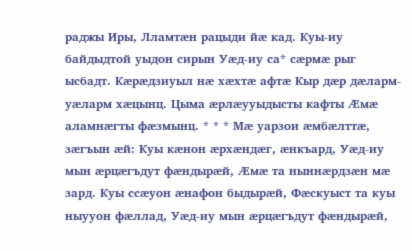раджы Иры, Лламтæн рацыди йæ кад. Куы-иу байдыдтой уыдон сирын Уæд-иу са* сæрмæ рыг ысбадт. Кæрæдзиуыл нæ хæхтæ афтæ Кыр дæр дæларм-уæларм хæцынц. Цыма æрлæууыдысты кафты Æмæ аламнæгты фæзмынц. * * * Мæ уарзои æмбæлттæ, зæгъын æй: Куы кæнон æрхæндæг, æнкъард, Уæд-иу мын æрцæгъдут фæндырæй, Æмæ та ныннæрдзæн мæ зард. Куы ссæуон æнафон быдырæй, Фæскуыст та куы ныууон фæллад, Уæд-иу мын æрцæгъдут фæндырæй,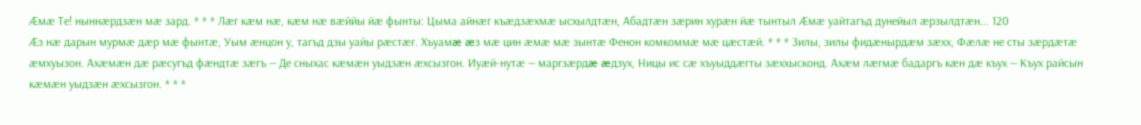Æмæ Те! ныннæрдзæн мæ зард. * * * Лæг кæм нæ, кæм нæ вæййы йæ фынты: Цыма айнæг къæдзæхмæ ысхылдтæн, Абадтæн зæрин хурæн йæ тынтыл Æмæ уайтагъд дунейыл æрзылдтæн... 120
Æз нæ дарын мурмæ дæр мæ фынтæ, Уым æнцон у, тагъд дзы уайы рæстæг. Хъуамæ æз мæ цин æмæ мæ зынтæ Фенон комкоммæ мæ цæстæй. * * * Зилы, зилы фидæнырдæм зæхх, Фæлæ не сты зæрдæтæ æмхуызон. Ахæмæн дæ рæсугъд фæндтæ зæгъ — Де сныхас кæмæн уыдзæн æхсызгон. Иуæй-нутæ — маргзæрдæ æдзух, Ницы ис сæ хъуыддæгты зæххысконд. Ахæм лæгмæ бадаргъ кæн дæ къух — Къух райсын кæмæн уыдзæн æхсызгон. * * *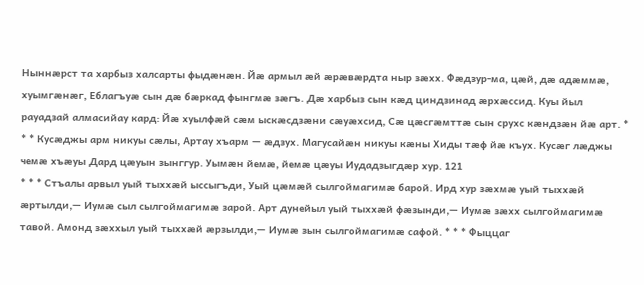Ныннæрст та харбыз халсарты фыдæнæн. Йæ армыл æй æрæвæрдта ныр зæхх. Фæдзур-ма, цæй, дæ адæммæ, хуымгæнæг, Еблагъуæ сын дæ бæркад фынгмæ зæгъ. Дæ харбыз сын кæд циндзинад æрхæссид. Куы йыл рауадзай алмасийау кард: Йæ хуылфæй сæм ыскæсдзæни сæуæхсид, Сæ цæсгæмттæ сын срухс кæндзæн йæ арт. * * * Кусæджы арм никуы сæлы, Артау хъарм — æдзух. Магусайæн никуы кæны Хиды тæф йæ къух. Кусæг лæджы чемæ хъæуы Дард цæуын зынггур. Уымæн йемæ, йемæ цæуы Иудадзыгдæр хур. 121
* * * Стъалы арвыл уый тыххæй ыссыгъди, Уый цæмæй сылгоймагимæ барой. Ирд хур зæхмæ уый тыххæй æртылди,— Иумæ сыл сылгоймагимæ зарой. Арт дунейыл уый тыххæй фæзынди,— Иумæ зæхх сылгоймагимæ тавой. Амонд зæххыл уый тыххæй æрзылди,— Иумæ зын сылгоймагимæ сафой. * * * Фыццаг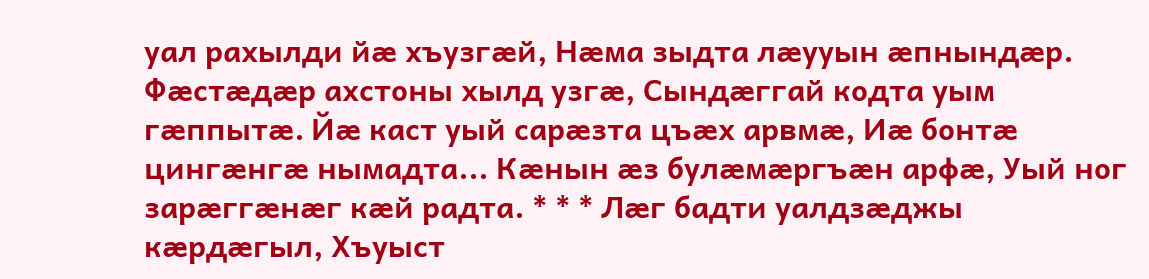уал рахылди йæ хъузгæй, Нæма зыдта лæууын æпнындæр. Фæстæдæр ахстоны хылд узгæ, Сындæггай кодта уым гæппытæ. Йæ каст уый сарæзта цъæх арвмæ, Иæ бонтæ цингæнгæ нымадта... Кæнын æз булæмæргъæн арфæ, Уый ног зарæггæнæг кæй радта. * * * Лæг бадти уалдзæджы кæрдæгыл, Хъуыст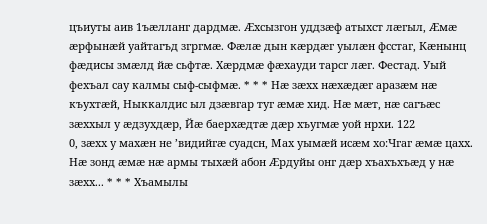цъиуты аив 1ъæлланг дардмæ. Æхсызгон уддзæф атыхст лæгыл, Æмæ æрфынæй уайтагъд згргмæ. Фæлæ дын кæрдæг уылæн фсстаг, Кæнынц фæдисы змæлд йæ сьфтæ. Хæрдмæ фæхауди тарсг лæг. Фестад. Уый фехъал сау калмы сыф-сыфмæ. * * * Нæ зæхх нæхæдæг аразæм нæ къухтæй, Ныккалдис ыл дзæвгар туг æмæ хид. Нæ мæт, нæ сагъæс зæххыл у æдзухдæр, Йæ баерхæдтæ дæр хъугмæ уой нрхи. 122
0, зæхх у махæн не ’видийгæ суадсн, Мах уымæй исæм хо:Чгаг æмæ цахх. Нæ зонд æмæ нæ армы тыхæй абон Æрдуйы онг дæр хъахъхъæд у нæ зæхх... * * * Хъамылы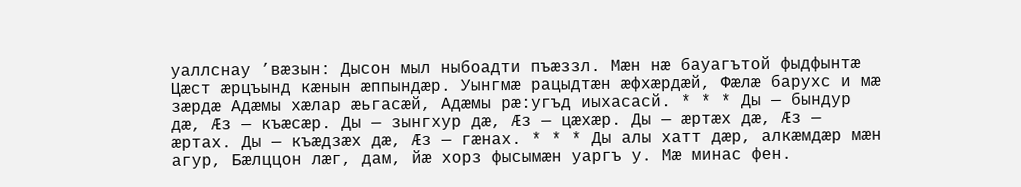уаллснау ’вæзын: Дысон мыл ныбоадти пъæззл. Мæн нæ бауагътой фыдфынтæ Цæст æрцъынд кæнын æппындæр. Уынгмæ рацыдтæн æфхæрдæй, Фæлæ барухс и мæ зæрдæ Адæмы хæлар æьгасæй, Адæмы рæ:угъд иыхасасй. * * * Ды — бындур дæ, Æз — къæсæр. Ды — зынгхур дæ, Æз — цæхæр. Ды — æртæх дæ, Æз — æртах. Ды — къæдзæх дæ, Æз — гæнах. * * * Ды алы хатт дæр, алкæмдæр мæн агур, Бæлццон лæг, дам, йæ хорз фысымæн уаргъ у. Мæ минас фен.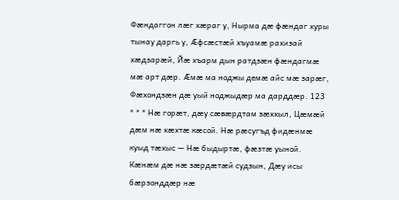Фæндаггон лæг хæраг у, Нырма дæ фæндаг хуры тынау даргь у, Æфсæстæй хъуамæ рахизай хæдзарæй, Йæ хъарм дын ратдзæн фæндагмæ мæ арт дæр. Æмæ ма ноджы демæ айс мæ зарæг, Фæхондзæн дæ уый ноджыдæр ма дарддæр. 123
* * * Нæ горæт, дæу сæвæрдтам зæххыл, Цæмæй дæм нæ хæхтæ кæсой. Нæ рæсугъд фидæнмæ куыд тæхыс — Нæ быдыртæ, фæзтæ уыной. Кæнæм дæ нæ зæрдæтæй судзын, Дæу исы бæрзонддæр нæ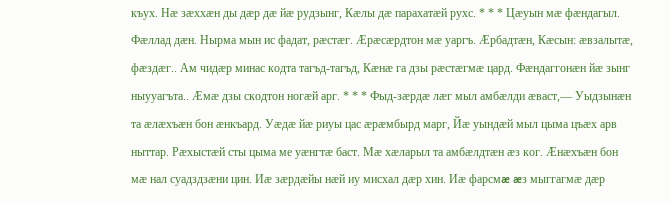къух. Нæ зæххæн ды дæр дæ йæ рудзынг, Кæлы дæ парахатæй рухс. * * * Цæуын мæ фæндагыл. Фæллад дæн. Нырма мын ис фадат, рæстæг. Æрæсæрдтон мæ уаргъ. Æрбадтæн, Кæсын: æвзалытæ, фæздæг.. Ам чидæр минас кодта тагъд-тагъд, Кæнæ га дзы рæстæгмæ цард. Фæндаггонæн йæ зынг ныууагъта.. Æмæ дзы скодтон ногæй арг. * * * Фыд-зæрдæ лæг мыл амбæлди æваст,— Уыдзынæн та æлæхъæн бон æнкъард. Уæдæ йæ риуы цас æрæмбырд марг, Йæ уындæй мыл цыма цъæх арв ныттар. Рæхыстæй сты цыма ме уæнгтæ баст. Мæ хæларыл та амбæлдтæн æз ког. Æнæхъæн бон мæ нал суадздзæни цин. Иæ зæрдæйы нæй иу мисхал дæр хин. Иæ фарсмæ æз мыггагмæ дæр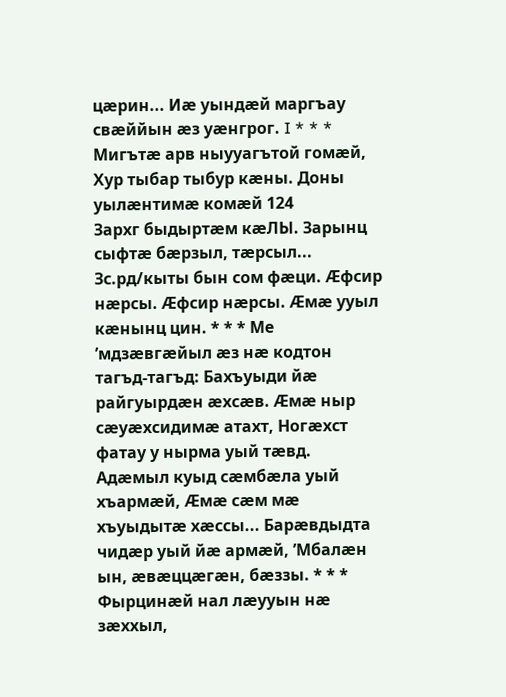цæрин... Иæ уындæй маргъау свæййын æз уæнгрог. I * * * Мигътæ арв ныууагътой гомæй, Хур тыбар тыбур кæны. Доны уылæнтимæ комæй 124
Зархг быдыртæм кæЛЫ. Зарынц сыфтæ бæрзыл, тæрсыл... Зс.рд/кыты бын сом фæци. Æфсир нæрсы. Æфсир нæрсы. Æмæ ууыл кæнынц цин. * * * Ме ’мдзæвгæйыл æз нæ кодтон тагъд-тагъд: Бахъуыди йæ райгуырдæн æхсæв. Æмæ ныр сæуæхсидимæ атахт, Ногæхст фатау у нырма уый тæвд. Адæмыл куыд сæмбæла уый хъармæй, Æмæ сæм мæ хъуыдытæ хæссы... Барæвдыдта чидæр уый йæ армæй, ’Мбалæн ын, æвæццæгæн, бæззы. * * * Фырцинæй нал лæууын нæ зæххыл,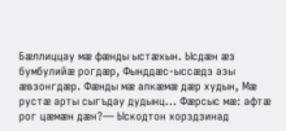Бæллиццау мæ фæнды ыстæхын. Ысдæн æз бумбулийæ рогдæр, Фынддæс-ыссæдз азы æвзонгдæр. Фæнды мæ алкæмæ дæр худын, Мæ рустæ арты сыгъдау дудынц... Фæрсыс мæ: афтæ рог цæмæн дæн?— Ыскодтон хорздзинад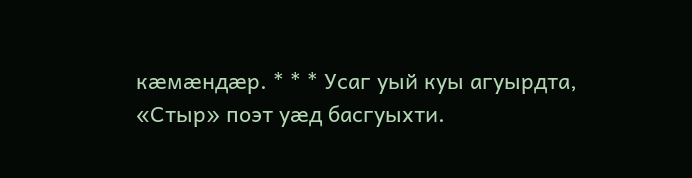кæмæндæр. * * * Усаг уый куы агуырдта, «Стыр» поэт уæд басгуыхти.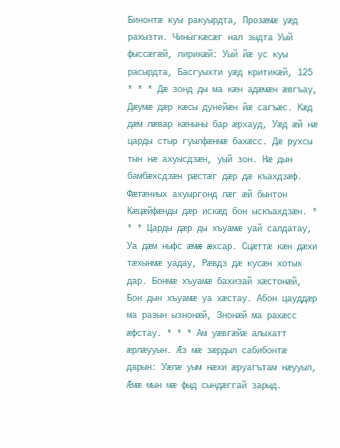Бинонтæ куы ракуырдта, Прозæмæ уæд рахызти. Чиныгкæсæг нал зыдта Уый фыссæгæй, лирикæй: Уый йæ ус куы расырдта, Басгуыхти уæд критикæй, 125
* * * Дæ зонд ды ма кæн адæмæн æвгъау, Дæумæ дæр кæсы дунейæн йæ сагъæс. Кæд дæм лæвар кæныны бар æрхауд, Уæд æй нæ царды стыр гуылфæнмæ бахæсс. Дæ рухсы тын нæ ахуысдзæн, уый зон. Нæ дын бамбæхсдзæн рæстæг дæр дæ къахдзæф. Фæтæниых ахуыргонд лæг æй бынтон Кæцæйфæнды дæр искæд бон ыскъахдзæн. * * * Царды дæр ды хъуамæ уай салдатау, Уа дæм ныфс æмæ æхсар. Сцæттæ кæн дæхи тæхынмæ уадау, Рæвдз дæ кусæн хотых дар. Бонмæ хъуамæ бахизай хæстонæй, Бон дын хъуамæ уа хæстау. Абон цауддæр ма разын ызнонæй, Знонæй ма рахæсс æфстау. * * * Ам уæвгæйæ алыхатт æрлæууын. Æз мæ зæрдыл сабибонтæ дарын: Уæлæ уым нæхи æруагътам нæууыл, Æмæ мын мæ фыд сындæггай зарыд.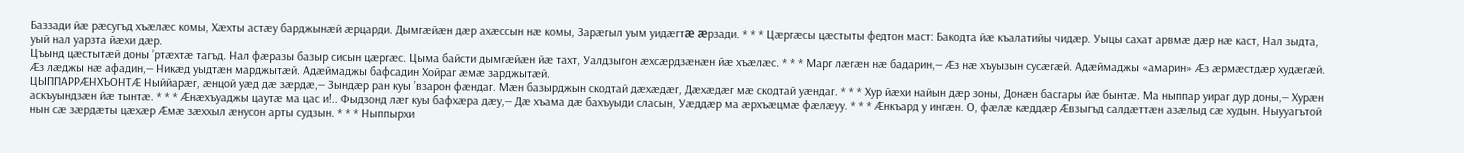Баззади йæ рæсугъд хъæлæс комы, Хæхты астæу барджынæй æрцарди. Дымгæйæн дæр ахæссын нæ комы, Зарæгыл уым уидæгтæ æрзади. * * * Цæргæсы цæстыты федтон маст: Бакодта йæ къалатийы чидæр. Уыцы сахат арвмæ дæр нæ каст, Нал зыдта, уый нал уарзта йæхи дæр.
Цъынд цæстытæй доны ’ртæхтæ тагъд. Нал фæразы базыр сисын цæргæс. Цыма байсти дымгæйæн йæ тахт, Уалдзыгон æхсæрдзæнæн йæ хъæлæс. * * * Марг лæгæн нæ бадарин,— Æз нæ хъуызын сусæгæй. Адæймаджы «амарин» Æз æрмæстдæр худæгæй. Æз лæджы нæ афадин,— Никæд уыдтæн марджытæй. Адæймаджы бафсадин Хойраг æмæ зарджытæй.
ЦЫППАРРÆНХЪОНТÆ Ныййарæг, æнцой уæд дæ зæрдæ,— Зындæр ран куы ’взарон фæндаг. Мæн базырджын скодтай дæхæдæг, Дæхæдæг мæ скодтай уæндаг. * * * Хур йæхи найын дæр зоны, Донæн басгары йæ бынтæ. Ма ныппар уираг дур доны,— Хурæн аскъуындзæн йæ тынтæ. * * * Æнæхъуаджы цаутæ ма цас и!.. Фыдзонд лæг куы бафхæра дæу,— Дæ хъама дæ бахъуыди сласын, Уæддæр ма æрхъæцмæ фæлæуу. * * * Æнкъард у ингæн. О, фæлæ кæддæр Æвзыгъд салдæттæн азæлыд сæ худын. Ныууагътой нын сæ зæрдæты цæхæр Æмæ зæххыл æнусон арты судзын. * * * Ныппырхи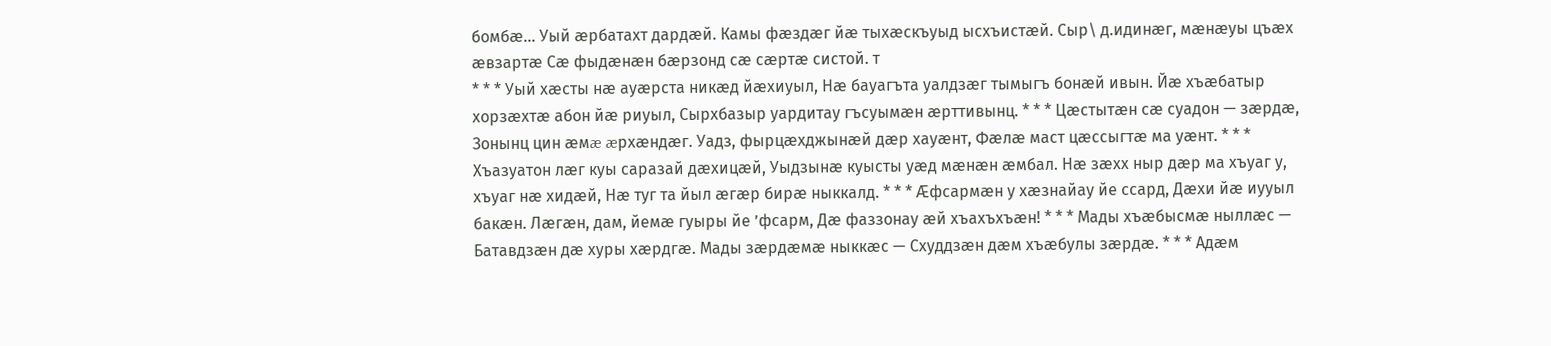бомбæ... Уый æрбатахт дардæй. Камы фæздæг йæ тыхæскъуыд ысхъистæй. Сыр\ д.идинæг, мæнæуы цъæх æвзартæ Сæ фыдæнæн бæрзонд сæ сæртæ систой. т
* * * Уый хæсты нæ ауæрста никæд йæхиуыл, Нæ бауагъта уалдзæг тымыгъ бонæй ивын. Йæ хъæбатыр хорзæхтæ абон йæ риуыл, Сырхбазыр уардитау гъсуымæн æрттивынц. * * * Цæстытæн сæ суадон — зæрдæ, Зонынц цин æмæ æрхæндæг. Уадз, фырцæхджынæй дæр хауæнт, Фæлæ маст цæссыгтæ ма уæнт. * * * Хъазуатон лæг куы саразай дæхицæй, Уыдзынæ куысты уæд мæнæн æмбал. Нæ зæхх ныр дæр ма хъуаг у, хъуаг нæ хидæй, Нæ туг та йыл æгæр бирæ ныккалд. * * * Æфсармæн у хæзнайау йе ссард, Дæхи йæ иууыл бакæн. Лæгæн, дам, йемæ гуыры йе ’фсарм, Дæ фаззонау æй хъахъхъæн! * * * Мады хъæбысмæ ныллæс — Батавдзæн дæ хуры хæрдгæ. Мады зæрдæмæ ныккæс — Схуддзæн дæм хъæбулы зæрдæ. * * * Адæм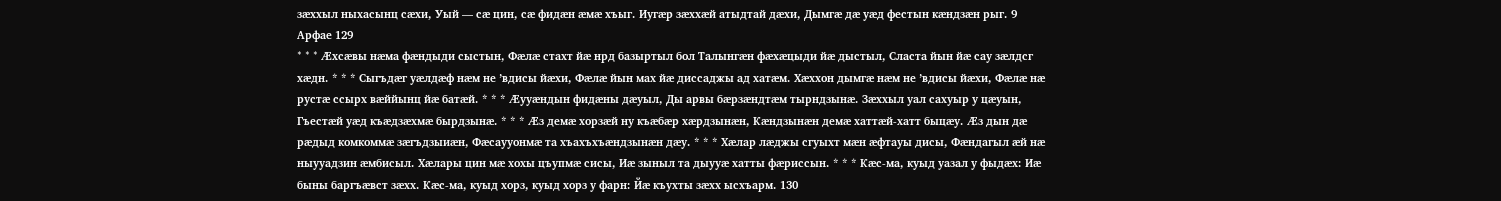зæххыл ныхасынц сæхи, Уый — сæ цин, сæ фидæн æмæ хъыг. Иугæр зæххæй атыдтай дæхи, Дымгæ дæ уæд фестын кæндзæн рыг. 9 Арфае 129
* * * Æхсæвы нæма фæндыди сыстын, Фæлæ стахт йæ нрд базыртыл бол Талынгæн фæхæцыди йæ дыстыл, Сласта йын йæ сау зæлдсг хæдн. * * * Сыгъдæг уæлдæф нæм не ’вдисы йæхи, Фæлæ йын мах йæ диссаджы ад хатæм. Хæххон дымгæ нæм не ’вдисы йæхи, Фæлæ нæ рустæ ссырх вæййынц йæ батæй. * * * Æууæндын фидæны дæуыл, Ды арвы бæрзæндтæм тырндзынæ. Зæххыл уал сахуыр у цæуын, Гъестæй уæд къæдзæхмæ бырдзынæ. * * * Æз демæ хорзæй ну къæбæр хæрдзынæн, Кæндзынæн демæ хаттæй-хатт быцæу. Æз дын дæ рæдыд комкоммæ зæгъдзыиæн, Фæсаууонмæ та хъахъхъæндзынæн дæу. * * * Хæлар лæджы сгуыхт мæн æфтауы дисы, Фæндагыл æй нæ ныууадзин æмбисыл. Хæлары цин мæ хохы цъупмæ сисы, Иæ зыныл та дыууæ хатты фæриссын. * * * Кæс-ма, куыд уазал у фыдæх: Иæ быны баргъæвст зæхх. Кæс-ма, куыд хорз, куыд хорз у фарн: Йæ къухты зæхх ысхъарм. 130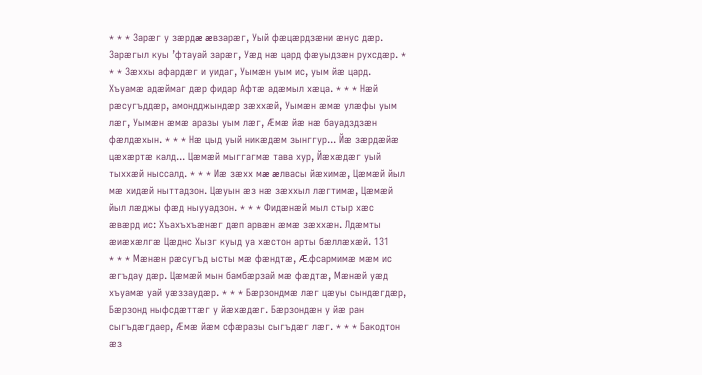* * * Зарæг у зæрдæ æвзарæг, Уый фæцæрдзæни æнус дæр. Зарæгыл куы ’фтауай зарæг, Уæд нæ цард фæуыдзæн рухсдæр. * * * Зæххы афардæг и уидаг, Уымæн уым ис, уым йæ цард. Хъуамæ адæймаг дæр фидар Афтæ адæмыл хæца. * * * Нæй рæсугъддæр, амондджындæр зæххæй, Уымæн æмæ улæфы уым лæг, Уымæн æмæ аразы уым лæг, Æмæ йæ нæ бауадздзæн фæлдæхын. * * * Нæ цыд уый никæдæм зынггур... Йæ зæрдæйæ цæхæртæ калд... Цæмæй мыггагмæ тава хур, Йæхæдæг уый тыххæй ныссалд. * * * Иæ зæхх мæ æлвасы йæхимæ, Цæмæй йыл мæ хидæй ныттадзон. Цæуын æз нæ зæххыл лæгтимæ, Цæмæй йыл лæджы фæд ныууадзон. * * * Фидæнæй мыл стыр хæс æвæрд ис: Хъахъхъæнæг дæп арвæн æмæ зæххæн. Лдæмты æиæхæлгæ Цæднс Хызг куыд уа хæстон арты бæллæхæй. 131
* * * Мæнæн рæсугъд ысты мæ фæндтæ, Æ.фсармимæ мæм ис æгъдау дæр. Цæмæй мын бамбæрзай мæ фæдтæ, Мæнæй уæд хъуамæ уай уæззаудæр. * * * Бæрзондмæ лæг цæуы сындæгдæр, Бæрзонд ныфсдæттæг у йæхæдæг. Бæрзондæн у йæ ран сыгъдæгдаер, Æмæ йæм сфæразы сыгъдæг лæг. * * * Бакодтон æз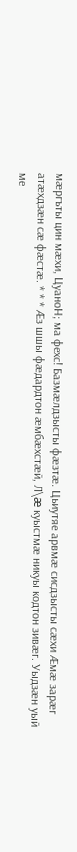мæргъты цин мæхи, ЦуаноН; ма фехс! Базмæлдзысты фæзтæ. Цьиутяе арвмæ сисдзысты сæхи Æмæ зарæг атæхдзæн сæ фæстæ. * * * Æз шшы фæдардтон æмбæхстæй, Л\æ куыстмæ никуы кодтон зивæг. Уыдзæн уый ме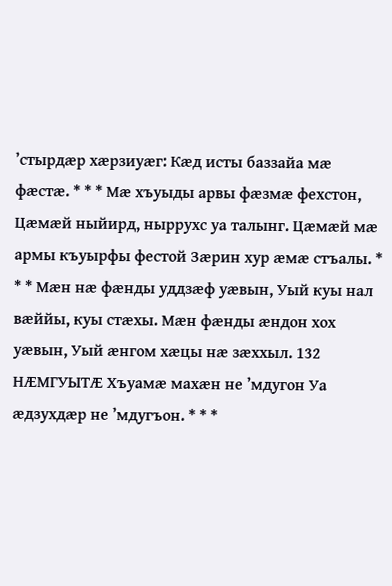’стырдæр хæрзиуæг: Кæд исты баззайа мæ фæстæ. * * * Мæ хъуыды арвы фæзмæ фехстон, Цæмæй ныйирд, ныррухс уа талынг. Цæмæй мæ армы къуырфы фестой Зæрин хур æмæ стъалы. * * * Мæн нæ фæнды уддзæф уæвын, Уый куы нал вæййы, куы стæхы. Мæн фæнды æндон хох уæвын, Уый æнгом хæцы нæ зæххыл. 132
НÆМГУЫТÆ Хъуамæ махæн не ’мдугон Уа æдзухдæр не ’мдугъон. * * *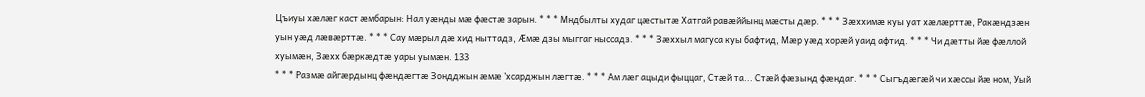Цъиуы хæлæг каст æмбарын: Нал уæнды мæ фæстæ зарын. * * * Мндбылты худаг цæстытæ Хатгай равæййынц мæсты дæр. * * * Зæххимæ куы уат хæлæрттæ, Ракæндзæн уын уæд лæвæрттæ. * * * Сау мæрыл дæ хид ныттадз, Æмæ дзы мыггаг ныссадз. * * * Зæххыл магуса куы бафтид, Мæр уæд хорæй уаид афтид. * * * Чи дæтты йæ фæллой хуымæн, Зæхх бæркæдтæ уары уымæн. 133
* * * Размæ айгæрдынц фæндæгтæ Зондджын æмæ ’хсарджын лæгтæ. * * * Ам лæг ацыди фыццаг, Стæй та... Стæй фæзынд фæндаг. * * * Сыгъдæгæй чи хæссы йæ ном, Уый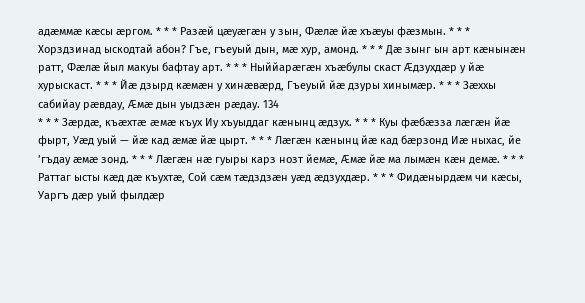адæммæ кæсы æргом. * * * Разæй цæуæгæн у зын, Фæлæ йæ хъæуы фæзмын. * * * Хорздзинад ыскодтай абон? Гъе, гъеуый дын, мæ хур, амонд. * * * Дæ зынг ын арт кæнынæн ратт, Фæлæ йыл макуы бафтау арт. * * * Ныййарæгæн хъæбулы скаст Æдзухдæр у йæ хурыскаст. * * * Йæ дзырд кæмæн у хинæвæрд, Гъеуый йæ дзуры хинымæр. * * * Зæххы сабийау рæвдау, Æмæ дын уыдзæн рæдау. 134
* * * Зæрдæ, къæхтæ æмæ къух Иу хъуыддаг кæнынц æдзух. * * * Куы фæбæзза лæгæн йæ фырт, Уæд уый — йæ кад æмæ йæ цырт. * * * Лæгæн кæнынц йæ кад бæрзонд Иæ ныхас, йе ’гъдау æмæ зонд. * * * Лæгæн нæ гуыры карз нозт йемæ, Æмæ йæ ма лымæн кæн демæ. * * * Раттаг ысты кæд дæ къухтæ, Сой сæм тæдздзæн уæд æдзухдæр. * * * Фидæнырдæм чи кæсы, Уаргъ дæр уый фылдæр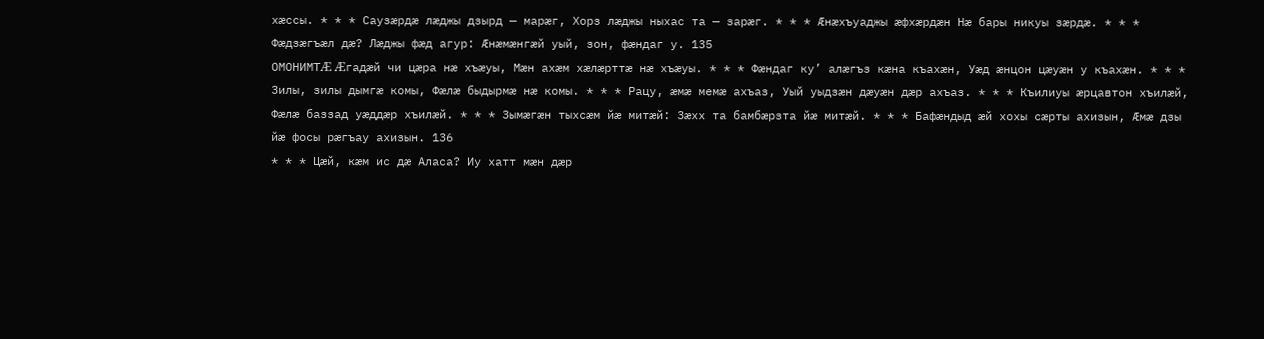хæссы. * * * Саузæрдæ лæджы дзырд — марæг, Хорз лæджы ныхас та — зарæг. * * * Æнæхъуаджы æфхæрдæн Нæ бары никуы зæрдæ. * * * Фæдзæгъæл дæ? Лæджы фæд агур: Æнæмæнгæй уый, зон, фæндаг у. 135
ОМОНИМТÆ Æгадæй чи цæра нæ хъæуы, Мæн ахæм хæлæрттæ нæ хъæуы. * * * Фæндаг ку’ алæгъз кæна къахæн, Уæд æнцон цæуæн у къахæн. * * * Зилы, зилы дымгæ комы, Фæлæ быдырмæ нæ комы. * * * Рацу, æмæ мемæ ахъаз, Уый уыдзæн дæуæн дæр ахъаз. * * * Къилиуы æрцавтон хъилæй, Фæлæ баззад уæддæр хъилæй. * * * Зымæгæн тыхсæм йæ митæй: Зæхх та бамбæрзта йæ митæй. * * * Бафæндыд æй хохы сæрты ахизын, Æмæ дзы йæ фосы рæгъау ахизын. 136
* * * Цæй, кæм ис дæ Аласа? Иу хатт мæн дæр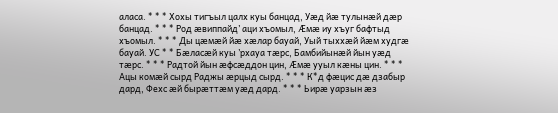аласа. * * * Хохы тигъыл цалх куы банцад, Уæд йæ тулынæй дæр банцад. * * * Род æвиппайд’ аци хъомыл, Æмæ иу хъуг бафтыд хъомыл. * * * Ды цæмæй йæ хæлар бауай, Уый тыххæй йæм худгæ бауай. УС * * Бæласæй куы ’рхауа тæрс, Бамбийынæй йын уæд тæрс. * * * Радтой йын æфсæддон цин, Æмæ ууыл кæны цин. * * * Ацы комæй сырд Раджы æрцыд сырд. * * * К*д фæцис дæ дзабыр дард, Фехс æй бырæттæм уæд дард. * * * Ьирæ уарзын æз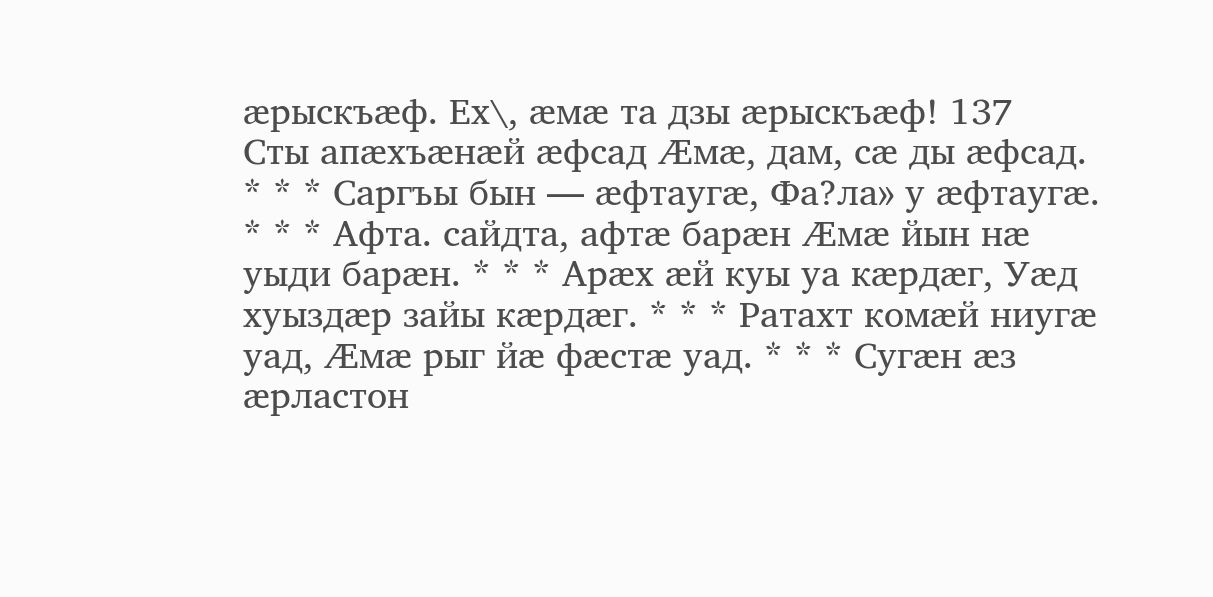æрыскъæф. Ех\, æмæ та дзы æрыскъæф! 137
Сты апæхъæнæй æфсад Æмæ, дам, сæ ды æфсад. * * * Саргъы бын — æфтаугæ, Фа?ла» у æфтаугæ. * * * Афта. сайдта, афтæ барæн Æмæ йын нæ уыди барæн. * * * Арæх æй куы уа кæрдæг, Уæд хуыздæр зайы кæрдæг. * * * Ратахт комæй ниугæ уад, Æмæ рыг йæ фæстæ уад. * * * Сугæн æз æрластон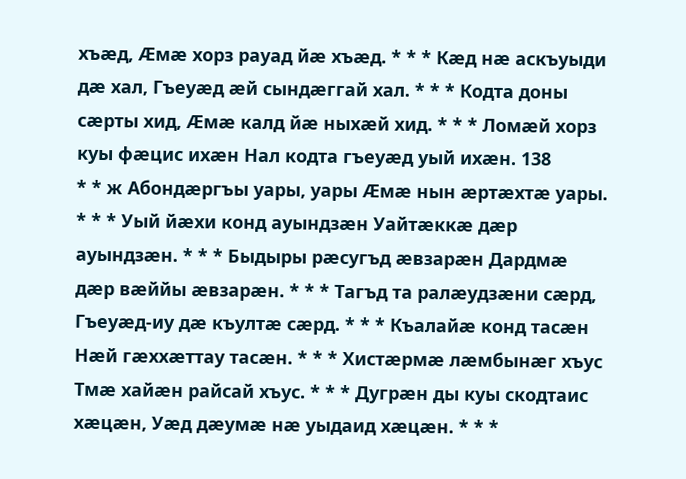хъæд, Æмæ хорз рауад йæ хъæд. * * * Кæд нæ аскъуыди дæ хал, Гъеуæд æй сындæггай хал. * * * Кодта доны сæрты хид, Æмæ калд йæ ныхæй хид. * * * Ломæй хорз куы фæцис ихæн Нал кодта гъеуæд уый ихæн. 138
* * ж Абондæргъы уары, уары Æмæ нын æртæхтæ уары. * * * Уый йæхи конд ауындзæн Уайтæккæ дæр ауындзæн. * * * Быдыры рæсугъд æвзарæн Дардмæ дæр вæййы æвзарæн. * * * Тагъд та ралæудзæни сæрд, Гъеуæд-иу дæ къултæ сæрд. * * * Къалайæ конд тасæн Нæй гæххæттау тасæн. * * * Хистæрмæ лæмбынæг хъус Тмæ хайæн райсай хъус. * * * Дугрæн ды куы скодтаис хæцæн, Уæд дæумæ нæ уыдаид хæцæн. * * *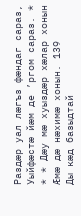Раздæр уал лæгъз фæндаг сараз, Уыйфæстæ йæм де ’ргом сараз. * * * Дæу мæ хуыздæр хæлар хонын Æмæ дæ нæхимæ хонын. 139
Ды кæд базыдтай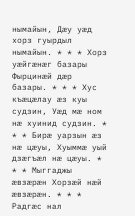нымайын, Дæу уæд хорз гуырдыл нымайын. * * * Хорз уæйгæнæг базары Фырцинæй дæр базары. * * * Хус къæцæлау æз куы судзин, Уæд мæ ном нæ хуинид судзин. * * * Бирæ уарзын æз нæ цæуы, Хуыммæ уый дзæгъæл нæ цæуы. * * * Мыггаджы æвзæрæн Хорзæй нæй æвзæрæн. * * * Радгæс нал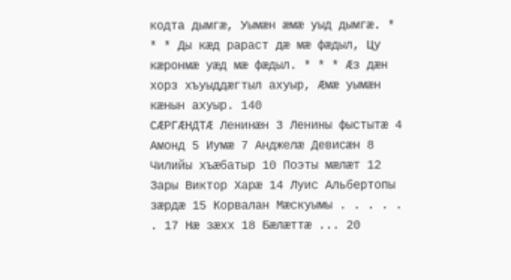кодта дымгæ, Уымæн æмæ уыд дымгæ. * * * Ды кæд рараст дæ мæ фæдыл, Цу кæронмæ уæд мæ фæдыл. * * * Æз дæн хорз хъуыддæгтыл ахуыр, Æмæ уымæн кæнын ахуыр. 140
СÆРГÆНДТÆ Ленинæн 3 Ленины фыстытæ 4 Амонд 5 Иумæ 7 Анджелæ Девисæн 8 Чилийы хъæбатыр 10 Поэты мæлæт 12 Зары Виктор Харæ 14 Луис Альбертопы зæрдæ 15 Корвалан Мæскуымы . . . . . . 17 Нæ зæхх 18 Бæлæттæ ... 20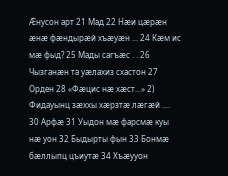Æнусон арт 21 Мад 22 Нæи цæрæн æнæ фæндырæй хъæуæн ... 24 Кæм ис мæ фыд? 25 Мады сагъæс . . 26 Чызганæн та уæлахиз схастон 27 Орден 28 «Фæцис нæ хæст...» 2) Фидауынц зæххы хæрзтæ лæгæй .... 30 Арфæ 31 Уыдон мæ фарсмæ куы нæ уон 32 Быдырты фын 33 Бонмæ бæллыпц цъиутæ 34 Хъæууон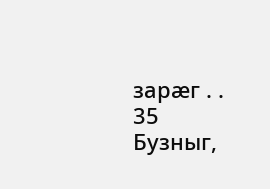зарæг . . 35 Бузныг,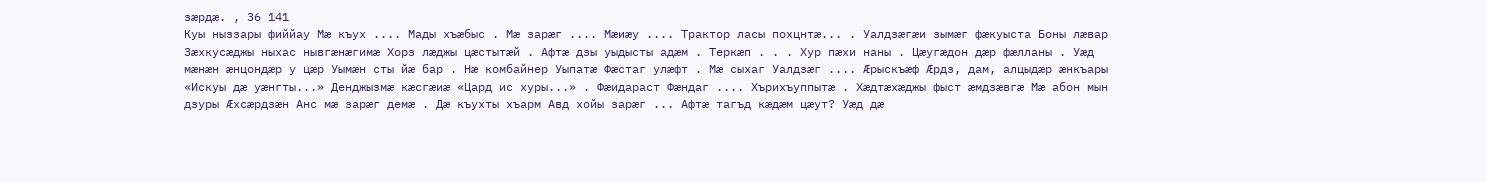зæрдæ. , 36 141
Куы ныззары фиййау Мæ къух .... Мады хъæбыс . Мæ зарæг .... Мæиæу .... Трактор ласы похцнтæ... . Уалдзæгæи зымæг фæкуыста Боны лæвар Зæхкусæджы ныхас нывгæнæгимæ Хорз лæджы цæстытæй . Афтæ дзы уыдысты адæм . Теркæп . . . Хур пæхи наны . Цæугæдон дæр фæлланы . Уæд мæнæн æнцондæр у цæр Уымæн сты йæ бар . Нæ комбайнер Уыпатæ Фæстаг улæфт . Мæ сыхаг Уалдзæг .... Æрыскъæф Æрдз, дам, алцыдæр æнкъары «Искуы дæ уæнгты...» Денджызмæ кæсгæиæ «Цард ис хуры...» . Фæидараст Фæндаг .... Хърихъуппытæ . Хæдтæхæджы фыст æмдзæвгæ Мæ абон мын дзуры Æхсæрдзæн Анс мæ зарæг демæ . Дæ къухты хъарм Авд хойы зарæг ... Афтæ тагъд кæдæм цæут? Уæд дæ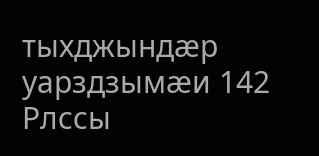тыхджындæр уарздзымæи 142
Рлссы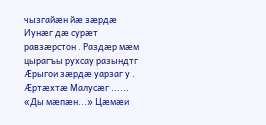чызгайæн йæ зæрдæ Иунæг дæ сурæт равзæрстон . Раздæр мæм цырагъы рухсау разындтг Æрыгои зæрдæ уарзаг у . Æртæхтæ Малусæг ...... «Ды мæпæн...» Цæмæи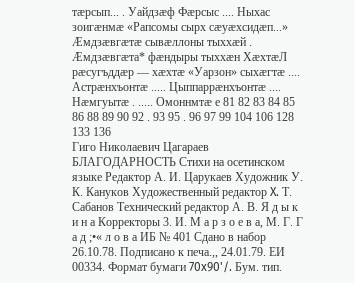тæрсып... . Уайдзæф Фæрсыс .... Ныхас зоигæнмæ «Рапсомы сырх сæуæхсидæп...» Æмдзæвгæтæ сывæллоны тыххæй . Æмдзæвгæта* фæндыры тыххæн ХæхтæЛ рæсугъддæр — хæхтæ «Уарзон» сыхæгтæ .... Астрæнхъонтæ ..... Цыппаррæнхъонтæ .... Нæмгуытæ . ..... Омоннмтæ е 81 82 83 84 85 86 88 89 90 92 . 93 95 . 96 97 99 104 106 128 133 136
Гиго Николаевич Цагараев БЛАГОДАРНОСТЬ Стихи на осетинском языке Редактор А. И. Царукаев Художник У. К. Кануков Художественный редактор X. Т. Сабанов Технический редактор А. В. Я д ы к и н а Корректоры 3. И. М а р з о е в а, М. Г. Г а д ;•« л о в а ИБ № 401 Сдано в набор 26.10.78. Подписано к печа.,, 24.01.79. ЕИ 00334. Формат бумаги 70x90'/. Бум. тип.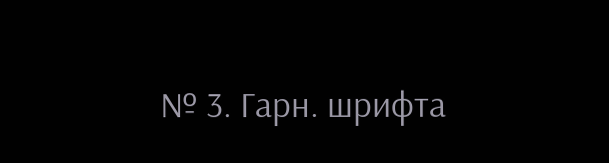№ 3. Гарн. шрифта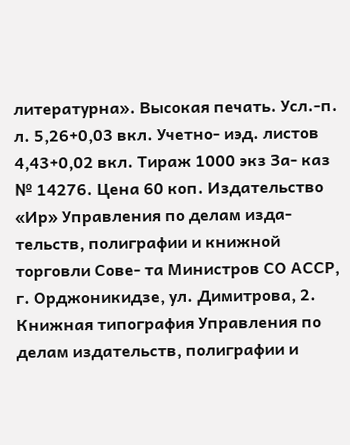литературна». Высокая печать. Усл.-п. л. 5,26+0,03 вкл. Учетно- иэд. листов 4,43+0,02 вкл. Тираж 1000 экз За- каз № 14276. Цена 60 коп. Издательство «Ир» Управления по делам изда- тельств, полиграфии и книжной торговли Сове- та Министров СО АССР, г. Орджоникидзе, ул. Димитрова, 2. Книжная типография Управления по делам издательств, полиграфии и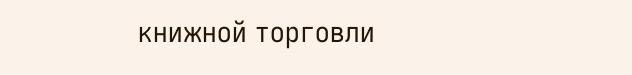книжной торговли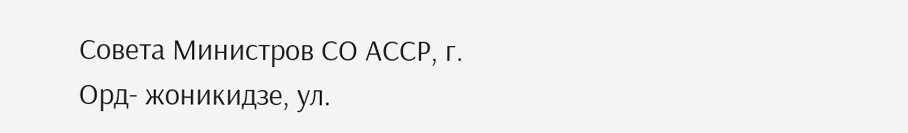Совета Министров СО АССР, г. Орд- жоникидзе, ул.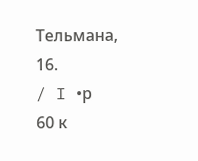Тельмана, 16.
/ I •р
60 к